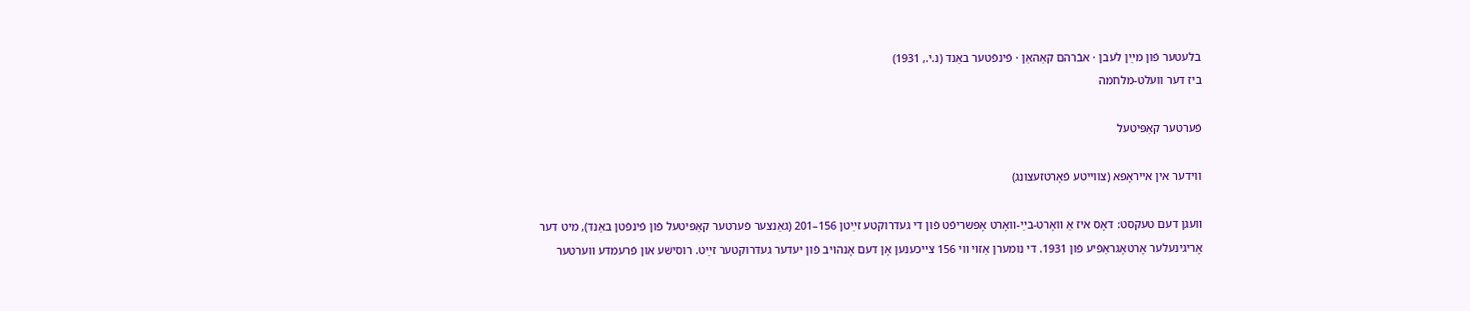בלעטער פֿון מײַן לעבן · אבֿרהם קאַהאַן · פֿינפֿטער באַנד (נ.י., 1931)
ביז דער וועלט-מלחמה

פֿערטער קאַפּיטעל

ווידער אין אייראָפּא (צווייטע פֿאָרטזעצונג)

װעגן דעם טעקסט: דאָס איז אַ װאָרט-בײַ-װאָרט אָפּשריפֿט פֿון די געדרוקטע זײַטן 156–201 (גאַנצער פֿערטער קאַפּיטעל פֿון פֿינפֿטן באַנד), מיט דער אָריגינעלער אָרטאָגראַפֿיע פֿון 1931. די נומערן אַזױ װי 156 צײכענען אָן דעם אָנהױב פֿון יעדער געדרוקטער זײַט. רוסישע און פֿרעמדע װערטער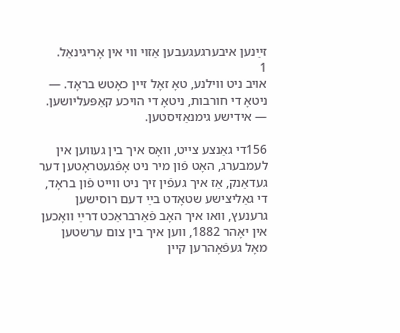זײַנען איבערגעגעבען אַזױ װי אין אָריגינאַל.
1
אויב ניט ווילנע, טאָ זאָל זיין כאָטש בראָד. — ניטאָ די חורבות, ניטאָ די הויכע קאַפּעליושען. — אידישע גימנאַזיסטען.

156די גאַנצע צייט, וואָס איך בין געווען אין לעמבערג, האָט פֿון מיר ניט אָפֿגעטראָטען דער געדאַנק, אַז איך געפֿין זיך ניט ווייט פֿון בראָד, די גאַליצישע שטאָדט בײַ דעם רוסישען גרענעץ, וואו איך האָב פֿאַרבראַכט דרײַ וואָכען אין יאָהר 1882, ווען איך בין צום ערשטען מאָל געפֿאָהרען קיין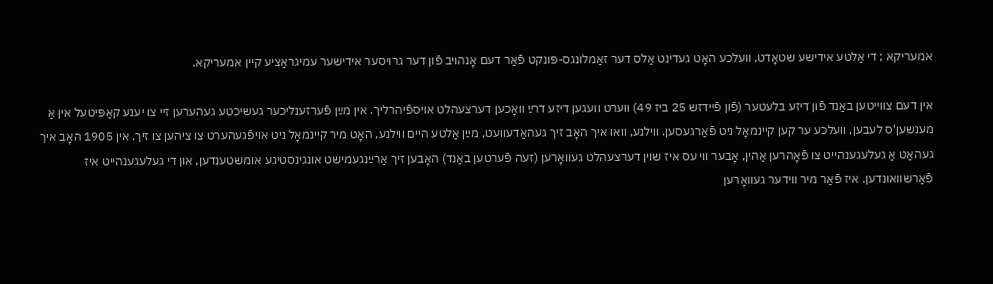אמעריקא ; די אַלטע אידישע שטאָדט, וועלכע האָט געדינט אַלס דער זאַמלונגס-פּונקט פֿאַר דעם אָנהויב פֿון דער גרויסער אידישער עמיגראַציע קיין אמעריקא.

אין דעם צווייטען באַנד פֿון דיזע בלעטער (פֿון פֿײדזש 25 ביז 49) ווערט וועגען דיזע דרײַ וואָכען דערצעהלט אויספֿיהרליך. אין מײַן פֿערזענליכער געשיכטע געהערען זיי צו יענע קאַפּיטעל אין אַ מענשען'ס לעבען, וועלכע ער קען קיינמאָל ניט פֿאַרגעסען. ווילנע, וואו איך האָב זיך געהאַדעוועט, מײַן אַלטע היים ווילנע, האָט מיר קיינמאָל ניט אויפֿגעהערט צו ציהען צו זיך. אין 1905 האָב איך געהאַט אַ געלעגענהייט צו פֿאָהרען אַהין, אָבער ווי עס איז שוין דערצעהלט געוואָרען (זעה פֿערטען באַנד) האָבען זיך אַרײַנגעמישט אונגינסטיגע אומשטענדען, און די געלעגענהייט איז פֿאַרשוואונדען. איז פֿאַר מיר ווידער געוואָרען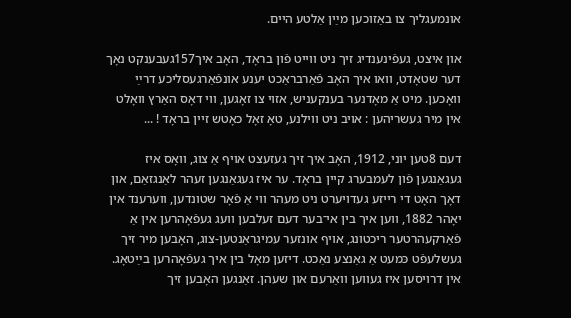אונמעגליך צו באַזוכען מײַן אַלטע היים.

און איצט, געפֿינענדיג זיך ניט ווייט פֿון בראָד, האָב איך157געבענקט נאָך דער שטאָדט, וואו איך האָב פֿאַרבראַכט יענע אונפֿאַרגעסליכע דרײַ וואָכען. מיט אַ מאָדנער בענקעניש, אזוי צו זאָגען, ווי דאָס האַרץ וואָלט אין מיר געשריהען : אויב ניט ווילנע, טאָ זאָל כאָטש זיין בראָד ! ...

דעם 8טען יוני, 1912, האָב איך זיך געזעצט אויף אַ צוג, וואָס איז געגאַנגען פֿון לעמבערג קיין בראָד. ער איז געגאַנגען זעהר לאַנגזאַם, און דאָך האָט די רייזע געדויערט ניט מעהר ווי אַ פֿאָר שטונדען, ווערענד אין יאָהר 1882, ווען איך בין אי־בער דעם זעלבען וועג געפֿאָהרען אין אַ פֿאַרקעהרטער ריכטונג, אויף אונזער עמיגראַנטען-צוג, האָבען מיר זיך געשלעפֿט כּמעט אַ גאַנצע נאַכט. דיזען מאָל בין איך געפֿאָהרען בײַטאָג. אין דרויסען איז געווען וואַרעם און שעהן. זאַנגען האָבען זיך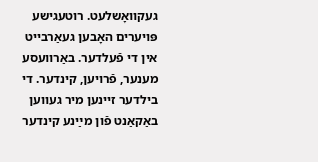געקוואָשלעט. רוטעגישע פּויערים האָבען געאַרבייט אין די פֿעלדער. באַרוועסע מענער, פֿרויען, קינדער. די בילדער זיינען מיר געווען באַקאַנט פֿון מײַנע קינדער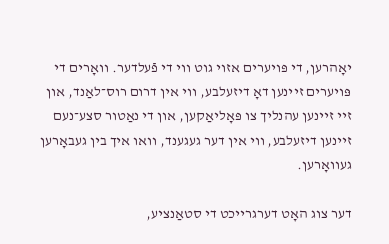יאָהרען, די פּויערים אזוי גוט ווי די פֿעלדער. וואָרים די פּויערים זיינען דאָ דיזעלבע, ווי אין דרום רוס־לאַנד, און זיי זיינען עהנליך צו פּאָליאַקען, און די נאַטור סצע־נעם זיינען דיזעלבע, ווי אין דער געגענד, וואו איך בין געבאָרען געוואָרען.

דער צוג האָט דערגרייכט די סטאַנציע,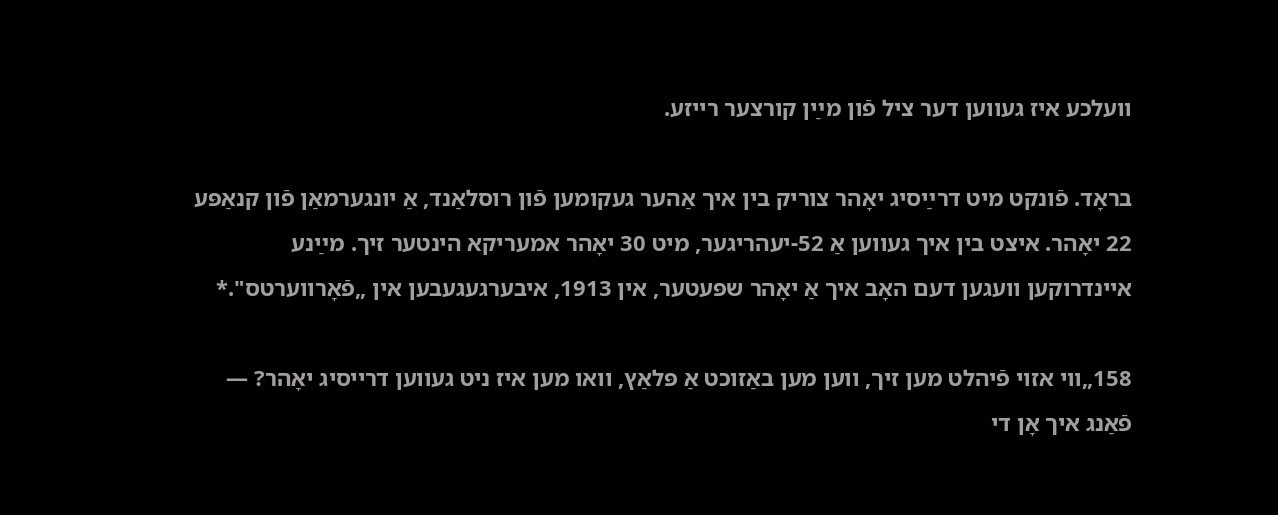וועלכע איז געווען דער ציל פֿון מײַן קורצער רייזע.

בראָד. פֿונקט מיט דרײַסיג יאָהר צוריק בין איך אַהער געקומען פֿון רוסלאַנד, אַ יונגערמאַן פֿון קנאַפּע 22 יאָהר. איצט בין איך געווען אַ 52-יעהריגער, מיט 30 יאָהר אמעריקא הינטער זיך. מײַנע איינדרוקען וועגען דעם האָב איך אַ יאָהר שפּעטער, אין 1913, איבערגעגעבען אין „פֿאָרווערטס".*

158„ווי אזוי פֿיהלט מען זיך, ווען מען באַזוכט אַ פּלאַץ, וואו מען איז ניט געווען דרייסיג יאָהר? — פֿאַנג איך אָן די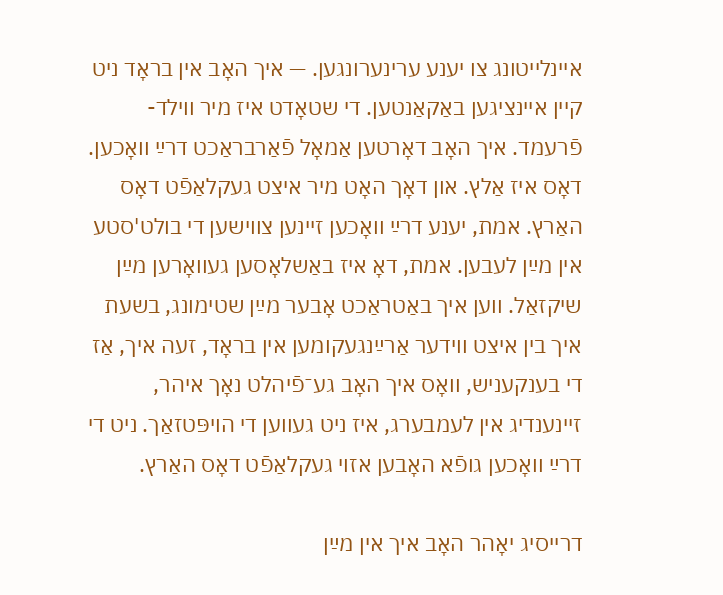איינלייטונג צו יענע ערינערונגען. — איך האָב אין בראָד ניט קיין איינציגען באַקאַנטען. די שטאָדט איז מיר ווילד-פֿרעמד. איך האָב דאָרטען אַמאָל פֿאַרבראַכט דרײַ וואָכען. דאָס איז אַלץ. און דאָך האָט מיר איצט געקלאַפֿט דאָס האַרץ. אמת, יענע דרײַ וואָכען זיינען צווישען די בולט'סטע אין מײַן לעבען. אמת, דאָ איז באַשלאָסען געוואָרען מײַן שיקזאַל. ווען איך באַטראַכט אָבער מײַן שטימונג, בשעת איך בין איצט ווידער אַרײַנגעקומען אין בראָד, זעה איך, אַז די בענקעניש, וואָס איך האָב גע־פֿיהלט נאָך איהר, זיינענדיג אין לעמבערג, איז ניט געווען די הויפּטזאַך. ניט די דרײַ וואָכען גופֿא האָבען אזוי געקלאַפֿט דאָס האַרץ.

דרייסיג יאָהר האָב איך אין מײַן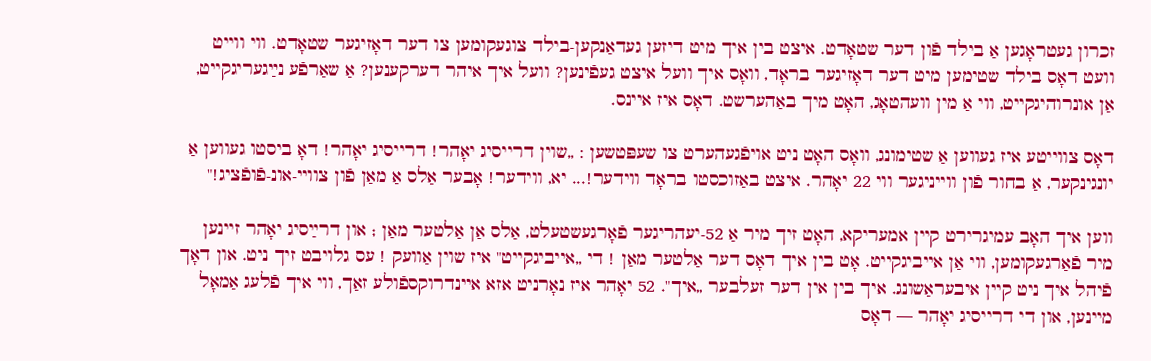זכרון געטראָגען אַ בילד פֿון דער שטאָדט. איצט בין איך מיט דיזען געדאַנקען-בילד צוגעקומען צו דער דאָזיגער שטאָדט. ווי ווייט וועט דאָס בילד שטימען מיט דער דאָזיגער בראָד, וואָס איך וועל איצט געפֿינען? וועל איך איהר דערקענען? אַ שאַרפֿע נײַגעריגקייט, אַן אונרוהיגקייט, ווי אַ מין וועהטאָג, האָט מיך באַהערשט. דאָס איז איינס.

דאָס צווייטע איז געווען אַ שטימונג, וואָס האָט ניט אויפֿגעהערט צו שעפּטשען : „שוין דרייסיג יאָהר! דרייסיג יאָהר! דאָ ביסטו געווען אַ יונגינקער, אַ בחור פֿון ווייניגער ווי 22 יאָהר. איצט באַזוכסטו בראָד ווידער!... יא, ווידער! אָבער אַלס אַ מאַן פֿון צוויי-אונ-פֿופֿציג!"

ווען איך האָב עמיגרירט קיין אמעריקא, האָט זיך מיר אַ 52-יעהריגער פֿאָרגעשטעלט, אַלס אַן אַלטער מאַן ; און דרײַסיג יאָהר זיינען מיר פֿאַרגעקומען, ווי אַן אייביגקייט. אָט בין איך דאָס דער אַלטער מאַן ! די „אייביגקייט" איז שוין אַוועק ! עס גלויבט זיך ניט. און דאָך פֿיהל איך ניט קיין איבעראַשונג. איך בין אין דער זעלבער „איך". 52 יאָהר איז נאָרניט אזא איינדרוקספֿולע זאַך, ווי איך פֿלעג אַמאָל מיינען, און די דרייסיג יאָהר — דאָס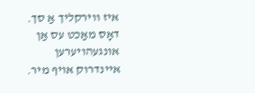איז ווירקליך אַ סך. דאָס מאַכט עס אַן אונגעהויערען איינדרוק אויף מיר.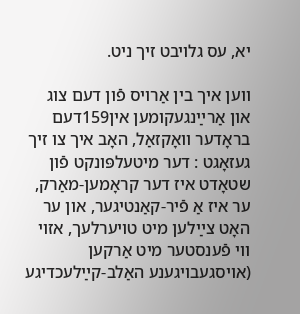יא, עס גלויבט זיך ניט.

ווען איך בין אַרויס פֿון דעם צוג און אַרײַנגעקומען אין159דעם בראָדער וואָקזאַל, האָב איך צו זיך געזאָגט : דער מיטעלפּונקט פֿון שטאָדט איז דער קראָמען-מאַרק, ער איז אַ פֿיר-קאַנטיגער, און ער האָט צײַלען מיט טויערלעך, אזוי ווי פֿענסטער מיט אַרקען (אויסגעבויגענע האַלב-קײַלעכדיגע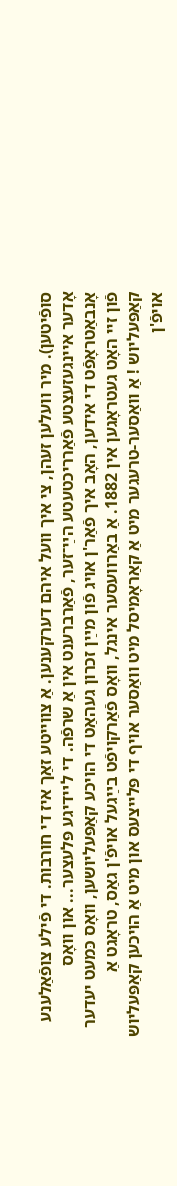סופֿיטען). מיר וועלען זעהן, צי איך וועל איהם דערקענען. אַ צווייטע זאַך איז די חורבות. די פֿילע צופֿאַלענע אָדער איינגעזעצטע פֿאַרריכטעטע הײַ־זער, פֿאַרברענט אין אַ שרפֿה. די לײדיגע פּלעצער... און וואָס אָנבאַטראָפֿט די אידען, האָב איך פֿאַר'ן אויג פֿון מײַן זכרון געהאַט די הויכע קאַפּעליושען, וואָס כּמעט יעדער פֿון זיי האָט געטראָגען אין 1882. אַ באַרוועסער אינגל, וואָס פֿאַרקויפֿט בײַגעל אויפֿ'ן גאַס, טראָגט אַ קאַפּעליוש ! אַ וואַסער-טרעגער מיט אַ קאַראָמיסל מיט וואַסער אויף די פּלייצעס און מיט אַ הויכען קאַפּעליוש אויפֿ'ן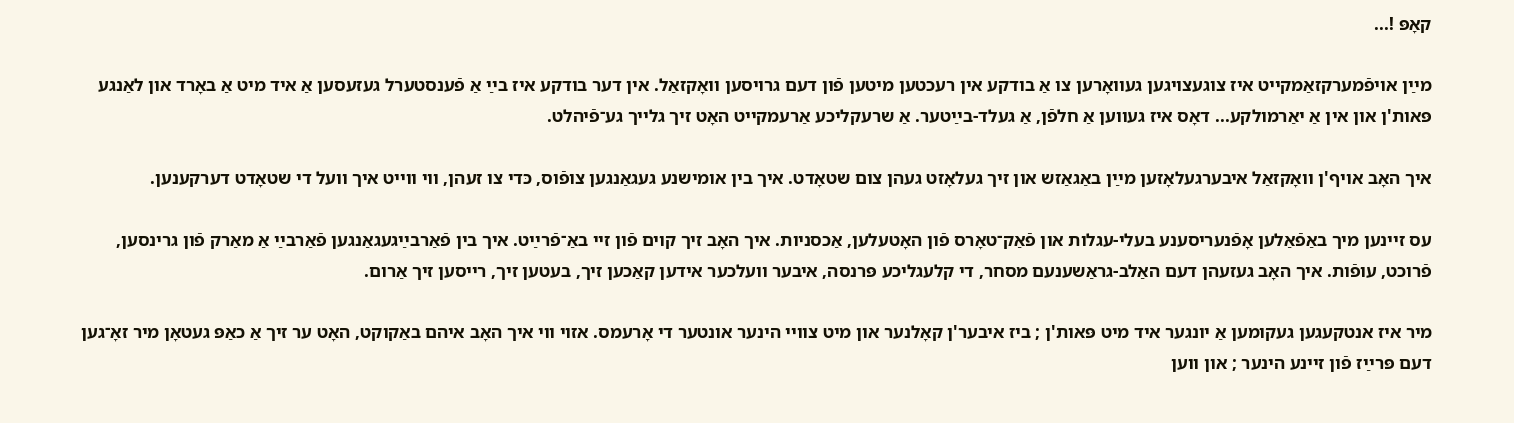קאָפּ !...

מײַן אויפֿמערקזאַמקייט איז צוגעצויגען געוואָרען צו אַ בודקע אין רעכטען מיטען פֿון דעם גרויסען וואָקזאַל. אין דער בודקע איז בײַ אַ פֿענסטערל געזעסען אַ איד מיט אַ באָרד און לאַנגע פּאות'ן און אין אַ יאַרמולקע... דאָס איז געווען אַ חלפֿן, אַ געלד-בײַטער. אַ שרעקליכע אַרעמקייט האָט זיך גלייך גע־פֿיהלט.

איך האָב אויף'ן וואָקזאַל איבערגעלאָזען מײַן באַגאַזש און זיך געלאָזט געהן צום שטאָדט. איך בין אומישנע געגאַנגען צופֿוס, כּדי צו זעהן, ווי ווייט איך וועל די שטאָדט דערקענען.

עס זיינען מיך באַפֿאַלען אָפֿנעריסענע בעלי-עגלות און פֿאַק־טאָרס פֿון האָטעלען, אַכסניות. איך האָב זיך קוים פֿון זיי באַ־פֿרײַט. איך בין פֿאַרבײַגעגאַנגען פֿאַרבײַ אַ מאַרק פֿון גרינסען, פֿרוכט, עופֿות. איך האָב געזעהן דעם האַלב-גראַשענעם מסחר, די קלעגליכע פּרנסה, איבער וועלכער אידען קאַכען זיך, בעטען זיך, רייסען זיך אַרום.

מיר איז אנטקעגען געקומען אַ יונגער איד מיט פּאות'ן ; ביז איבער'ן קאָלנער און מיט צוויי הינער אונטער די אָרעמס. אזוי ווי איך האָב איהם באַקוקט, האָט ער זיך אַ כאַפּ געטאָן מיר זאָ־גען דעם פּרײַז פֿון זיינע הינער ; און ווען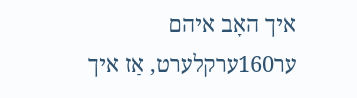איך האָב איהם ער160ערקלערט, אַז איך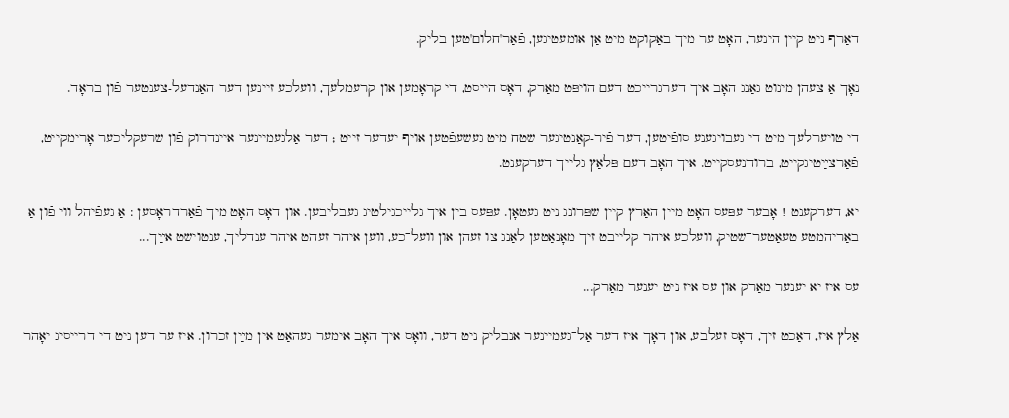דאַרף ניט קיין הינער, האָט ער מיך באַקוקט מיט אַן אומעטיגען, פֿאַר'חלום'טען בליק.

נאָך אַ צעהן מינוט גאַנג האָב איך דערגרייכט דעם הויפּט מאַרק, דאָס הייסט, די קראָמען און קרעמלעך, וועלכע זיינען דער האַנדעל-צענטער פֿון בראָד.

די טויערלעך מיט די געבויגענע סופֿיטען, דער פֿיר-קאַנטיגער שטח מיט געשעפֿטען אויף יעדער זייט ; דער אַלגעמיינער איינדרוק פֿון שרעקליכער אָרימקייט, פֿאַרצײַטיגקייט, ברודנעסקייט. איך האָב דעם פּלאַץ גלייך דערקענט.

יא, דערקענט ! אָבער עפּעס האָט מיין האַרץ קיין שפּרונג ניט געטאָן. עפּעס בין איך גלייכגילטיג געבליבען. און דאָס האָט מיך פֿאַרדראָסען : אַ געפֿיהל ווי פֿון אַ באַריהמטע טעאַטער־שטיק, וועלכע איהר קלייבט זיך מאָנאַטען לאַנג צו זעהן און וועל־כע, ווען איהר זעהט איהר ענדליך, ענטוישט אײַך...

עס איז יא יענער מאַרק און עס איז ניט יענער מאַרק...

אַלץ איז, דאַכט זיך, דאָס זעלבע, און דאָך איז דער אַל־געמיינער אנבליק ניט דער, וואָס איך האָב אימער געהאַט אין מײַן זכרון. איז ער דען ניט די דרייסיג יאָהר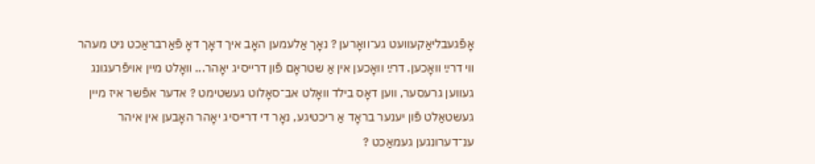אָפֿגעבליאַקעוועט גע־וואָרען ? נאָך אַלעמען האָב איך דאָך דאָ פֿאַרבראַכט ניט מעהר ווי דרײַ וואָכען. דרײַ וואָכען אין אַ שטראָם פֿון דרייסיג יאָהר... וואָלט מיין אויפֿרעגונג געווען גרעסער, ווען דאָס בילד וואָלט אב־סאָלוט געשטימט ? אדער אפֿשר איז מיין געשטאַלט פֿון יענער בראָד אַ ריכטיגע, נאָר די דרייסיג יאָהר האָבען אין איהר ענ־דערונגען געמאַכט ?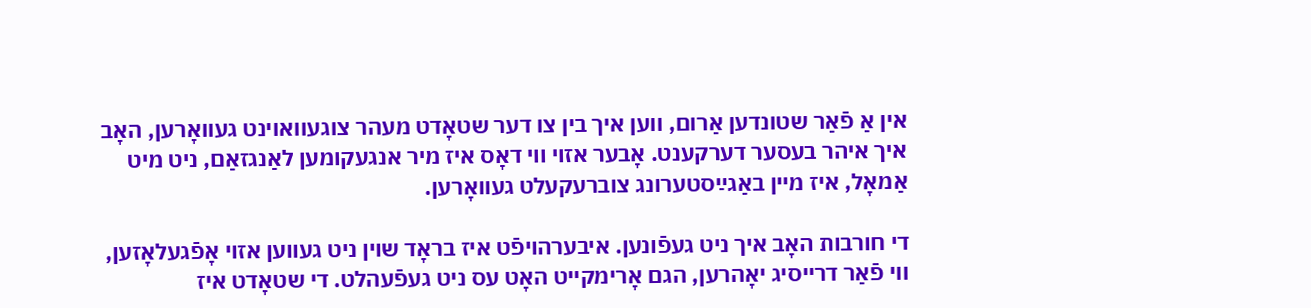אין אַ פֿאַר שטונדען אַרום, ווען איך בין צו דער שטאָדט מעהר צוגעוואוינט געוואָרען, האָב איך איהר בעסער דערקענט. אָבער אזוי ווי דאָס איז מיר אנגעקומען לאַנגזאַם, ניט מיט אַמאָל, איז מיין באַגײַסטערונג צוברעקעלט געוואָרען.

די חורבות האָב איך ניט געפֿונען. איבערהויפֿט איז בראָד שוין ניט געווען אזוי אָפֿגעלאָזען, ווי פֿאַר דרייסיג יאָהרען, הגם אָרימקייט האָט עס ניט געפֿעהלט. די שטאָדט איז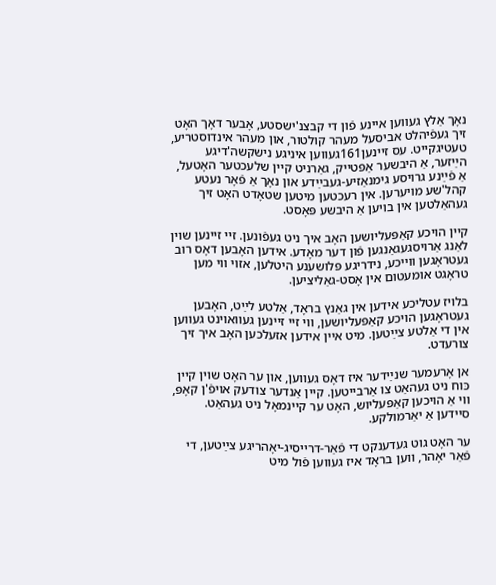נאָך אַלץ געווען איינע פֿון די קבצנ'ישסטע, אָבער דאָך האָט זיך געפֿיהלט אביסעל מעהר קולטור, און מעהר אינדוסטריע, טעטיגקייט. עס זיינען161געווען איניגע נישקשה'דיגע הײַזער, אַ היבשער אַפּטייק, גאַרניט קיין שלעכטער האָטעל, אַ פֿײַנע גרויסע גימנאַזיע-געבײַדע און נאָך אַ פֿאָר נעטע קהל'שע מויערען. אין רעכטען מיטען שטאָדט האָט זיך געהאַלטען אין בויען אַ היבשע פּאָסט.

קיין הויכע קאַפּעליושען האָב איך ניט געפֿונען. זיי זיינען שוין לאַנג אַרויסגעגאַנגען פֿון דער מאָדע. אידען האָבען דאָס רוב געטראָגען ווייכע, נידריגע פּלושענע היטלען, אזוי ווי מען טראָגט אומעטום אין אָסט-גאַליציען.

בלויז עטליכע אידען אין גאַנץ בראָד, אַלטע לײַט, האָבען געטראָגען הויכע קאַפּעליושען, ווי זיי זיינען געוואוינט געווען אין די אַלטע צײַטען. מיט איין אידען אזעלכען האָב איך זיך צורעדט.

אן אָרעמער שנײַדער איז דאָס געווען, און ער האָט שוין קיין כּוח ניט געהאַט צו אַרבייטען. קיין אַנדער צודעק אויפֿ'ן קאָפּ, ווי אַ הויכען קאַפּעליוש, האָט ער קיינמאָל ניט געהאַט. סיידען אַ יאַרמולקע.

ער האָט גוט געדענקט די פֿאַר-דרייסיג-יאָהריגע צײַטען, די פֿאַר יאָהר, ווען בראָד איז געווען פֿול מיט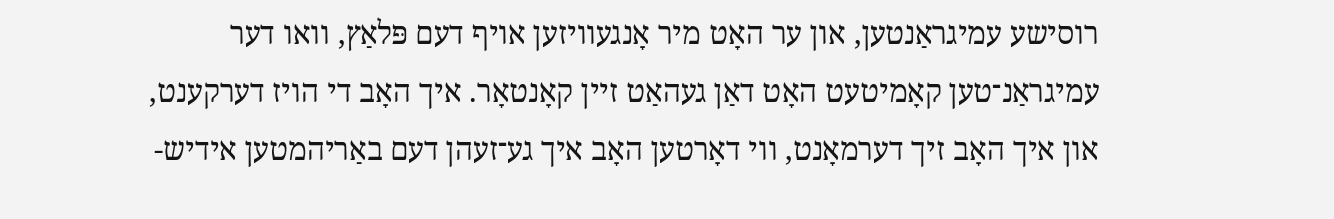רוסישע עמיגראַנטען, און ער האָט מיר אָנגעוויזען אויף דעם פּלאַץ, וואו דער עמיגראַנ־טען קאָמיטעט האָט דאַן געהאַט זיין קאָנטאָר. איך האָב די הויז דערקענט, און איך האָב זיך דערמאָנט, ווי דאָרטען האָב איך גע־זעהן דעם באַריהמטען אידיש-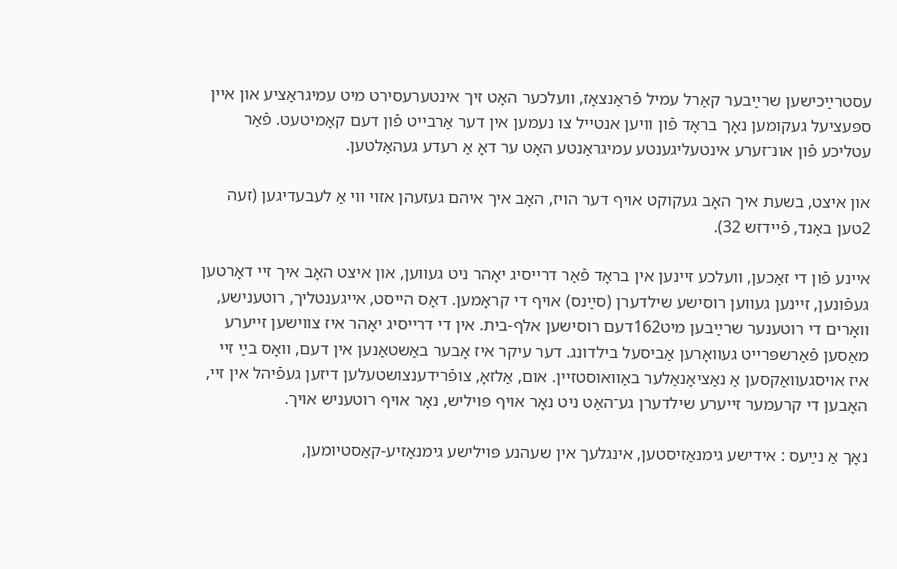עסטרײַכישען שרײַבער קאַרל עמיל פֿראַנצאָז, וועלכער האָט זיך אינטערעסירט מיט עמיגראַציע און איין ספּעציעל געקומען נאָך בראָד פֿון וויען אנטייל צו נעמען אין דער אַרבייט פֿון דעם קאָמיטעט. פֿאַר עטליכע פֿון אונ־זערע אינטעליגענטע עמיגראַנטע האָט ער דאָ אַ רעדע געהאַלטען.

און איצט, בשעת איך האָב געקוקט אויף דער הויז, האָב איך איהם געזעהן אזוי ווי אַ לעבעדיגען (זעה 2טען באַנד, פֿײדזש 32).

איינע פֿון די זאַכען, וועלכע זיינען אין בראָד פֿאַר דרייסיג יאָהר ניט געווען, און איצט האָב איך זיי דאָרטען געפֿונען, זיינען געווען רוסישע שילדערן (סײַנס) אויף די קראָמען. דאָס הייסט, אייגענטליך, רוטענישע, וואָרים די רוטענער שרײַבען מיט162דעם רוסישען אלף-בית. אין די דרייסיג יאָהר איז צווישען זייערע מאַסען פֿאַרשפּרייט געוואָרען אַביסעל בילדונג. דער עיקר איז אָבער באַשטאַנען אין דעם, וואָס בײַ זיי איז אויסגעוואַקסען אַ נאַציאָנאַלער באַוואוסטזיין. אום, אַלזאָ, צופֿרידענצושטעלען דיזען געפֿיהל אין זיי, האָבען די קרעמער זייערע שילדערן גע־האַט ניט נאָר אויף פּויליש, נאָר אויף רוטעניש אויך.

נאָך אַ נײַעס : אידישע גימנאַזיסטען, אינגלעך אין שעהנע פּוילישע גימנאַזיע-קאַסטיומען,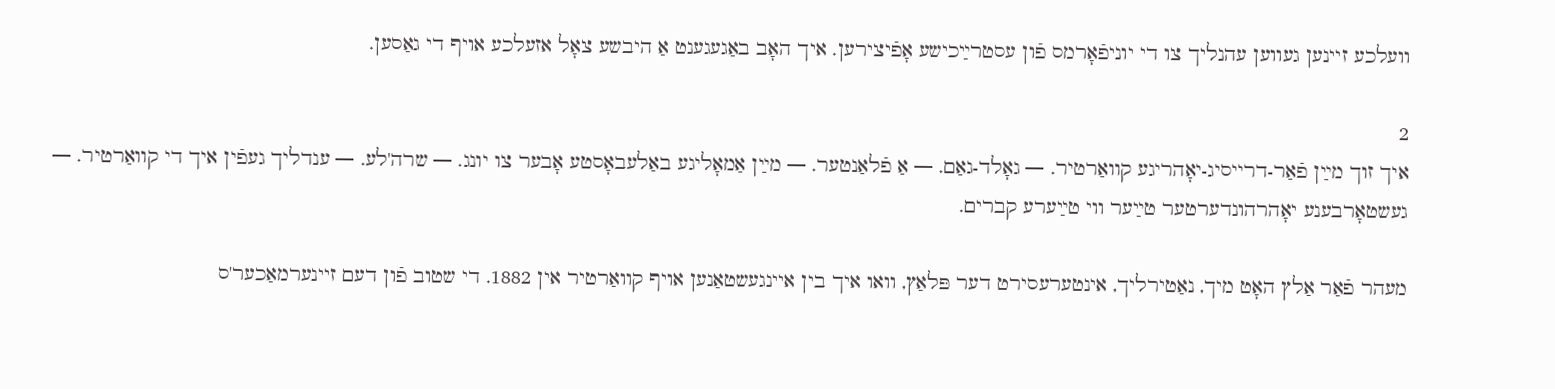וועלכע זיינען געווען עהנליך צו די יוניפֿאָרמס פֿון עסטרײַכישע אָפֿיצירען. איך האָב באַגעגענט אַ היבשע צאָל אזעלכע אויף די גאַסען.

2
איך זוך מײַן פֿאַר-דרייסיג-יאָהריגע קוואַרטיר. — גאָלד-גאַם. — אַ פֿלאַנטער. — מײַן אַמאָליגע באַלעבאָסטע אָבער צו יונג. — שרה'לע. — ענדליך געפֿין איך די קוואַרטיר. — געשטאָרבענע יאָהרהונדערטער טײַער ווי טײַערע קברים.

מעהר פֿאַר אַלץ האָט מיך, נאַטירליך, אינטערעסירט דער פּלאַץ, וואו איך בין איינגעשטאַנען אויף קוואַרטיר אין 1882. די שטוב פֿון דעם זיינערמאַכער'ס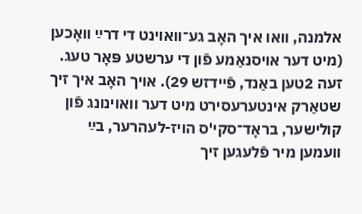אלמנה, וואו איך האָב גע־וואוינט די דרײַ וואָכען (מיט דער אויסנאַמע פֿון די ערשטע פּאָר טעג. זעה 2טען באַנד, פֿײדזש 29). אויך האָב איך זיך שטאַרק אינטערעסירט מיט דער וואוינונג פֿון קולישער, בראָד־סקי'ס הויז-לעהרער, בײַ וועמען מיר פֿלעגען זיך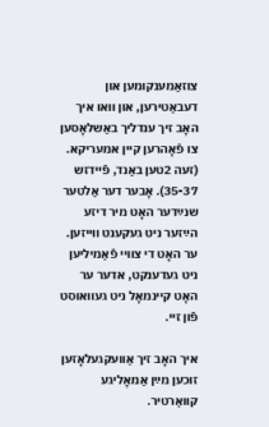צוזאַמענקומען און דעבאַטירען, און וואו איך האָב זיך ענדליך באַשלאָסען צו פֿאָהרען קיין אמעריקא. (זעה 2טען באַנד, פֿײדזש 35-37). אָבער דער אַלטער שנײַדער האָט מיר דיזע הײַזער ניט געקענט ווייזען. ער האָט די צוויי פֿאַמיליען ניט געדענקט, אדער ער האָט קיינמאָל ניט געוואוסט פֿון זיי.

איך האָב זיך אַוועקגעלאָזען זוכען מײַן אַמאָליגע קוואַרטיר.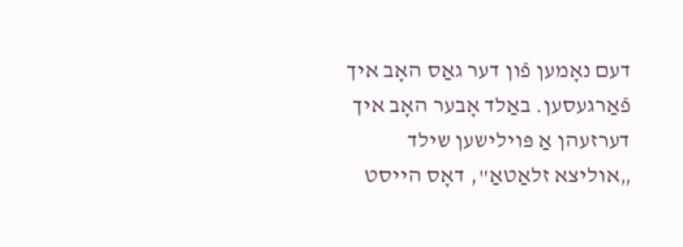דעם נאָמען פֿון דער גאַס האָב איך פֿאַרגעסען. באַלד אָבער האָב איך דערזעהן אַ פּוילישען שילד „אוליצא זלאַטאַ", דאָס הייסט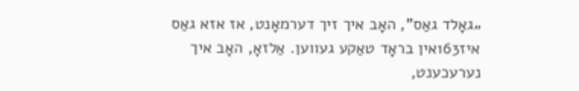„גאָלד גאַס", האָב איך זיך דערמאָנט, אז אזא גאַס איז163אין בראָד טאַקע געווען. אַלזאָ, האָב איך נערעכענט,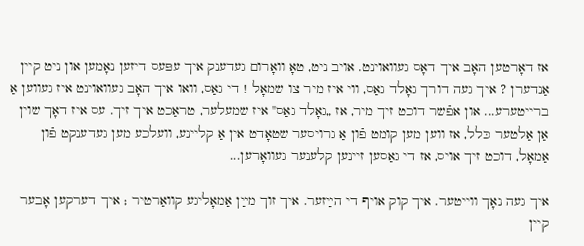אז דאָרטען האָב איך דאָס געוואוינט. אויב ניט, טאָ וואָרום געדענק איך עפּעס דיזען נאָמען און ניט קיין אַנדערן ? איך געה דורך גאָלד גאַס, ווי איז מיר צו שמאָל ! די גאַס, וואו איך האָב געוואוינט איז געווען אַ ברייטערע... און אפֿשר דוכט זיך מיר, אז „גאָלד גאַס" איז שמעלער, טראַכט איך זיך. עס איז דאָך שוין אַן אַלטער כּלל, אז ווען מען קומט פֿון אַ גרויסער שטאָדט אין אַ קליינע, וועלכע מען געדענקט פֿון אַמאָל, דוכט זיך אויס, אז די גאַסען זיינען קלענער געוואָרען...

איך געה נאָך ווייטער. איך קוק אויף די הײַזער. איך זוך מײַן אַמאָליגע קוואַרטיר ; איך דערקען אָבער קיין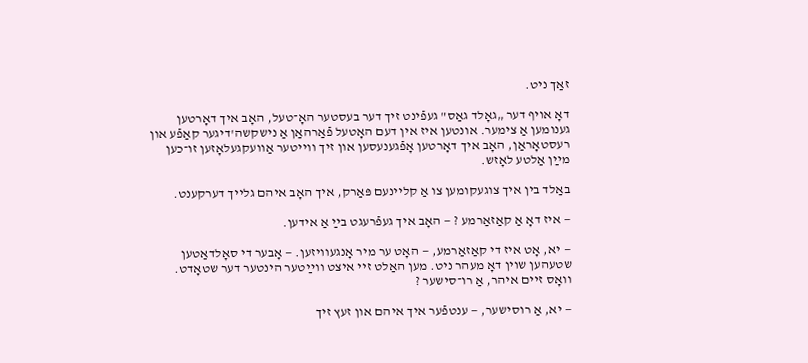זאַך ניט.

דאָ אויף דער „גאָלד גאַס" געפֿינט זיך דער בעסטער האָ־טעל, האָב איך דאָרטען גענומען אַ צימער. אונטען איז אין דעם האָטעל פֿאַרהאַן אַ נישקשה'דיגער קאַפֿע און רעסטאָראַן, האָב איך דאָרטען אָפֿגענעסען און זיך ווייטער אַוועקגעלאָזען זו־כען מײַן אַלטע לאָזש.

באַלד בין איך צוגעקומען צו אַ קליינעם פּאַרק, איך האָב איהם גלייך דערקענט.

— איז דאָ אַ קאַזאַרמע ? — האָב איך געפֿרעגט בײַ אַ אידען.

— יא, אָט איז די קאַזאַרמע, — האָט ער מיר אָנגעוויזען. — אָבער די סאָלדאַטען שטעהען שוין דאָ מעהר ניט. מען האַלט זיי איצט ווײַטער הינטער דער שטאָדט. וואָס זיים איהר, אַ רו־סישער ?

— יא, אַ רוסישער, — ענטפֿער איך איהם און זעץ זיך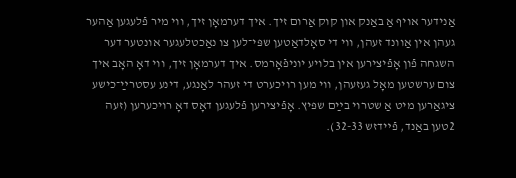אַנידער אויף אַ באַנק און קוק אַרום זיך. איך דערמאָן זיך, ווי מיר פֿלעגען אַהער געהן אין אַוונד זעהן, ווי די סאָלדאַטען שפּי־לען צו נאַכטלעגער אונטער דער השגחה פֿון אָפֿיצירען אין בלויע יוניפֿאָרמס. איך דערמאָן זיך, ווי דאָ האָב איך צום ערשטען מאָל געזעהן, ווי מען רויכערט די זעהר לאַנגע, דינע עסטרײַ־כישע ציגאַרען מיט אַ שטרוי בײַם שפּיץ. אָפֿיצירען פֿלעגען דאָס דאָ רויכערען (זעה 2טען באַנד, פֿײדזש 32-33).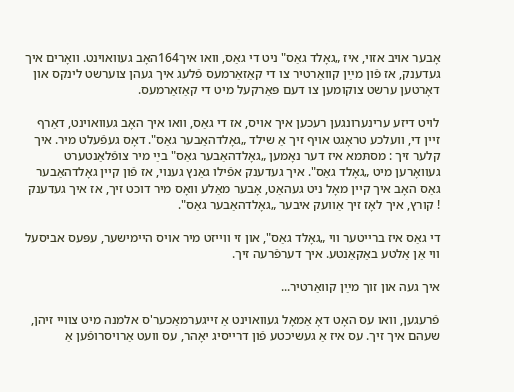אָבער אויב אזוי, איז „גאָלד גאַס" ניט די גאַס, וואו איך164האָב געוואוינט. וואָרים איך געדענק, אז פֿון מײַן קוואַרטיר צו די קאַזאַרמעס פֿלעג איך געהן צוערשט לינקס און דאָרטען ערשט צוקומען צו דעם פּאַרקעל מיט די קאַזאַרמעס.

לויט דיזע ערינערונגען רעכען איך אויס, אז די גאַס, וואו איך האָב געוואוינט, דאַרף זיין די, וועלכע טראָגט אויף זיך אַ שילד „גאָלדהאַבער גאַס". דאָס געפֿעלט מיר. איך קלער זיך : מסתּמא איז דער נאָמען „גאָלדהאַבער גאַס" בײַ מיר צופֿלאַנטערט געוואָרען מיט „גאָלד גאַס". איך געדענק אפֿילו גאַנץ גענוי, אז פֿון קיין גאָלדהאַבער גאַס האָב איך קיין מאָל ניט געהאַט, אָבער מאַלע וואָס מיר דוכט זיך, אז איך געדענק ! קורץ, איך לאָז זיך אַוועק איבער „גאָלדהאַבער גאַס".

די גאַס איז ברייטער ווי „גאָלד גאַס", און זי ווייזט מיר אויס היימישער, עפּעס אביסעל ווי אַן אַלטע באַקאַנטע. איך דערפֿרעה זיך.

איך געה און זוך מײַן קוואַרטיר...

פֿרעגען, וואו עס האָט דאָ אַמאָל געוואוינט אַ זייגערמאַכער'ס אלמנה מיט צוויי זיהן, שעהם איך זיך. עס איז אַ געשיכטע פֿון דרייסיג יאָהר, עס וועט אַרויסרופֿען אַ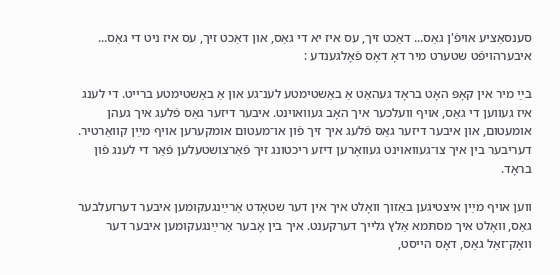סענסאַציע אויפֿ'ן גאַס... דאַכט זיך, עס איז יא די גאַס, און דאַכט זיך, עס איז ניט די גאַס... איבערהויפֿט שטערט מיר דאָ דאָס פֿאָלגענדע :

בײַ מיר אין קאָפּ האָט בראָד געהאַט אַ באַשטימטע לענ־גע און אַ באַשטימטע ברייט. די לענג איז געווען די גאַס, אויף וועלכער איך האָב געוואוינט. איבער דיזער גאַס פֿלעג איך געהן אומעטום, און איבער דיזער גאַס פֿלעג איך זיך פֿון או־מעטום אומקערען אויף מײַן קוואַרטיר. דעריבער בין איך צו־געוואוינט געוואָרען דיזע ריכטונג זיך פֿאַרצושטעלען פֿאַר די לענג פֿון בראָד.

ווען אויף מײַן איצטיגען באַזוך וואָלט איך אין דער שטאָדט אַרײַנגעקומען איבער דערזעלבער גאַס, וואָלט איך מסתּמא אַלץ גלייך דערקענט. איך בין אָבער אַרײַנגעקומען איבער דער וואָק־זאַל גאַס, דאָס הייסט,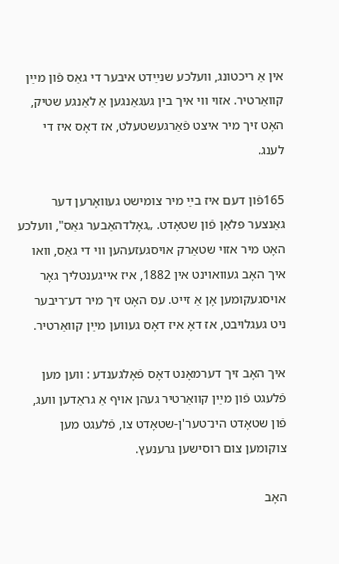אין אַ ריכטונג, וועלכע שנײַדט איבער די גאַס פֿון מײַן קוואַרטיר. אזוי ווי איך בין געגאַנגען אַ לאַנגע שטיק, האָט זיך מיר איצט פֿאַרגעשטעלט, אז דאָס איז די לענג.

165פֿון דעם איז בײַ מיר צומישט געוואָרען דער גאַנצער פּלאַן פֿון שטאָדט. „גאָלדהאַבער גאַס", וועלכע האָט מיר אזוי שטאַרק אויסגעזעהען ווי די גאַס, וואו איך האָב געוואוינט אין 1882, איז אייגענטליך גאָר אויסגעקומען אָן אַ זייט. עס האָט זיך מיר דע־ריבער ניט געגלויבט, אז דאָ איז דאָס געווען מײַן קוואַרטיר.

איך האָב זיך דערמאָנט דאָס פֿאָלגענדע : ווען מען פֿלעגט פֿון מײַן קוואַרטיר געהן אויף אַ גראַדען וועג, פֿון שטאָדט הינ־טער'ן-שטאָדט צו, פֿלעגט מען צוקומען צום רוסישען גרענעץ.

האָב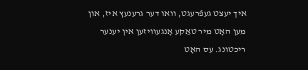איך יעצט געפֿרעגט, וואו דער גרענעץ איז, און מען האָט מיר טאַקע אָנגעוויזען אין יענער ריכטונג. עס האָט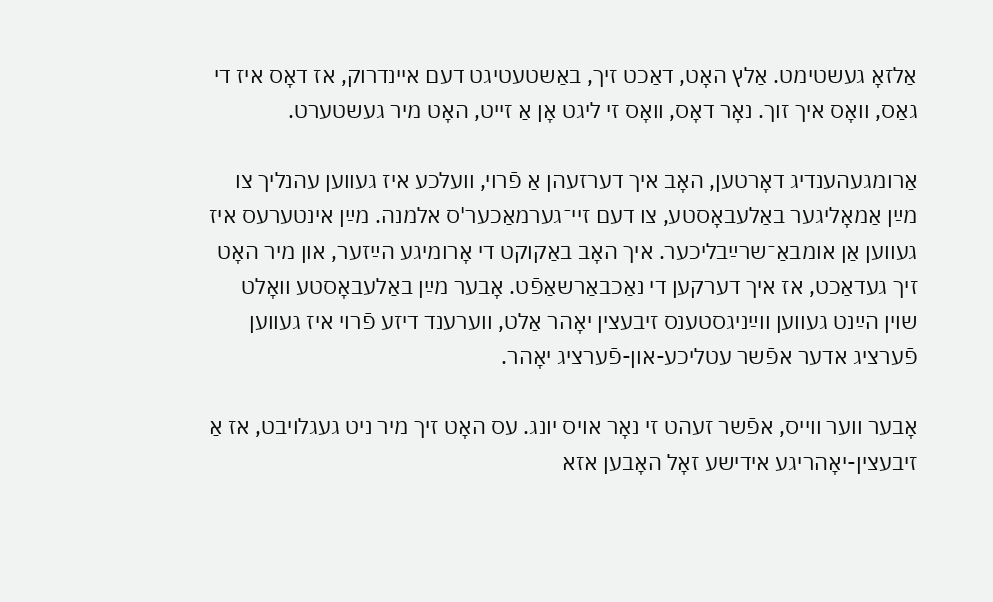אַלזאָ געשטימט. אַלץ האָט, דאַכט זיך, באַשטעטיגט דעם איינדרוק, אז דאָס איז די גאַס, וואָס איך זוך. נאָר דאָס, וואָס זי ליגט אָן אַ זייט, האָט מיר געשטערט.

אַרומגעהענדיג דאָרטען, האָב איך דערזעהן אַ פֿרוי, וועלכע איז געווען עהנליך צו מײַן אַמאָליגער באַלעבאָסטע, צו דעם זיי־גערמאַכער'ס אלמנה. מײַן אינטערעס איז געווען אַן אומבאַ־שרײַבליכער. איך האָב באַקוקט די אָרומיגע הײַזער, און מיר האָט זיך געדאַכט, אז איך דערקען די נאַכבאַרשאַפֿט. אָבער מײַן באַלעבאָסטע וואָלט שוין הײַנט געווען ווײַניגסטענס זיבעצין יאָהר אַלט, ווערענד דיזע פֿרוי איז געווען פֿערציג אדער אפֿשר עטליכע-און-פֿערציג יאָהר.

אָבער ווער ווייס, אפֿשר זעהט זי נאָר אויס יונג. עס האָט זיך מיר ניט געגלויבט, אז אַ זיבעצין-יאָהריגע אידישע זאָל האָבען אזא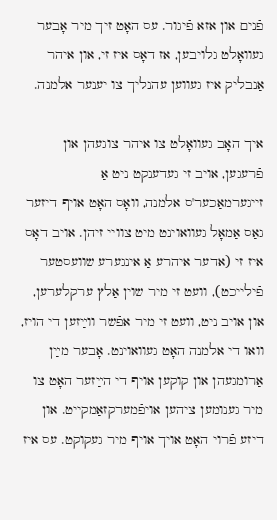פֿנים און אזא פֿיגור. עס האָט זיך מיר אָבער געוואָלט גלויבען, אז דאָס איז זי, און איהר אַנבליק איז געווען עהנליך צו יענער אלמנה.

איך האָב געוואָלט צו איהר צוגעהן און פֿרעגען, אויב זי געדענקט ניט אַ זייגערמאַכער'ס אלמנה, וואָס האָט אויף דיזער גאַס אַמאָל געוואוינט מיט צוויי זיהן. אויב דאָס איז זי (אדער איהרע אַ אינגערע שוועסטער פֿילייכט), וועט זי מיר שוין אַלץ ערקלערען, און אויב ניט, וועט זי מיר אפֿשר ווײַזען די הויז, וואו די אלמנה האָט געוואוינט. אָבער מײַן אַרומגעהן און קוקען אויף די הײַזער האָט צו מיר גענומען ציהען אויפֿמערקזאַמקייט. און דיזע פֿרוי האָט אויך אויף מיר געקוקט. עס איז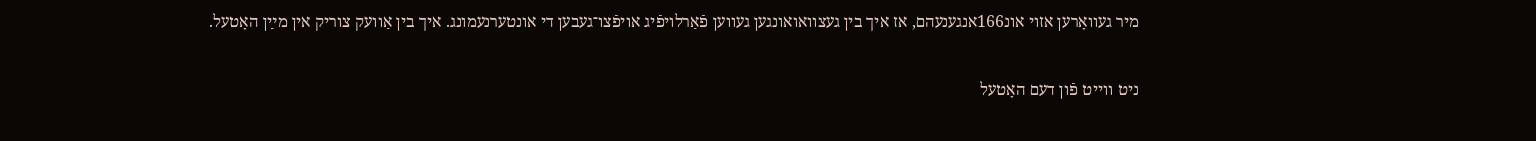מיר געוואָרען אזוי אונ166אנגענעהם, אז איך בין געצוואואונגען געווען פֿאַרלויפֿיג אויפֿצו־געבען די אונטערנעמונג. איך בין אַוועק צוריק אין מײַן האָטעל.

ניט ווייט פֿון דעם האָטעל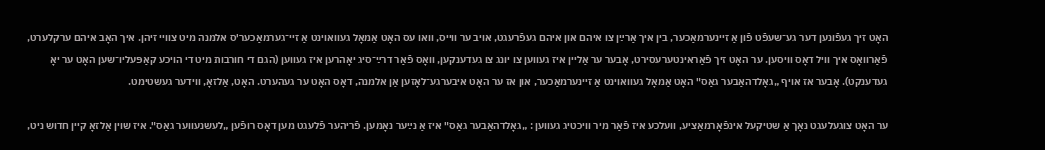האָט זיך געפֿונען דער גע־שעפֿט פֿון אַ זיינערמאַכער, בין איך אַרײַן צו איהם און איהם געפֿרעגט, אויב ער ווייס, וואו עס האָט אַמאָל געוואוינט אַ זיי־גערמאַכער'ס אלמנה מיט צוויי זיהן. איך האָב איהם ערקלערט, פֿאַרוואָס איך וויל דאָס וויסען. ער האָט זיך פֿאַראינטערעסירט, אָבער ער אַליין איז געווען צו יונג צו געדענקען, וואָס פֿאַר דרײַ־סיג יאָהרען איז געווען (הגם די חורבות מיט די הויכע קאַפּעליו־שען האָט ער יאָ געדענקט). אָבער אז אויף „גאָלדהאַבער גאַס" האָט אַמאָל געוואוינט אַ זיינערמאַכער, און אז ער האָט איבערגע־לאָזען אַן אלמנה, דאָס האָט ער געהערט. האָט, אַלזאָ, ווידער געשטימט.

ער האָט צוגעלעגט נאָך אַ שטיקעל אינפֿאָרמאַציע, וועלכע איז פֿאַר מיר וויכטיג געווען : „גאָלדהאַבער גאַס" איז אַ נײַער נאָמען. פֿריהער פֿלעגט מען דאָס רופֿען „לעשנעווער גאַס". איז שוין אַלזאָ קיין חדוש ניט,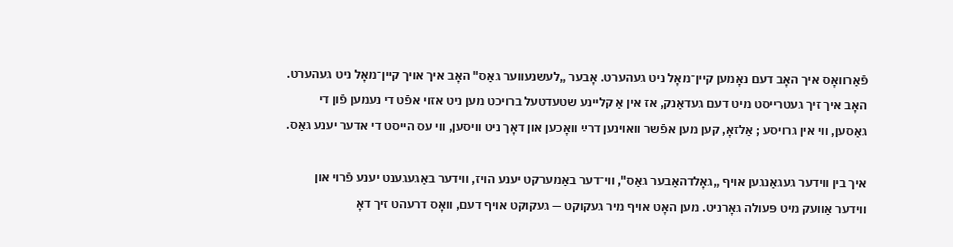פֿאַרוואָס איך האָב דעם נאָמען קיין־מאָל ניט געהערט. אָבער „לעשנעווער גאַס" האָב איך אויך קיין־מאָל ניט געהערט. האָב איך זיך געטרייסט מיט דעם געדאַנק, אז אין אַ קליינע שטעדטעל ברויכט מען ניט אזוי אפֿט די נעמען פֿון די גאַסען, ווי אין גרויסע ; אַלזאָ, קען מען אפֿשר וואוינען דרײַ וואָכען און דאָך ניט וויסען, ווי עס הייסט די אדער יענע גאַס.

איך בין ווידער געגאַנגען אויף „גאָלדהאַבער גאַס", ווי־דער באַמערקט יענע הויז, ווידער באַגעגענט יענע פֿרוי און ווידער אַוועק מיט פּעולה גאָרניט. מען האָט אויף מיר געקוקט — געקוקט אויף דעם, וואָס דרעהט זיך דאָ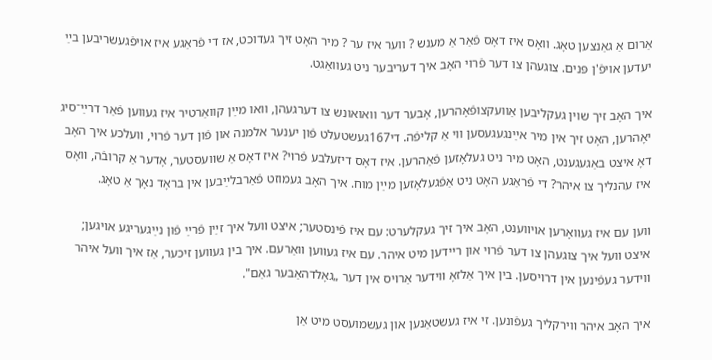אַרום אַ גאַנצען טאָג. וואָס איז דאָס פֿאַר אַ מענש ? ווער איז ער ? מיר האָט זיך געדוכט, אז די פֿראַגע איז אויפֿגעשריבען בײַ יעדען אויפֿ'ן פּנים. צוגעהן צו דער פֿרוי האָב איך דעריבער ניט געוואַגט.

איך האָב זיך שוין געקליבען אַוועקצופֿאָהרען, אָבער דער וואואונש צו דערגעהן, וואו מײַן קוואַרטיר איז געווען פֿאַר דרײַ־סיג יאָהרען, האָט זיך אין מיר אײַנגעגעסען ווי אַ קליפֿה. די167געשטעלט פֿון יענער אלמנה און פֿון דער פֿרױ, װעלכע איך האָב דאָ איצט באַגעגענט, האָט מיר ניט געלאָזען פֿאַהרען. איז דאָס דיזעלבע פֿרױ? איז דאָס אַ שװעסטער, אָדער אַ קרובֿה, װאָס איז עהנליך צו איהר? די פֿראַגע האָט ניט אַפֿגעלאָזען מײַן מוח. איך האָב געמוזט פֿאַרבלײַבען אין בראָד נאָך אַ טאָג.

װען עם איז געװאָרען אױװענט, האָב איך זיך געקלערט: עם איז פֿינסטער; איצט װעל איך זײַן פֿרײַ פֿון נײַגעריגע אױגען; איצט װעל איך צוגעהן צו דער פֿרױ און רײדען מיט איהר. עם איז געװען װאַרעם. איך בין געװען זיכער, אַז איך װעל איהר װידער געפֿינען אין דרױסען. בין איך אַלזאָ װידער אַרױס אין דער „גאָלדהאַבער גאַם".

איך האָב איהר װירקליך געפֿונען. זי איז געשטאַנען און געשמועסט מיט אַן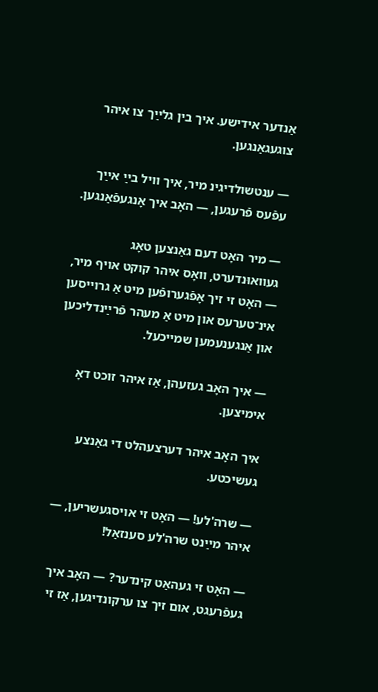אַנדער אידישע. איך בין גלײַך צו איהר צוגעגאַנגען.

— ענטשולדיגינ מיר, איך װיל בײַ אײַך עפֿעס פֿרעגען, — האָב איך אָנגעפֿאַנגען.

— מיר האָט דעם גאַנצען טאָג געװאוּנדערט, װאָס איהר קוקט אױף מיר, — האָט זי זיך אָפֿגערופֿען מיט אַ גרױיסען אינ־טערעס און מיט אַ מעהר פֿרײַנדליכען און אַנגענעמען שמייכעל.

— איך האָב געזעהן, אַז איהר זוכט דאָ אימיצען.

איך האָב איהר דערצעהלט די גאַנצע געשיכטע.

— שרה'לע! — האָט זי אױסגעשריען, — איהר מײַנט שרה'לע סענזאַל!

— האָט זי געהאַט קינדער? — האָב איך געפֿרעגט, אום זיך צו ערקונדיגען, אַז זי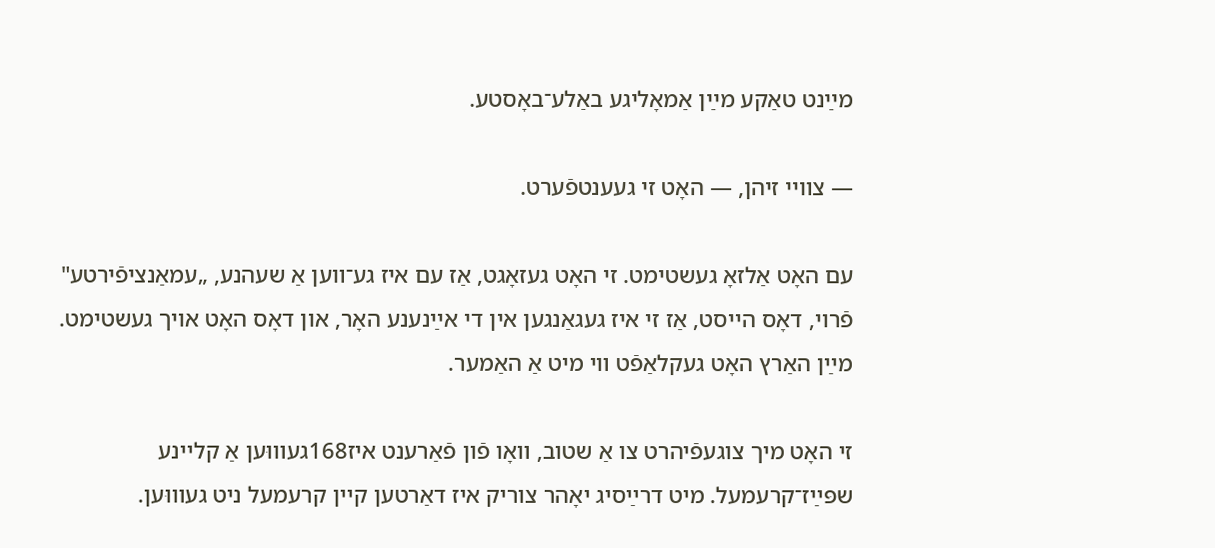מײַנט טאַקע מײַן אַמאָליגע באַלע־באָסטע.

— צװײ זיהן, — האָט זי געענטפֿערט.

עם האָט אַלזאָ געשטימט. זי האָט געזאָגט, אַז עם איז גע־װען אַ שעהנע, „עמאַנציפֿירטע" פֿרױ, דאָס הײסט, אַז זי איז געגאַנגען אין די אײַנענע האָר, און דאָס האָט אױך געשטימט. מײַן האַרץ האָט געקלאַפֿט װי מיט אַ האַמער.

זי האָט מיך צוגעפֿיהרט צו אַ שטוב, װאָו פֿון פֿאַרענט איז168געװוּען אַ קלײנע שפּײַז־קרעמעל. מיט דרײַסיג יאָהר צוריק איז דאַרטען קײן קרעמעל ניט געװוּען.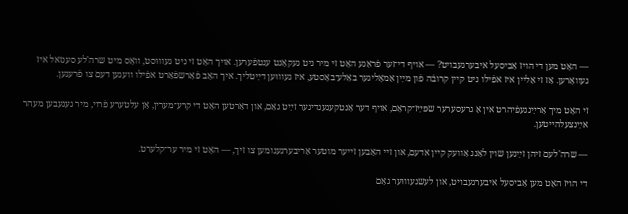— האָט מען די הױז אַביסעל איבערגעבױט? — אױף די־זער פֿראַגע האָט זי מיר ניט געקאָנט ענטפֿערען. אױך האָט זי ניט געװוּסט, װאָס מיט שרה'לע סענזאל איז געװאָרען. אַז זי אַלײן איז אפֿילו ניט קײן קרובֿה פֿון מײַן אַמאָליגער באַלע־באָסטע, איז געװוּען דײַטליך. איך האָב פֿאַרשפֿאַרט אפֿילו װעגען דעם צו פֿרעגען.

זי האָט מיך אַרײַנגעפֿיהרט אין אַ גרעסערער שפּײַז־קראָם, אױף דער אַנטקעגענדינער זײַט גאַם, און דאַרטען האָט די קרע־מערין, אַן עלטערע פֿרױ, מיר געגעבען מעהר אײַנצעלהײטען.

— שרה'לעם זיהן זײַנען שױן לאַנג אַװעק קײן אדעם, און זײ האָבען זײער מוטער אַריבערגענומען צו זיך, — האָט זי מיר ער־קלערט.

די הױז האָט מען אַביסעל איבערגעבױט, און לעשנעװוּער גאַם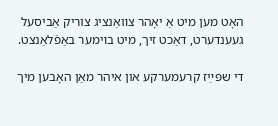האָט מען מיט אַ יאָהר צװאַנציג צוריק אַביסעל געענדערט, דאַכט זיך, מיט בױמער באַפֿלאַנצט.

די שפּײַז קרעמערקע און איהר מאַן האָבען מיך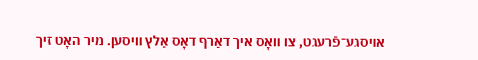אױסגע־פֿרעגט, צו װאָס איך דאַרף דאָס אַלץ װיסען. מיר האָט זיך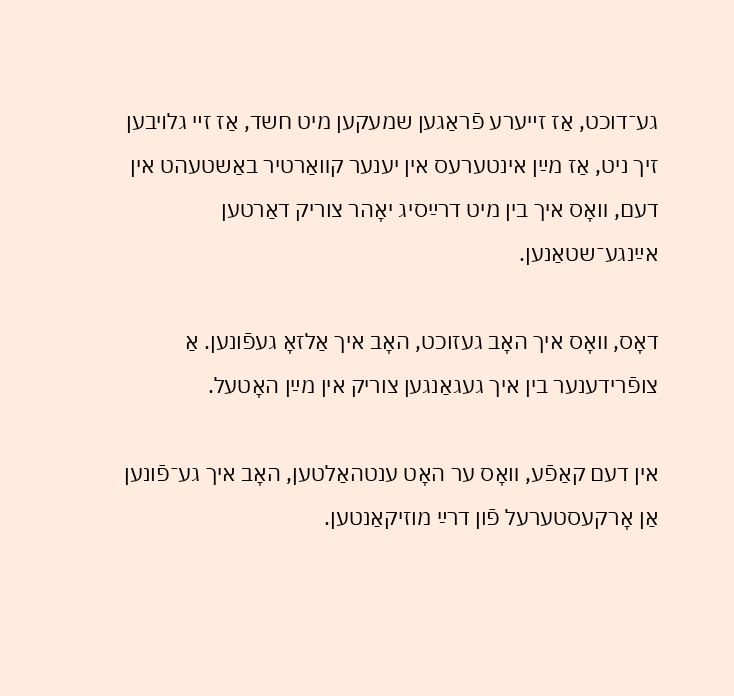גע־דוכט, אַז זײערע פֿראַגען שמעקען מיט חשד, אַז זײ גלױבען זיך ניט, אַז מײַן אינטערעס אין יענער קװאַרטיר באַשטעהט אין דעם, װאָס איך בין מיט דרײַסיג יאָהר צוריק דאַרטען אײַנגע־שטאַנען.

דאָס, װאָס איך האָב געזוכט, האָב איך אַלזאָ געפֿונען. אַ צופֿרידענער בין איך געגאַנגען צוריק אין מײַן האָטעל.

אין דעם קאַפֿע, װאָס ער האָט ענטהאַלטען, האָב איך גע־פֿונען אַן אָרקעסטערעל פֿון דרײַ מוזיקאַנטען.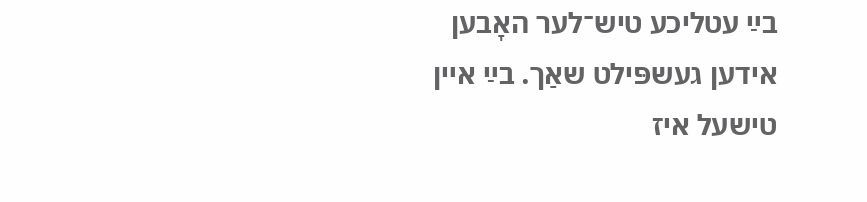בײַ עטליכע טיש־לער האָבען אידען געשפּילט שאַך. בײַ אײן טישעל איז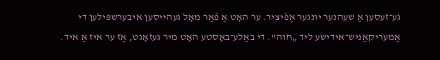גע־זעסען אַ שעהנער יונגער אַפֿיציר. ער האָט אַ פֿאַר מאָל געהײסען איבערשפּילען די אַמעריקאַניש־אידישע ליד „חוה". די באַלע־באָסטע האָט מיר געזאָגט, אַז ער איז אַ איד.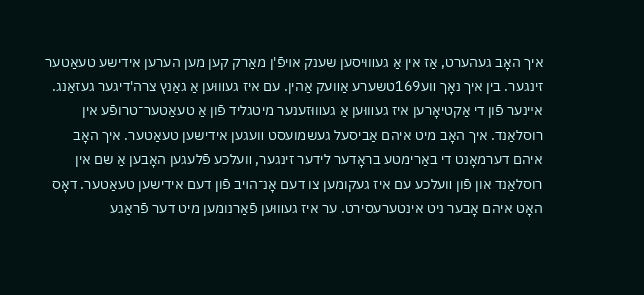איך האָב געהערט, אַז אין אַ געװוּיסען שענק אױפֿ'ן מאַרק קען מען הערען אידישע טעאַטער זינגער. בין איך נאָך װע169טשערע אַװעק אַהין. עם איז געװוּען אַ גאַנץ צרה'דיגער געזאַנג. אײנער פֿון די אַקטיאָרען איז געװוּען אַ געװוּזענער מיטגליד פֿון אַ טעאַטער־טרופֿע אין רוסלאַנד. איך האָב מיט איהם אַביסעל געשמועסט װעגען אידישען טעאַטער. איך האָב איהם דערמאָנט די באַרימטע בראָדער לידער זינגער, װעלכע פֿלעגען האָבען אַ שם אין רוסלאַנד און פֿון װעלכע עם איז געקומען צו דעם אָנ־הױב פֿון דעם אידישען טעאַטער. דאָס האָט איהם אָבער ניט אינטערעסירט. ער איז געװוּען פֿאַרנומען מיט דער פֿראַגע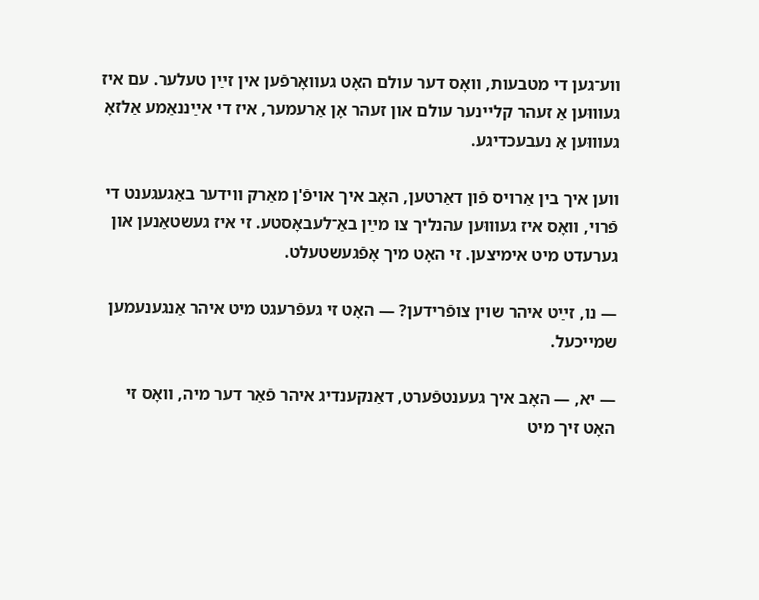װע־גען די מטבעות, װאָס דער עולם האָט געװאָרפֿען אין זײַן טעלער. עם איז געװוּען אַ זעהר קלײנער עולם און זעהר אָן אַרעמער, איז די אײַננאַמע אַלזאָ געװוּען אַ נעבעכדיגע.

װען איך בין אַרױס פֿון דאַרטען, האָב איך אױפֿ'ן מאַרק װידער באַגעגענט די פֿרױ, װאָס איז געװוּען עהנליך צו מײַן באַ־לעבאָסטע. זי איז געשטאַנען און גערעדט מיט אימיצען. זי האָט מיך אָפֿגעשטעלט.

— נו, זײַט איהר שױן צופֿרידען? — האָט זי געפֿרעגט מיט איהר אַנגענעמען שמייכעל.

— יא, — האָב איך געענטפֿערט, דאַנקענדיג איהר פֿאַר דער מיה, װאָס זי האָט זיך מיט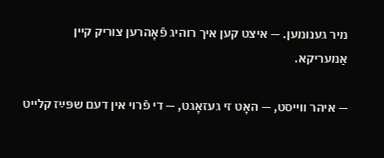מיר גענומען. — איצט קען איך רוהיג פֿאָהרען צוריק קײן אַמעריקא.

— איהר װײסט, — האָט זי געזאָגט, — די פֿרױ אין דעם שפּײַז קלײט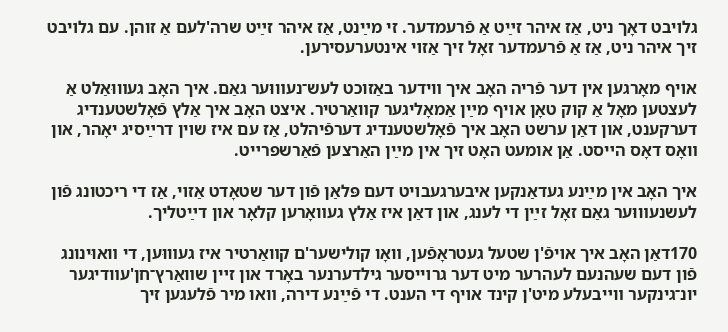גלױבט דאָך ניט, אַז איהר זײַט אַ פֿרעמדער. זי מײַנט, אַז איהר זײַט שרה'לעם אַ זוהן. עם גלױבט זיך איהר ניט, אַז אַ פֿרעמדער זאָל זיך אַזױ אינטערעסירען.

אױף מאָרגען אין דער פֿריה האָב איך װידער באַזוכט לעש־נעװוּער גאַם. איך האָב געװוּאַלט אַ לעצטען מאָל אַ קוק טאָן אױף מײַן אַמאָליגער קװאַרטיר. איצט האָב איך אַלץ פֿאָלשטענדיג דערקענט, און דאַן ערשט האָב איך פֿאָלשטענדיג דערפֿיהלט, אַז עם איז שױן דרײַסיג יאָהר, און װאָס דאָס הײסט. אַן אומעט האָט זיך אין מײַן האַרצען פֿאַרשפּרײט.

איך האָב אין מײַנע געדאַנקען איבערגעבױט דעם פּלאַן פֿון דער שטאָדט אַזױ, אַז די ריכטונג פֿון לעשנעװוּער גאַם זאָל זײַן די לענג, און דאַן איז אַלץ געװאָרען קלאָר און דײַטליך.

170דאַן האָב איך אױפֿ'ן שטעל געטראָפֿען, װאָו קולישער'ם קװאַרטיר איז געװוּען, די װאוּינונג פֿון דעם שעהנעם לעהרער מיט דער גרױיסער גילדערנער באָרד און זײן שװאַרץ־חן'עװדיגער יונ־גינקער װײבעלע מיט'ן קינד אױף די הענט. די פֿײַנע דירה, װאו מיר פֿלעגען זיך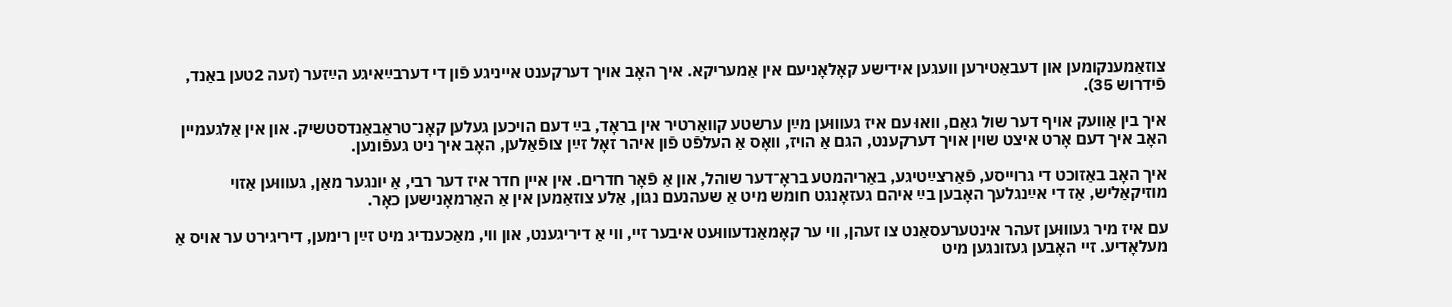צוזאַמענקומען און דעבאַטירען װעגען אידישע קאָלאָניעם אין אַמעריקא. איך האָב אױך דערקענט אײניגע פֿון די דערבײַאיגע הײַזער (זעה 2טען באַנד, פֿידרוש 35).

איך בין אַװעק אױף דער שול גאַם, װאוּ עם איז געװוּען מײַן ערשטע קװאַרטיר אין בראָד, בײַ דעם הױכען געלען קאָנ־טראַבאַנדסטשיק. און אין אַלגעמיין האָב איך דעם אָרט איצט שױן אױך דערקענט, הגם אַ הױז, װאָס אַ העלפֿט פֿון איהר זאָל זײַן צופֿאַלען, האָב איך ניט געפֿונען.

איך האָב באַזוכט די גרױיסע, פֿאַרצײַטיגע, באַריהמטע בראָ־דער שוהל, און אַ פֿאָר חדרים. אין אײן חדר איז דער רבי, אַ יונגער מאַן, געװוּען אַזױ מוזיקאַליש, אַז די אײַנגלעך האָבען בײַ איהם געזאָנגט חומש מיט אַ שעהנעם נגון, אַלע צוזאַמען אין אַ האַרמאָנישען כאָר.

עם איז מיר געװוּען זעהר אינטערעסאַנט צו זעהן, װי ער קאָמאַנדעװוּעט איבער זײ, װי אַ דיריגענט, און װי, מאַכענדיג מיט זײַן רימען, דיריגירט ער אױס אַ מעלאָדיע. זײ האָבען געזונגען מיט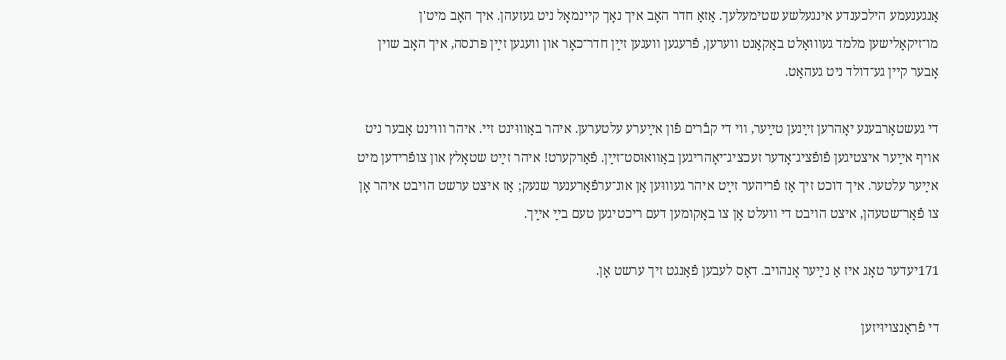אַנגענעמע הילכענדע אינגעלשע שטימעלעך. אַזאַ חדר האָב איך נאָך קײנמאָל ניט געזעהן. איך האָב מיט'ן מו־זיקאַלישען מלמד געװוּאַלט באַקאַנט װערען, פֿרעגען װעגען זײַן חדר־כאָר און װעגען זײַן פּרנסה, איך האָב שױן אָבער קײן גע־דולד ניט געהאַט.

די געשטאָרבענע יאָהרען זײַנען טײַער, װי די קבֿרים פֿון אײַערע עלטערען. איהר באַװוּינט זײ. איהר װוּינט אָבער ניט אױף אײַער איצטיגען פֿופֿציג־אָדער זעכציג־יאָהריגען באַװאוּסט־זײַן. פֿאַרקערט! איהר זײַט שטאָלץ און צופֿרידען מיט אײַער עלטער. איך דוכט זיך אַז פֿריהער זײַט איהר געװוּען אַן אונ־ערפֿאַרענער שנעק; אַז איצט ערשט הױבט איהר אָן צו פֿאַר־שטעהן, איצט הױבט די װעלט אָן צו באַקומען דעם ריכטיגען טעם בײַ אײַך.

171יעדער טאָג איז אַ נײַער אָנהױב. דאָס לעבען פֿאַנגט זיך ערשט אָן.

די פֿראַנצױוּיזען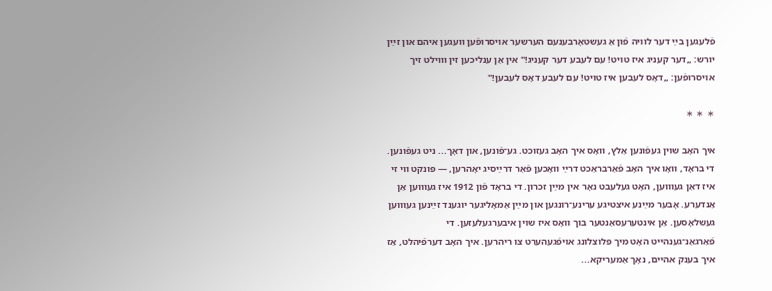פֿלעגען בײַ דער לוױה פֿון אַ געשטאָרבענעם הערשער אױסרופֿען װעגען איהם און זײַן יורש: „דער קעניג איז טױט! עם לעבע דער קעניג!" אין אַן ענליכען זין װוּילט זיך אױסרופֿען: „דאָס לעבען איז טױט! עם לעבע דאָס לעבען!"

∗ ∗ ∗

איך האָב שױן געפֿונען אַלץ, װאָס איך האָב געזוכט. גע־פֿונען, און דאָך... ניט געפֿונען. די בראָד, װאָו איך האָב פֿאַרבראַכט דרײַ װאָכען פֿאַר דרײַסיג יאָהרען, — פּונקט װי זי איז דאַן געװוּען, האָט געלעבט נאָר אין מײַן זכרון. די בראָד פֿון 1912 איז געװוּען אַן אַנדערע. אָבער מײַנע איצטיגע ערינע־רונגען און מײַן אַמאָליגער יוגענד זײַנען געװוּען געשלאָסען. אַן אינטערעסאַנטער בוך װאָס איז שױן איבערגעלעזען. די פֿאַרגאַנ־גענהײט האָט מיך פּלוצלונג אױפֿגעהערט צו ריהרען. איך האָב דערפֿיהלט, אַז איך בענק אהײם, נאָך אַמעריקא...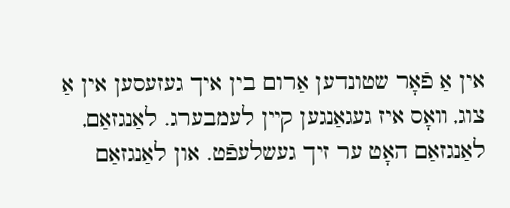אין אַ פֿאָר שטונדען אַרום בין איך געזעסען אין אַ צוג, װאָס איז געגאַנגען קײן לעמבערג. לאַנגזאַם, לאַנגזאַם האָט ער זיך געשלעפֿט. און לאַנגזאַם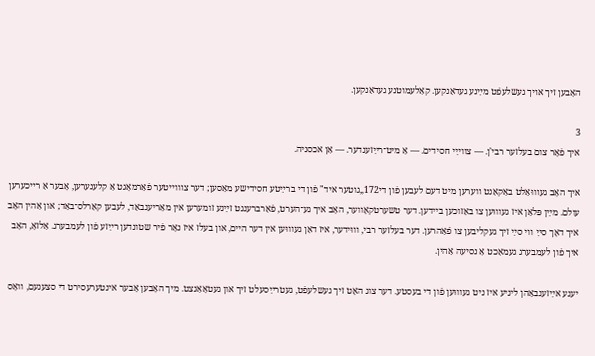האָבען זיך אױך געשלעפֿט מײַנע געדאַנקען. קאַלעמוטנע געדאַנקען.

3
איך פֿאָר צום בעלזער רבי'ן. — צװײַי חסידים. — אַ מיט־רײַזענדער. — אַן אכסניה.

איך האָב געװוּאַלט באַקאַנט װערען מיט דעם לעבען פֿון די172„גוטער איד" פֿון די ברײַטע חסידישע מאַסען; דער צװוייטער פֿאַרמאָגט אַ קלענערען, אָבער אַ רײכערען עולם. מײַן פּלאַן איז געװוּען צו באַזוכען בײדען. דער טשערטקאָװער, האָב איך גע־הערט, פֿאַרברענגט זײַנע זומערען אין מאַריענבאַד, לעבען קאַרלס־באַד; און אַהין האָב איך דאָך סײַ װי סײַ זיך געקליבען צו פֿאַהרען. דער בעלזער רבי, װוּידער, איז דאַן געװוּען אין דער הײם, און בעלז איז נאָר פֿיר שטונדען רײַזע פֿון לעמבערג. אַלזאָ, האָב איך פֿון לעמבערג געמאַכט אַ נסיעה אַהין.

יענע אײַזענבאַהן ליניע איז ניט געװוּען פֿון די בעסטע. דער צוג האָט זיך געשלעפֿט, געטרײַסעלט זיך און געטאָאַנצט. מיך האָבען אָבער אינטערעסירט די סצענעם, װאָס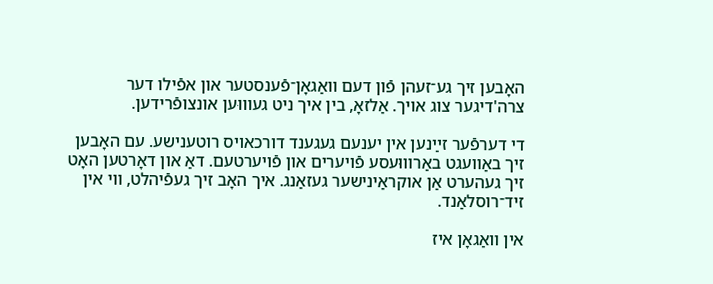האָבען זיך גע־זעהן פֿון דעם װאַגאָן־פֿענסטער און אפֿילו דער צרה'דיגער צוג אױך. אַלזאָ, בין איך ניט געװוּען אונצופֿרידען.

די דערפֿער זײַנען אין יענעם געגענד דורכאױס רוטענישע. עם האָבען זיך באַװעגט באַרװוּעסע פֿױערים און פֿױערטעם. דאַ און דאָרטען האָט זיך געהערט אַן אוקראַינישער געזאַנג. איך האָב זיך געפֿיהלט, װי אין זיד־רוסלאַנד.

אין װאַגאָן איז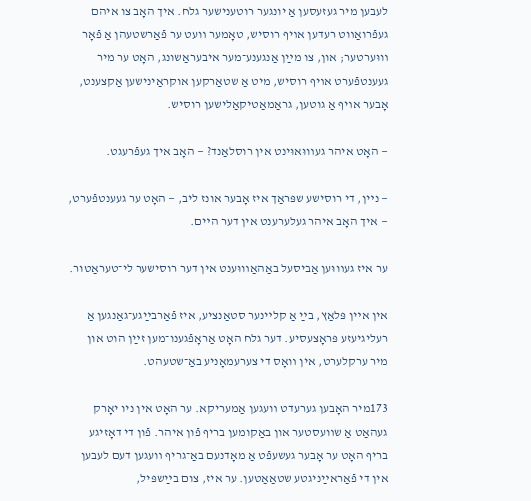לעבען מיר געזעסען אַ יונגער רוטענישער גלח. איך האָב צו איהם געפֿרואַװט רעדען אױף רוסיש, טאָמער װעט ער פֿאַרשטעהן אַ פֿאָר װוּערטער; און, צו מײַן אַנגענע־מער איבעראַשונג, האָט ער מיר געענטפֿערט אױף רוסיש, מיט אַ שטאַרקען אוקראַינישען אַקצענט, אָבער אױף אַ גוטען, גראַמאַטיקאַלישען רוסיש.

— האָט איהר געװוּאוּינט אין רוסלאַנד? — האָב איך געפֿרעגט.

— נײן, די רוסישע שפּראַך איז אָבער אונז ליב, — האָט ער געענטפֿערט, — איך האָב איהר געלערענט אין דער הײם.

ער איז געװוּען אַביסעל באַהאַװוּענט אין דער רוסישער לי־טעראַטור.

אין אײן פּלאַץ, בײַ אַ קלײנער סטאַנציע, איז פֿאַרבײַגע־גאַנגען אַ רעליגיעזע פּראָצעסיע. דער גלח האָט אַראָפֿגענו־מען זײַן הוט און מיר ערקלערט, אין װאָס די צערעמאָניע באַ־שטעהט.

173מיר האָבען גערעדט װעגען אַמעריקא. ער האָט אין ניו יאָרק געהאַט אַ שװעסטער און באַקומען בריף פֿון איהר. פֿון די דאָזיגע בריף האָט ער אָבער געשעפֿט אַ מאָדנעם באַ־גריף װעגען דעם לעבען אין די פֿאַראײַניגטע שטאַאַטען. ער איז, צום בײַשפּיל,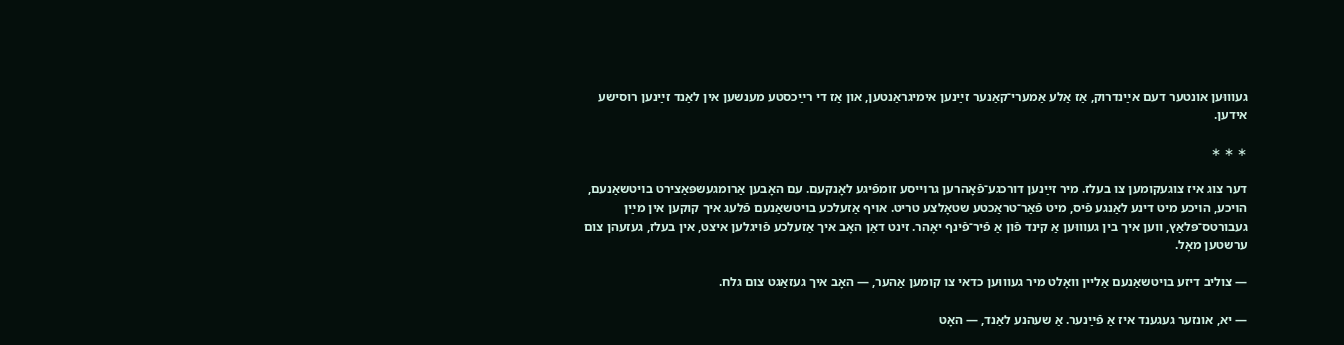געװוּען אונטער דעם אײַנדרוק, אַז אַלע אַמערי־קאַנער זײַנען אימיגראַנטען, און אַז די רײַכסטע מענשען אין לאַנד זײַנען רוסישע אידען.

∗ ∗ ∗

דער צוג איז צוגעקומען צו בעלז. מיר זײַנען דורכגע־פֿאָהרען גרױיסע זומפֿיגע לאָנקעם. עם האָבען אַרומגעשפּאַצירט בױטשאַנעם, הױכע, הױכע מיט דינע לאַנגע פֿיס, מיט פֿאַר־טראַכטע שטאָלצע טריט. אױף אַזעלכע בױטשאַנעם פֿלעג איך קוקען אין מײַן געבורטס־פּלאַץ, װען איך בין געװוּען אַ קינד פֿון אַ פֿיר־פֿינף יאָהר. זינט דאַן האָב איך אַזעלכע פֿױגלען איצט, אין בעלז, געזעהן צום ערשטען מאָל.

— צוליב דיזע בױטשאַנעם אַליין װאָלט מיר געװוּען כדאי צו קומען אַהער, — האָב איך געזאַגט צום גלח.

— יא, אונזער געגענד איז אַ פֿײַנער. אַ שעהנע לאַנד, — האָט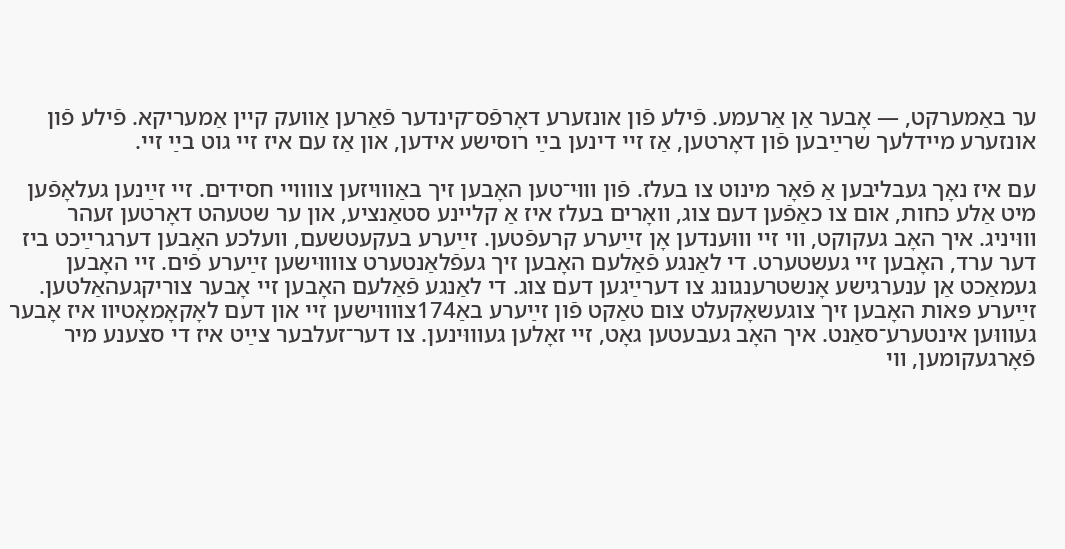ער באַמערקט, — אָבער אַן אַרעמע. פֿילע פֿון אונזערע דאָרפֿס־קינדער פֿאַרען אַװעק קײן אַמעריקא. פֿילע פֿון אונזערע מײדלעך שרײַבען פֿון דאָרטען, אַז זײ דינען בײַ רוסישע אידען, און אַז עם איז זײ גוט בײַ זײ.

עם איז נאָך געבליבען אַ פֿאָר מינוט צו בעלז. פֿון װוּי־טען האָבען זיך באַװוּיזען צװוויי חסידים. זײ זײַנען געלאָפֿען מיט אַלע כּחות, אום צו כאַפֿען דעם צוג, װאָרים בעלז איז אַ קלײנע סטאַנציע, און ער שטעהט דאָרטען זעהר װוּיניג. איך האָב געקוקט, װי זײ װוּענדען אָן זײַערע קרעפֿטען. זײַערע בעקעטשעם, װעלכע האָבען דערגרײַכט ביז דער ערד, האָבען זײ געשטערט. די לאַנגע פֿאַלעם האָבען זיך געפֿלאַנטערט צוװוּישען זײַערע פֿים. זײ האָבען געמאַכט אַן ענערגישע אָנשטרענגונג צו דערײַגען דעם צוג. די לאַנגע פֿאַלעם האָבען זײ אָבער צוריקגעהאַלטען. זײַערע פּאות האָבען זיך צוגעשאָקעלט צום טאַקט פֿון זײַערע באַ174צוװוּישען זײ און דעם לאָקאָמאָטיװ איז אָבער געװוּען אינטערע־סאַנט. איך האָב געבעטען גאָט, זײ זאָלען געװוּינען. צו דער־זעלבער צײַט איז די סצענע מיר פֿאָרגעקומען, װי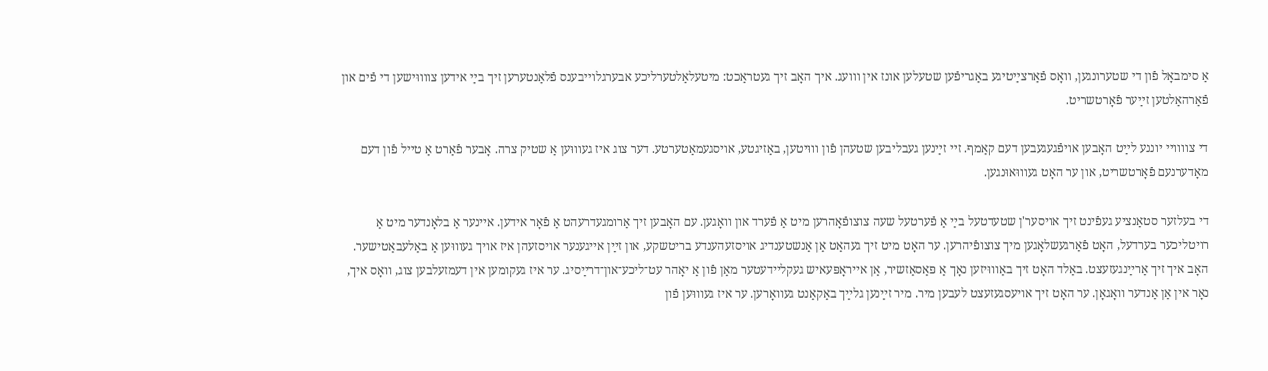אַ סימבאָל פֿון די שטערונגען, װאָס פֿאַרצײַטיגע באַגריפֿען שטעלען אונז אין װועג. איך האָב זיך געטראַכט: מיטעלאַלטערליכע אבערגלױיבענס פֿלאַנטערען זיך בײַ אידען צוװוּישען די פֿים און פֿאַרהאַלטען זײַער פֿאָרטשריט.

די צװוויי יוננע לײַט האָבען אױפֿגעגעבען דעם קאַמף. זײ זײַנען געבליבען שטעהן פֿון װוּיטען, באַזיגטע, אױסגעמאַטערטע. דער צוג איז געװוּען אַ שטיק צרה. אָבער פֿאַרט אַ טײל פֿון דעם מאָדערנעם פֿאָרטשריט, און ער האָט געװוּאוּנגען.

די בעלזער סטאַנציע געפֿינט זיך אױסער'ן שטעדטעל בײַ אַ פֿערטעל שעה צוצופֿאָהרען מיט אַ פֿערד און װאָגען. עם האָבען זיך אַרומגעדרעהט אַ פֿאָר אידען. אײנער אַ בלאָנדער מיט אַ רױטליכער בערדעל, האָט פֿאַרגעשלאָגען מיך צוצופֿיהרען. ער האָט מיט זיך געהאַט אַן אַנשטענדיג אױסזעהענדע בריטשקע, און זײַן אײגענער אױסזעהן איז אױך געװוּען אַ באַלעבאַטישער. האָב איך זיך אַרײַנגעזעצט. באַלד האָט זיך באַװוּיזען נאָך אַ פּאַסאַזשיר, אַן אײראָפּעאיש געקלײדעטער מאַן פֿון אַ יאָהר עט־ליכע־און־דרײַסיג. ער איז געקומען אין דעמזעלבען צוג, װאָס איך, נאָר אין אַן אַנדער װאָגאָן. ער האָט זיך אױעסגעזעצט לעבען מיר. מיר זײַנען גלײַך באַקאַנט געװאָרען. ער איז געװוּען פֿון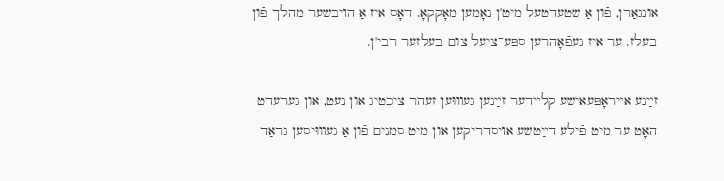אונגאַרן, פֿון אַ שטעדטעל מיט'ן נאָמען מאָקקאָ. דאָס איז אַ הױבשער מהלך פֿון בעלז. ער איז געפֿאָהרען ספּע־ציעל צום בעלזער רבי'ן.

זײַנע אײראָפּעאישע קלײדער זײַנען געװוּען זעהר ציכטיג און נעט, און גערעדט האָט ער מיט פֿילע דײַטשע אױסדריקען און מיט סמנים פֿון אַ געװוּיסען גראַד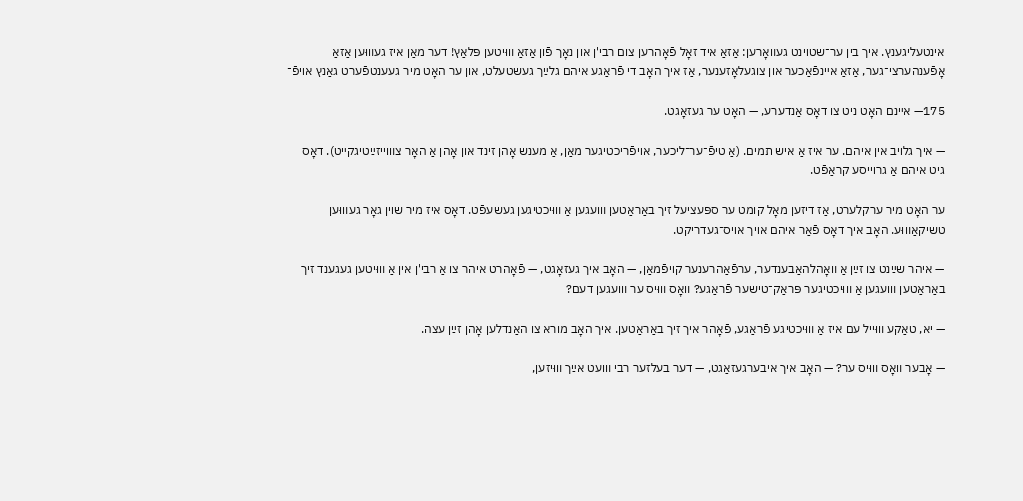אינטעליגענץ. איך בין ער־שטױנט געװאָרען: אַזאַ איד זאָל פֿאָהרען צום רבי'ן און נאָך פֿון אַזאַ װוּיטען פּלאַץ! דער מאַן איז געװוּען אַזאַ אָפֿענהערצי־גער, אַזאַ אײנפֿאַכער און צוגעלאָזענער, אַז איך האָב די פֿראַגע איהם גלײַך געשטעלט, און ער האָט מיר געענטפֿערט גאַנץ אױפֿ־

175— אײנם האָט ניט צו דאָס אַנדערע, — האָט ער געזאָגט.

— איך גלױב אין איהם. ער איז אַ איש תמים. (אַ טיפֿ־ער־ליכער, אױפֿריכטיגער מאַן, אַ מענש אָהן זינד און אָהן אַ האָר צװוייזײַטיגקײט). דאָס גיט איהם אַ גרױיסע קראַפֿט.

ער האָט מיר ערקלערט, אַז דיזען מאָל קומט ער ספּעציעל זיך באַראַטען װועגען אַ װוּיכטיגען געשעפֿט. דאָס איז מיר שױן גאָר געװוּען טשיקאַװוּע. האָב איך דאָס פֿאַר איהם אױך אױס־געדריקט.

— איהר שײַנט צו זײַן אַ װאָהלהאַבענדער, ערפֿאַהרענער קױפֿמאַן, — האָב איך געזאָגט, — פֿאָהרט איהר צו אַ רבי'ן אין אַ װוּיטען געגענד זיך באַראַטען װועגען אַ װוּיכטיגער פּראַק־טישער פֿראַגע? װאָס װוּיס ער װועגען דעם?

— יא, טאַקע װוּייל עם איז אַ װוּיכטיגע פֿראַגע, פֿאָהר איך זיך באַראַטען. איך האָב מורא צו האַנדלען אָהן זײַן עצה.

— אָבער װאָס װוּיס ער? — האָב איך איבערגעזאַגט, — דער בעלזער רבי װועט אײַך װוּיזען,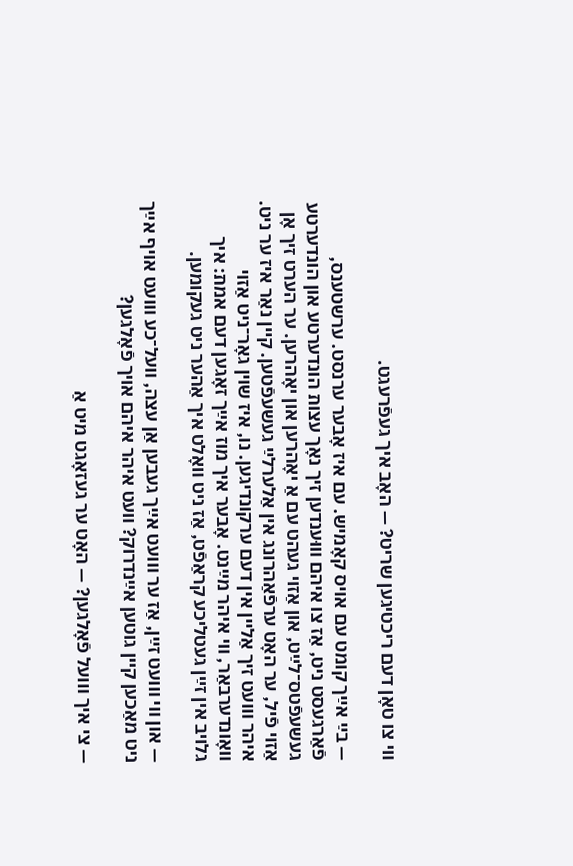װי צו טאָן דעם ריכטיגען שריט? — האָב איך געפֿרעגט.

— בײַ אײַך קומט עם אױס קאָמיש. עם איז אָבער ערנסט. ערשטענס, פֿאַרגעסט ניט, אַז צו איהם װוּענדען זיך נאָך עצות הונדערטע און הונדערטע געשעפֿטס־לײַט, און אַזױ געהט עם אַ יאָהרען און יאָהרען. ער הערט זיך אָן אַזױ פֿיל, ער האָט ערפֿאַהרונג אין אַלערלײַ געשעפֿטען. קײן נאַר איז ער ניט. איהר װועט זיך אַליין אין דעם ערקונדיגען. נו, איז שױן גאָר־ניט אַזױ װאָונדערבאַר, װי איהר מײַנט. אָבער איך מוז אײַך זאָגען דעם אמת: איך גלױב אין זײַן געטליכע קראַפֿט, אַז ניט װאָלט איך אַהער ניט געקומען.

— און װי װועט זײַן, אַז ער װועט אײַך געבען אַן עצה, װעל־כע װועט אױף אײַך ניט מאַכען קײן גוטען אײַנדרוק? װעט איהר איהם אױך פֿאָלגען?

— צי איך װועל פֿאָלגען? — האָט ער געזאָגט מיט אַ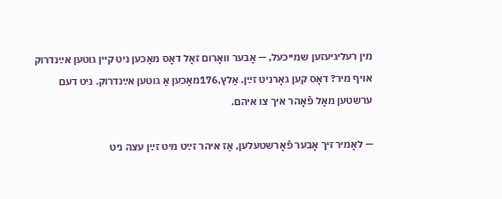מין רעליגיעזען שמייכעל, — אָבער װאָרום זאָל דאָס מאַכען ניט קײן גוטען אײַנדרוק אױף מיר? דאָס קען גאָרניט זײַן. אַלץ,176מאַכען אַ גוטען אײַנדרוק. ניט דעם ערשטען מאָל פֿאָהר איך צו איהם.

— לאָמיר זיך אָבער פֿאָרשטעלען, אַז איהר זײַט מיט זײַן עצה ניט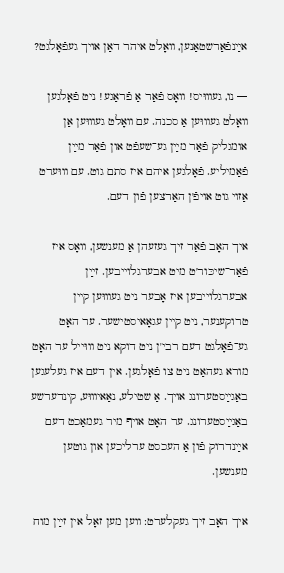אײַנפֿאַרשטאַנען, װאָלט איהר דאַן אױך געפֿאָלגט?

— נו, געװוּיס! װאָס פֿאַר אַ פֿראַגע! ניט פֿאָלגען װאָלט געװוּען אַ סכנה. עם װאָלט געװוּען אַן אומגליק פֿאַר מײַן גע־שעפֿט און פֿאַר מײַן פֿאַמיליע. פֿאָלגען איהם איז סתם גוט. עם װוּערט אַזױ גוט אױפֿ'ן האַרצען פֿון דעם.

איך האָב פֿאַר זיך געזעהן אַ מענשען, װאָס איז פֿאַר־שיכּור'ט מיט אבערגלױיבען. זײַן אבערגלױיבען איז אָבער ניט געװוּען קײן טרוקענער, ניט קײן עגאָאיסטישער. ער האָט גע־פֿאָלגט דעם רבי'ן ניט דוקא ניט װוּייל ער האָט מורא געהאַט ניט צו פֿאָלגען. אין דעם איז געלעגען באַגײַסטערונג אױך. אַ שטילע, נאַאיװוּע, קינדערשע באַגײַסטערונג. ער האָט אױף מיר געמאַכט דעם אײַנדרוק פֿון אַ העכסט ערליכען און גוטען מענשען.

איך האָב זיך געקלערט: װען מען זאָל אין זײַן מוח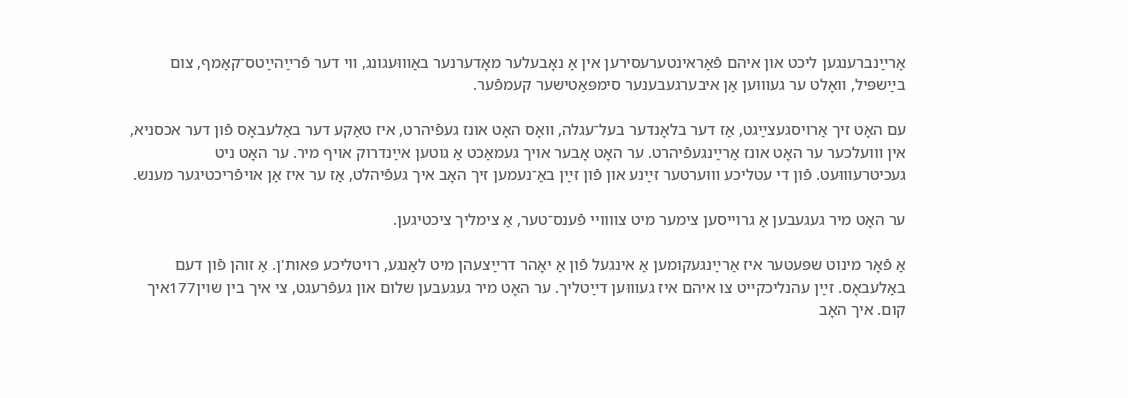אַרײַנברענגען ליכט און איהם פֿאַראינטערעסירען אין אַ נאָבעלער מאָדערנער באַװוּעגונג, װי דער פֿרײַהײַטס־קאַמף, צום בײַשפּיל, װאָלט ער געװוּען אַן איבערגעבענער סימפּאַטישער קעמפֿער.

עם האָט זיך אַרױסגעצײַגט, אַז דער בלאָנדער בעל־עגלה, װאָס האָט אונז געפֿיהרט, איז טאַקע דער באַלעבאָס פֿון דער אכסניא, אין װועלכער ער האָט אונז אַרײַנגעפֿיהרט. ער האָט אָבער אױך געמאַכט אַ גוטען אײַנדרוק אױף מיר. ער האָט ניט געכיטרעװוּעט. פֿון די עטליכע װוּערטער זײַנע און פֿון זײַן באַ־נעמען זיך האָב איך געפֿיהלט, אַז ער איז אַן אױפֿריכטיגער מענש.

ער האָט מיר געגעבען אַ גרױיסען צימער מיט צװוויי פֿענס־טער, אַ צימליך ציכטיגען.

אַ פֿאָר מינוט שפּעטער איז אַרײַנגעקומען אַ אינגעל פֿון אַ יאָהר דרײַצעהן מיט לאַנגע, רױטליכע פּאות'ן. אַ זוהן פֿון דעם באַלעבאָס. זײַן עהנליכקײט צו איהם איז געװוּען דײַטליך. ער האָט מיר געגעבען שלום און געפֿרעגט, צי איך בין שױן177איך קום. איך האָב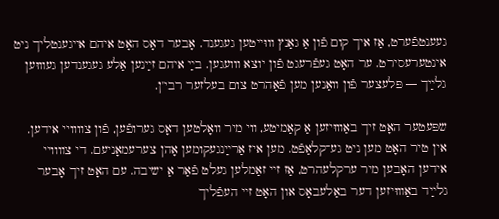געענטפֿערט, אַז איך קום פֿון אַ גאַנץ װוּייטען געגענד. אָבער דאָס האָט איהם אײגענטליך ניט אינטערעסירט. ער האָט געפֿרעגט פֿון יוצא װועגען. בײַ איהם זײַנען אַלע געגענדען געװוּען גלײַך — פּלעצער פֿון װאַנען מען פֿאָהרט צום בעלזער רבי'ן.

שפּעטער האָט זיך באַװוּיזען אַ קאַמיטע, װי מיר װאָלטען דאָס גערופֿען, פֿון צװוויי אידען. אין טיר האָט מען ניט גע־קלאַפֿט. מען איז אַרײַנגעקומען אָהן צערעמאָניעם. די צװוויי אידען האָבען מיר ערקלעהרט, אַז זײ זאַמלען געלט פֿאַר אַ ישיבה. עם האָט זיך אָבער גלײַד באַװוּיזען דער באַלעבאָס און האָט זײ העפֿליך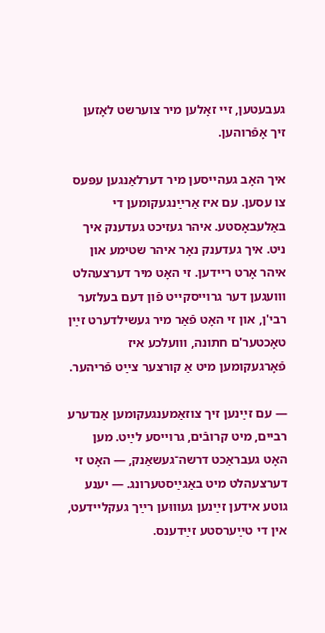געבעטען, זײ זאָלען מיר צוערשט לאָזען זיך אָפֿרוהען.

איך האָב געהײסען מיר דערלאַנגען עפּעס צו עסען. עם איז אַרײַנגעקומען די באַלעבאָסטע. איהר געזיכט געדענק איך ניט. איך געדענק נאָר איהר שטימע און איהר אָרט רײדען. זי האָט מיר דערצעהלט װועגען דער גרױיסקײט פֿון דעם בעלזער רבי'ן, און זי האָט פֿאַר מיר געשילדערט זײַן טאָכטער'ם חתונה, װועלכע איז פֿאָרגעקומען מיט אַ קורצער צײַט פֿריהער.

— עם זײַנען זיך צוזאַמענגעקומען אַנדערע רביים, מיט קרובֿים, גרױיסע לײַט. מען האָט געבראַכט דרשה־געשאַנק, — האָט זי דערצעהלט מיט באַגײַסטערונג. — יענע גוטע אידען זײַנען געװוּען רײַך געקלײדעט, אין די טײַערסטע זײַדענס.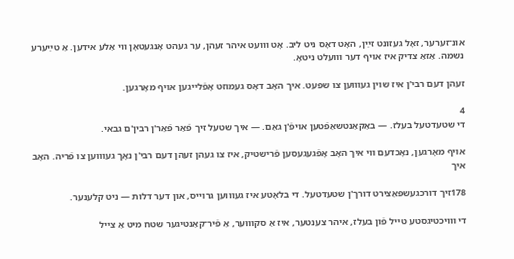אונ־זערער, זאָל געזונט זײַן, האָט דאָס ניט ליב. אָט װועט איהר זעהן, ער געהט אָנגעטאָן װי אַלע אידען. אַ טײַערע נשמה. אַזאַ צדיק איז אױף דער װועלט ניטאָ.

זעהן דעם רבי'ן איז שױן געװוּען צו שפּעט. איך האָב דאָס געמוזט אָפֿלײגען אױף מאָרגען.

4
די שטעדטעל בעלז. — באַקאַנטשאַפֿטען אױפֿ'ן גאַם. — איך שטעל זיך פֿאַר פֿאַר'ן רבין'ם גבאי.

אױף מאָרגען, נאָכדעם װי איך האָב אָפֿגעגעסען פֿרישטיק, איז צו געהן זעהן דעם רבי'ן נאָך געװוּען צו פֿריה. האָב איך

178זיך דורכגעשפּאַצירט דורך'ן שטעדטעל. די בלאָטע איז געװוּען גרױיס, און דער דלות — ניט קלענער.

די װוּיכטיגסטע טײל פֿון בעלז, איהר צענטער, איז אַ סקװוּער, אַ פֿיר־קאַנטיגער שטח מיט אַ צײל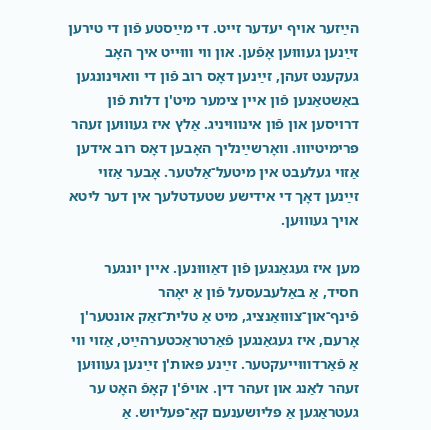הײַזער אױף יעדער זײט. די מײַסטע פֿון די טירען זײַנען געװוּען אָפֿען. און װי װוּייט איך האָב געקענט זעהן, זײַנען דאָס רוב פֿון די װאוּינונגען באַשטאַנען פֿון אײן צימער מיט'ן דלות פֿון דרױסען און פֿון אינװוּיניג. אַלץ איז געװוּען זעהר פּרימיטיװוּ. װאָרשײַנליך האָבען דאָס רוב אידען אַזױ געלעבט אין מיטעל־אַלטער. אָבער אַזױ זײַנען דאָך די אידישע שטעדטלעך אין דער ליטא אױך געװוּען.

מען איז געגאַנגען פֿון דאַװוּנען. אײן יונגער חסיד, אַ באַלעבעסעל פֿון אַ יאָהר פֿינף־און־צװוּאַנציג, מיט אַ טלית־זאַק אונטער'ן אָרעם, איז געגאַנגען פֿאַרטראַכטערהײַט, אַזױ װי אַ פֿאַרדװוּייעקטער. זײַנע פּאות'ן זײַנען געװוּען זעהר לאַנג און זעהר דין. אױפֿ'ן קאָפֿ האָט ער געטראַגען אַ פּליושענעם קאַ־פּעליוש. אַ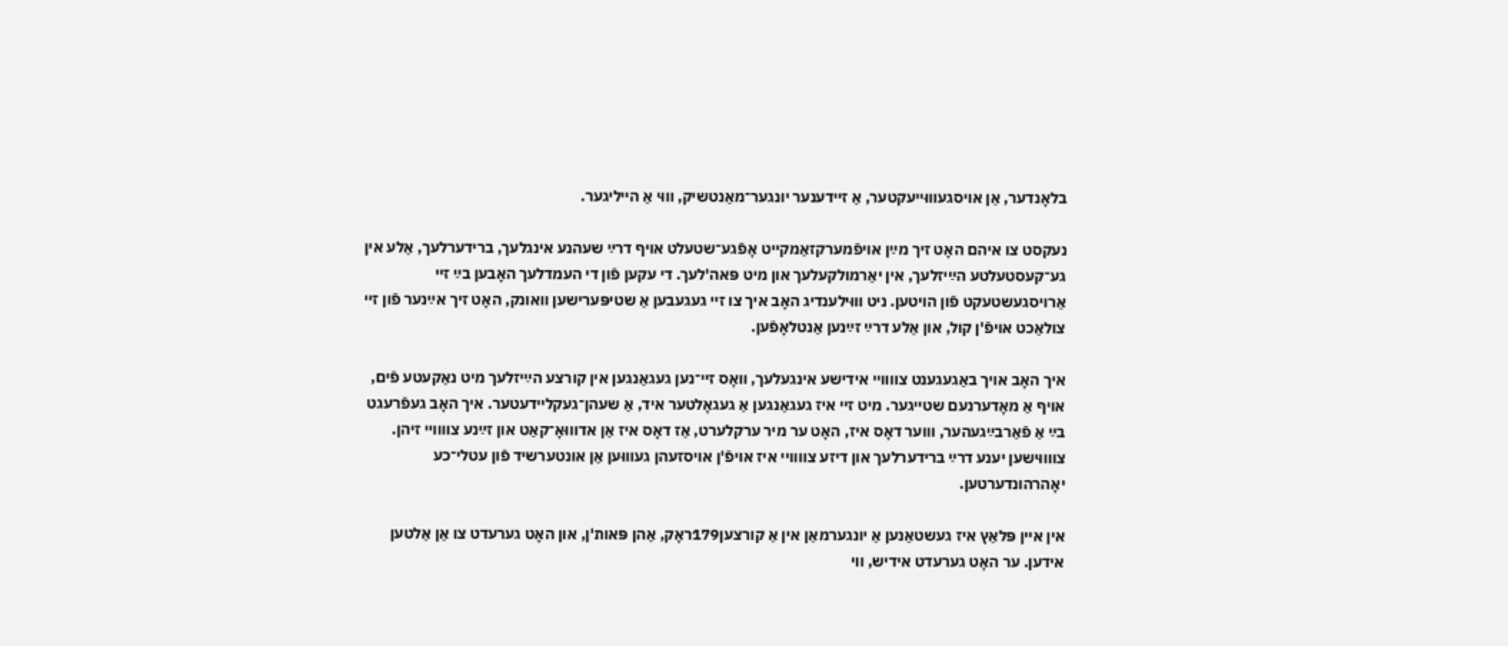בלאָנדער, אַן אױסגעװוּייעקטער, אַ זײדענער יונגער־מאַנטשיק, װוּי אַ הײליגער.

נעקסט צו איהם האָט זיך מײַן אױפֿמערקזאַמקײט אָפֿגע־שטעלט אױף דרײַ שעהנע אינגלעך, ברידערלעך, אַלע אין גע־קעסטעלטע הײַיזלעך, אין יאַרמולקעלעך און מיט פּאה'לעך. די עקען פֿון די העמדלעך האָבען בײַ זײ אַרױסגעשטעקט פֿון הױטען. ניט װוּילענדיג האָב איך צו זײ געגעבען אַ שטיפּערישען װאונק, האָט זיך אײַנער פֿון זײ צולאַכט אױפֿ'ן קול, און אַלע דרײַ זײַנען אַנטלאָפֿען.

איך האָב אױך באַגעגענט צװוויי אידישע אינגעלעך, װאָס זײ־נען געגאַנגען אין קורצע הײַיזלעך מיט נאַקעטע פֿים, אױף אַ מאָדערנעם שטײגער. מיט זײ איז געגאַנגען אַ געגאָלטער איד, אַ שעהן־געקלײדעטער. איך האָב געפֿרעגט בײַ אַ פֿאַרבײַגעהער, װוער דאָס איז, האָט ער מיר ערקלערט, אַז דאָס איז אַן אדװוּאָ־קאַט און זײַנע צװוויי זיהן. צוװוּישען יענע דרײַ ברידערלעך און דיזע צװוויי איז אױפֿ'ן אױסזעהן געװוּען אַן אונטערשיד פֿון עטלי־כע יאָהרהונדערטען.

אין אײן פּלאַץ איז געשטאַנען אַ יונגערמאַן אין אַ קורצען179ראָק, אַהן פּאות'ן, און האָט גערעדט צו אַן אַלטען אידען. ער האָט גערעדט אידיש, ווי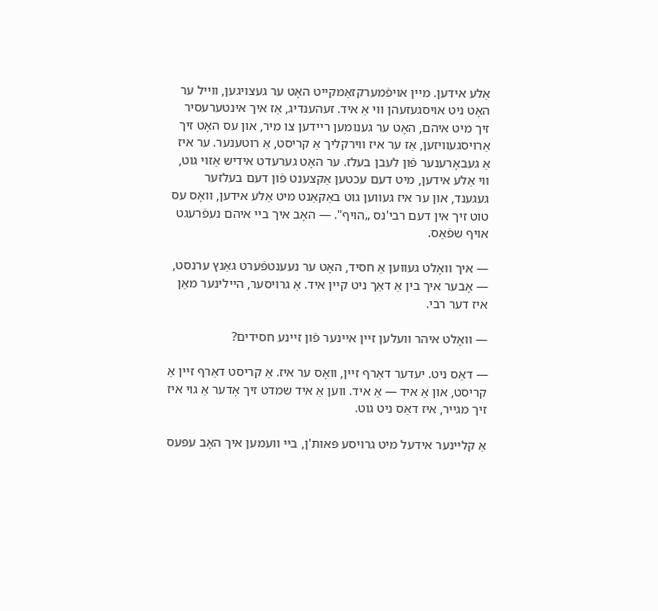אַלע אידען. מיין אויפֿמערקזאַמקייט האָט ער געצויגען, ווייל ער האָט ניט אויסגעזעהן ווי אַ איד. זעהענדיג, אַז איך אינטערעסיר זיך מיט איהם, האָט ער גענומען רײדען צו מיר, און עס האָט זיך אַרויסגעוויזען, אַז ער איז ווירקליך אַ קריסט, אַ רוטענער. ער איז אַ געבאָרענער פֿון לעבן בעלז. ער האָט גערעדט אידיש אַזוי גוט, ווי אַלע אידען, מיט דעם עכטען אַקצענט פֿון דעם בעלזער געגענד, און ער איז געווען גוט באַקאַנט מיט אַלע אידען, וואָס עס טוט זיך אין דעם רבי'נס „הויף". — האָב איך בײ איהם נעפֿרעגט אויף שפֿאַס.

— איך וואָלט געווען אַ חסיד, האָט ער נעענטפֿערט גאַנץ ערנסט, — אָבער איך בין אַ דאַך ניט קײן איד. אַ גרויסער, הײלינער מאַן איז דער רבי.

— וואָלט איהר וועלען זײן אײנער פֿון זײנע חסידים?

— דאַס ניט. יעדער דאַרף זײן, וואָס ער איז. אַ קריסט דאַרף זײן אַ קריסט, און אַ איד — אַ איד. ווען אַ איד שמדט זיך אָדער אַ גוי איז זיך מגייר, איז דאַס ניט גוט.

אַ קלײנער אידעל מיט גרויסע פּאות'ן, בײ וועמען איך האָב עפּעס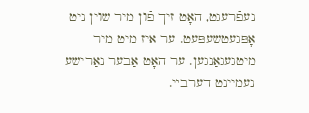נעפֿרעגט, האָט זיך פֿון מיר שוין ניט אָפּגעטשעפּעט. ער איז מיט מיר מיטגעגאַנגען. ער האָט אַבער נאַרישע נעמיינט דערבײ.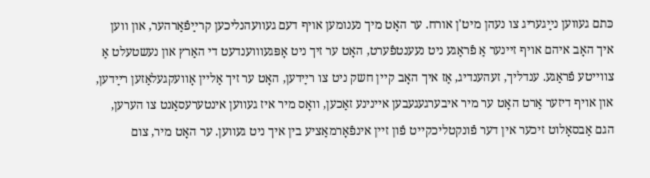כּתם געווען נײַגעריג צו נעהן מיט'ן אורח. ער האָט מיך נענומען אויף דעם געוועהנליכען קרײַפֿאַרהער, און ווען איך האָב איהם אויף זײנער אַ פֿראַגע ניט נעענטפֿערט, האָט ער זיך ניט אָפּגעוווענדעט די האַרץ און נעשטעלט אַ צווייטע פֿראַגע. ענדליך, זעהענדיג, אַז איך האָב קײן חשק ניט צו רײַדען, האָט ער זיך אַליין אָוועקגעלאַזען רײַדען, און אויף דיזער אַרט האָט ער מיר איבערגעגעבען אײנינע זאַכען, וואָס מיר איז געווען אינטערעסאַנט צו הערען, הגם אַבסאָלוט זיכער אין דער פֿונקטליכקײט פֿון זײן אינפֿאָרמאַציע בין איך ניט געווען. ער האָט מיר, צום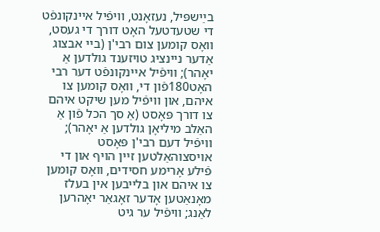בײַשפּיל, נעזאָנט, וויפֿיל אײנקונפֿט די שטעדטעל האָט דורך די געסט, וואָס קומען צום רבי'ן (בײ אבצוג אַדער ניינציג טויזענד גולדען אַ יאָהר); וויפֿיל אײנקונפֿט דער רבי האָט180פֿון די, וואָס קומען צו איהם, און וויפֿיל מען שיקט איהם צו דורך פּאָסט (אַ סך הכל פֿון אַ האַלב מיליאָן גולדען אַ יאָהר); וויפֿיל דעם רבי'ן פּאָסט אויסצוהאַלטען זײן הויף און די פֿילע אָרימע חסידים, וואָס קומען צו איהם און בלייבען אין בעלז מאָנאַטען אָדער זאָגאַר יאָהרען לאַנג; וויפֿיל ער גיט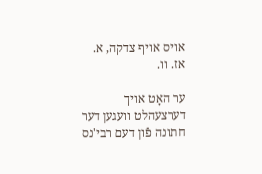אויס אויף צדקה, א. אז. וו.

ער האָט אויך דערצעהלט וועגען דער חתונה פֿון דעם רבי'נס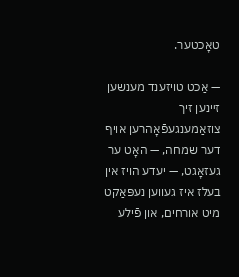טאָכטער.

— אַכט טויזענד מענשען זײנען זיך צוזאַמענגעפֿאָהרען אויף דער שמחה, — האָט ער געזאָגט, — יעדע הויז אין בעלז איז געווען נעפּאַקט מיט אורחים, און פֿילע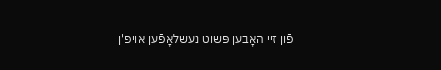פֿון זיי האָבען פּשוט נעשלאָפֿען אויפ'ן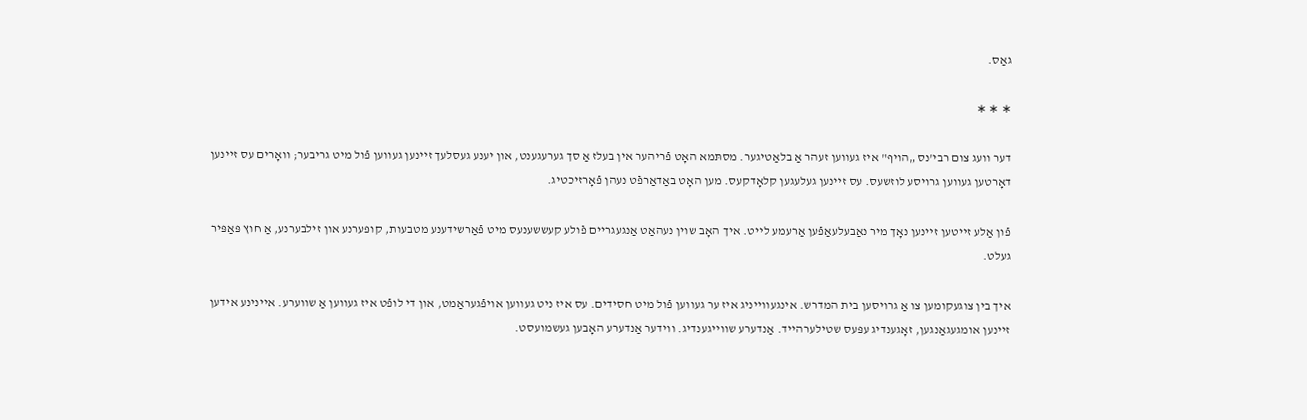גאַס.

∗ ∗ ∗

דער וועג צום רבי'נס „הויף" איז געווען זעהר אַ בלאַטיגער. מסתּמא האָט פֿריהער אין בעלז אַ סך גערעגענט, און יענע געסלעך זײנען געווען פֿול מיט גריבער; וואָרים עס זײנען דאָרטען געווען גרויסע לוזשעס. עס זײנען געלעגען קלאָדקעס. מען האָט באַדאַרפֿט נעהן פֿאָרזיכטיג.

פֿון אַלע זײטען זײנען נאָך מיר נאַבעלעאַפֿען אַרעמע לײט. איך האָב שוין נעהאַט אַנגעגריים פֿולע קעששענעס מיט פֿאַרשידענע מטבעות, קופּערנע און זילבערנע, אַ חוץ פּאַפּיר געלט.

איך בין צוגעקומען צו אַ גרויסען בית המדרש. אינגעווייניג איז ער געווען פֿול מיט חסידים. עס איז ניט געווען אויפֿגעראַמט, און די לופֿט איז געווען אַ שווערע. אײנינע אידען זײנען אומגעגאַנגען, זאָגענדיג עפּעס שטילערהייד. אַנדערע שווײגענדיג. ווידער אַנדערע האָבען געשמועסט.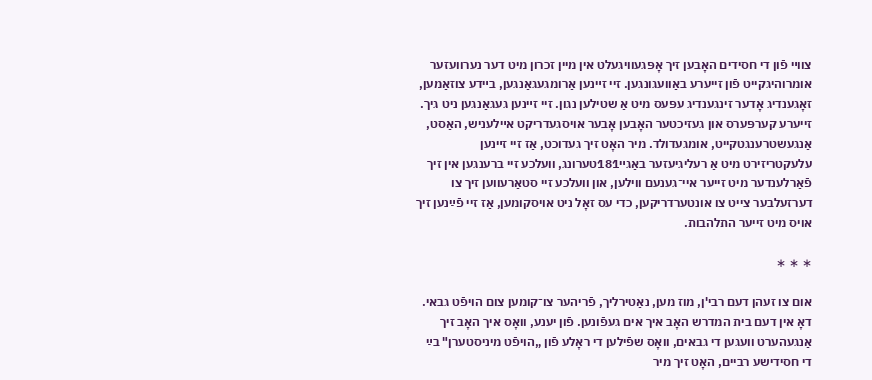צווײ פֿון די חסידים האָבען זיך אָפּגעוויגעלט אין מיין זכרון מיט דער נערוועזער אומרוהיגקייט פֿון זייערע באַוועגונגען. זיי זײנען אַרומגעגאַנגען, בײדע צוזאַמען, זאָגענדיג אָדער זינגענדיג עפּעס מיט אַ שטילען נגון. זיי זײנען געגאַנגען ניט גיך. זייערע קערפּערס און געזיכטער האָבען אָבער אויסגעדריקט אײלעניש, האַסט, אַנגעשטרענגטקייט, אומגעדולד. מיר האָט זיך געדוכט, אַז זיי זײנען עלעקטריזירט מיט אַ רעליגיעזער באַגײ181טערונג, וועלכע זיי ברענגען אין זיך פֿאַרלענדער מיט זייער איי־גענעם ווילען, און וועלכע זיי סטאַרעווען זיך צו דערזעלבער צייט צו אונטערדריקען, כדי עס זאָל ניט אויסקומען, אַז זיי פֿײַנען זיך אויס מיט זייער התלהבות.

∗ ∗ ∗

אום צו זעהן דעם רבי'ן, מוז מען, נאַטירליך, פֿריהער צו־קומען צום הויפֿט גבאי. דאָ אין דעם בית המדרש האָב איך אים געפֿונען. פֿון יענע, וואָס איך האָב זיך אַנגעהערט וועגען די גבאים, וואָס שפֿילען די ראָלע פֿון „הויפֿט מיניסטערן" בײַ די חסידישע רביים, האָט זיך מיר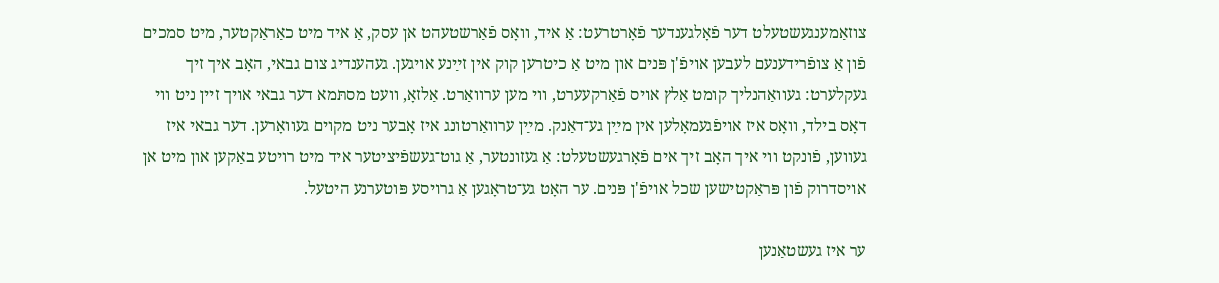צוזאַמענגעשטעלט דער פֿאָלגענדער פֿאָרטרעט: אַ איד, וואָס פֿאַרשטעהט אן עסק, אַ איד מיט כאַראַקטער, מיט סמכים פֿון אַ צופֿרידענעם לעבען אױפֿ'ן פּנים און מיט אַ כיטרען קוק אין זײַנע אױגען. געהענדיג צום גבאי, האָב איך זיך געקלערט: געוואַהנליך קומט אַלץ אױס פֿאַרקעערט, ווי מען ערוואַרט. אַלזאָ, וועט מסתּמא דער גבאי אױך זיין ניט ווי דאָס בילד, וואָס איז אױפֿגעמאָלען אין מײַן גע־דאַנק. מײַן ערוואַרטונג איז אָבער ניט מקוים געוואָרען. דער גבאי איז געווען, פֿונקט ווי איך האָב זיך אים פֿאָרגעשטעלט: אַ געזונטער, אַ גוט־געשפֿיציטער איד מיט רויטע באַקען און מיט אן אױסדרוק פֿון פּראַקטישען שכל אױפֿ'ן פּנים. ער האָט גע־טראָגען אַ גרױסע פּוטערנע היטעל.

ער איז געשטאַנען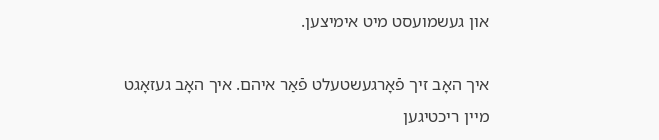און געשמועסט מיט אימיצען.

איך האָב זיך פֿאָרגעשטעלט פֿאַר איהם. איך האָב געזאָגט מיין ריכטיגען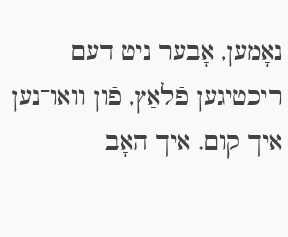נאָמען, אָבער ניט דעם ריכטיגען פֿלאַץ, פֿון וואו־נען איך קום. איך האָב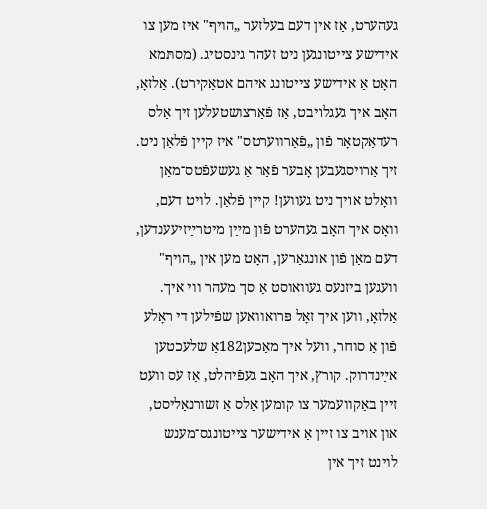געהערט, אַז אין דעם בעלזער „הויף" איז מען צו אידישע צייטונגען ניט זעהר גינסטיג. (מסתּמא האָט אַ אידישע צייטונג איהם אטאַקירט). אַלזאָ, האָב איך געגלױבט, אַז פֿאַרצושטעלען זיך אַלס רעדאַקטאָר פֿון „פֿאַרווערטס" איז קיין פֿלאַן ניט. זיך אַרויסגעבען אָבער פֿאַר אַ געשעפֿטס־מאַן וואָלט אױך ניט געווען! קיין פֿלאַן. לויט דעם, וואָס איך האָב געהערט פֿון מײַן מיטרײַזיעענדען, דעם מאַן פֿון אונגאַרען, האָט מען אין „הויף" וועגען ביזנעס געוואוסט אַ סך מעהר ווי איך. אַלזאָ, ווען איך זאָל פּרואוואען שפֿילען די ראָלע פֿון אַ סוחר, וועל איך מאַכען182אַ שלעכטען אײַנדרוק. קורץ, איך האָב געפֿיהלט, אַז עס וועט זיין באַקוועמער צו קומען אַלס אַ זשורנאַליסט, און אויב צו זיין אַ אידישער צייטונגס־מענש לוינט זיך אין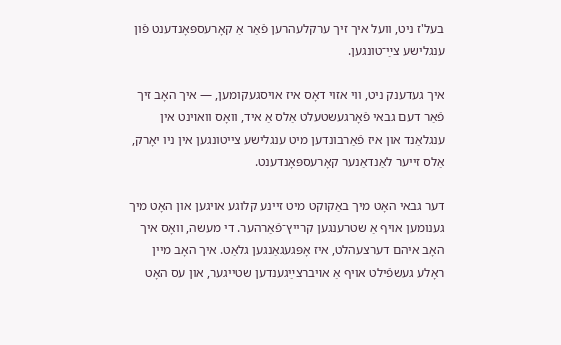בעל'ז ניט, וועל איך זיך ערקלעהרען פֿאַר אַ קאָרעספּאָנדענט פֿון ענגלישע צײַ־טונגען.

איך געדענק ניט, ווי אזוי דאָס איז אויסגעקומען, — איך האָב זיך פֿאַר דעם גבאי פֿאָרגעשטעלט אַלס אַ איד, וואָס וואױנט אין ענגלאַנד און איז פֿאַרבונדען מיט ענגלישע צייטונגען אין ניו יאָרק, אַלס זייער לאַנדאַנער קאָרעספּאָנדענט.

דער גבאי האָט מיך באַקוקט מיט זיינע קלוגע אויגען און האָט מיך גענומען אויף אַ שטרענגען קרייץ־פֿאַרהער. די מעשה, וואָס איך האָב איהם דערצעהלט, איז אָפּגעגאַנגען גלאַט. איך האָב מיין ראָלע געשפֿילט אויף אַ אױברצײַגענדען שטייגער, און עס האָט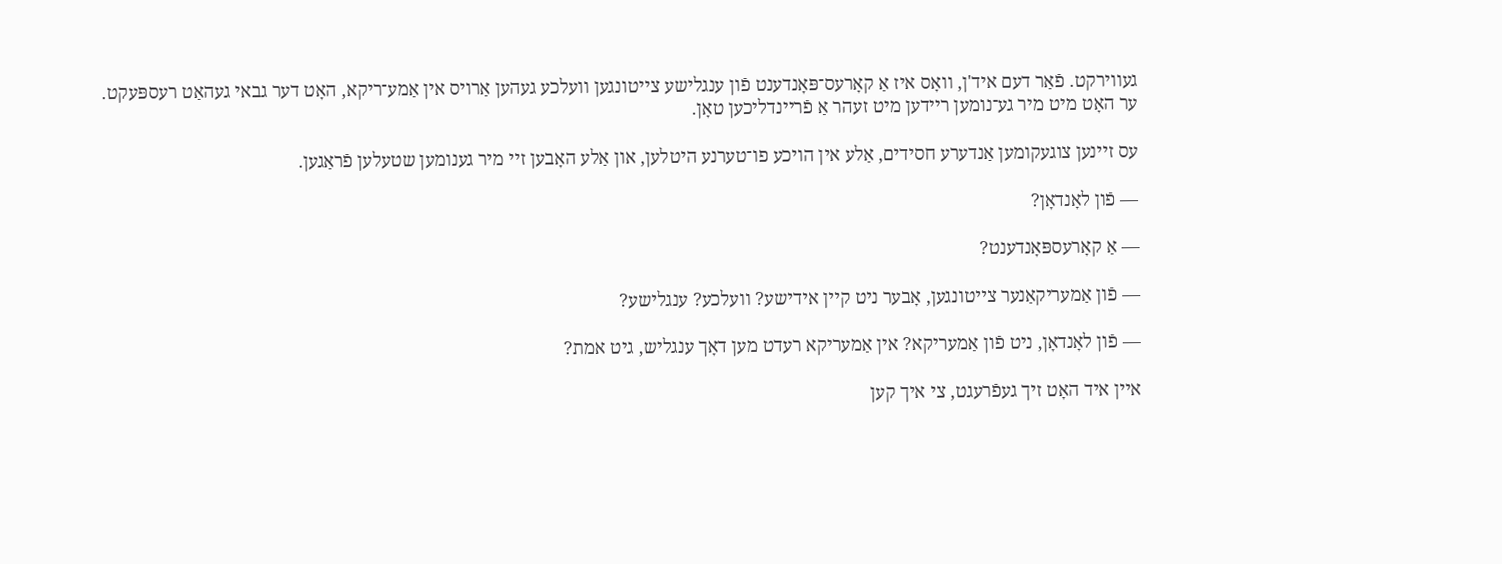געווירקט. פֿאַר דעם איד'ן, וואָס איז אַ קאָרעס־פּאָנדענט פֿון ענגלישע צייטונגען וועלכע געהען אַרויס אין אַמע־ריקא, האָט דער גבאי געהאַט רעספּעקט. ער האָט מיט מיר גע־נומען ריידען מיט זעהר אַ פֿריינדליכען טאָן.

עס זיינען צוגעקומען אַנדערע חסידים, אַלע אין הויכע פו־טערנע היטלען, און אַלע האָבען זיי מיר גענומען שטעלען פֿראַגען.

— פֿון לאָנדאָן?

— אַ קאָרעספּאָנדענט?

— פֿון אַמעריקאַנער צייטונגען, אָבער ניט קיין אידישע? וועלכע? ענגלישע?

— פֿון לאָנדאָן, ניט פֿון אַמעריקא? אין אַמעריקא רעדט מען דאָך ענגליש, גיט אמת?

אײן איד האָט זיך געפֿרעגט, צי איך קען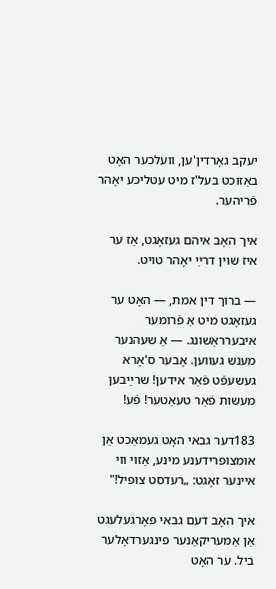יעקב גאָרדין'ען, וועלכער האָט באַזוכט בעל'ז מיט עטליכע יאָהר פֿריהער.

איך האָב איהם געזאָגט, אַז ער איז שוין דרײַ יאָהר טויט.

— ברוך דין אמת, — האָט ער געזאָגט מיט אַ פֿרומער איבערראַשונג. — אַ שעהנער מענש געווען. אָבער ס'אָרא געשעפֿט פֿאַר אידען! שרײַבען מעשות פֿאַר טעאַטער! פֿע!

183דער גבאי האָט געמאַכט אַן אומצופרידענע מינע, אַזוי ווי איינער זאָגט: „רעדסט צופיל!"

איך האָב דעם גבאי פאָרגעלעגט אַן אַמעריקאַנער פינגערדאָלער ביל. ער האָט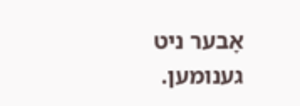אָבער ניט גענומען.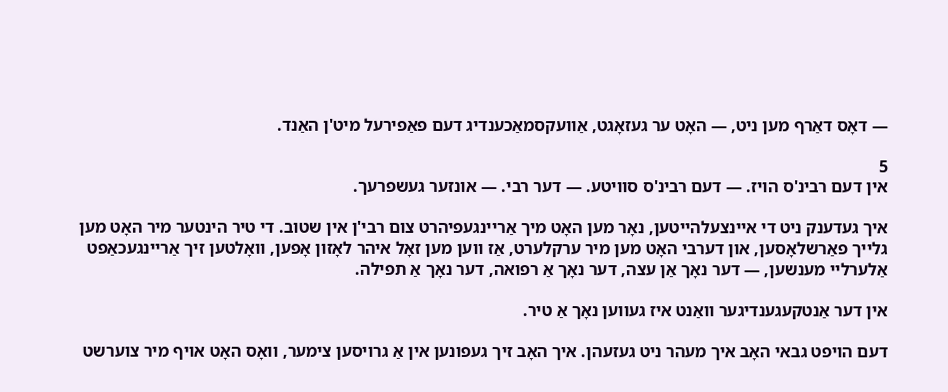— דאָס דאַרף מען ניט, — האָט ער געזאָגט, אַוועקסמאַכענדיג דעם פאַפירעל מיט'ן האַנד.

5
אין דעם רבינ'ס הויז. — דעם רבינ'ס סוויטע. — דער רבי. — אונזער געשפרעך.

איך געדענק ניט די איינצעלהייטען, נאָר מען האָט מיך אַריינגעפיהרט צום רבי'ן אין שטוב. די טיר הינטער מיר האָט מען גלייך פאַרשלאָסען, און דערבי האָט מען מיר ערקלערט, אַז ווען מען זאָל איהר לאָזון אָפען, וואָלטען זיך אַריינגעכאַפט אַלערליי מענשען, — דער נאָך אַן עצה, דער נאָך אַ רפואה, דער נאָך אַ תפילה.

אין דער אַנטקעגענדיגער וואַנט איז געווען נאָך אַ טיר.

דעם הויפט גבאי האָב איך מעהר ניט געזעהן. איך האָב זיך געפונען אין אַ גרויסען צימער, וואָס האָט אויף מיר צוערשט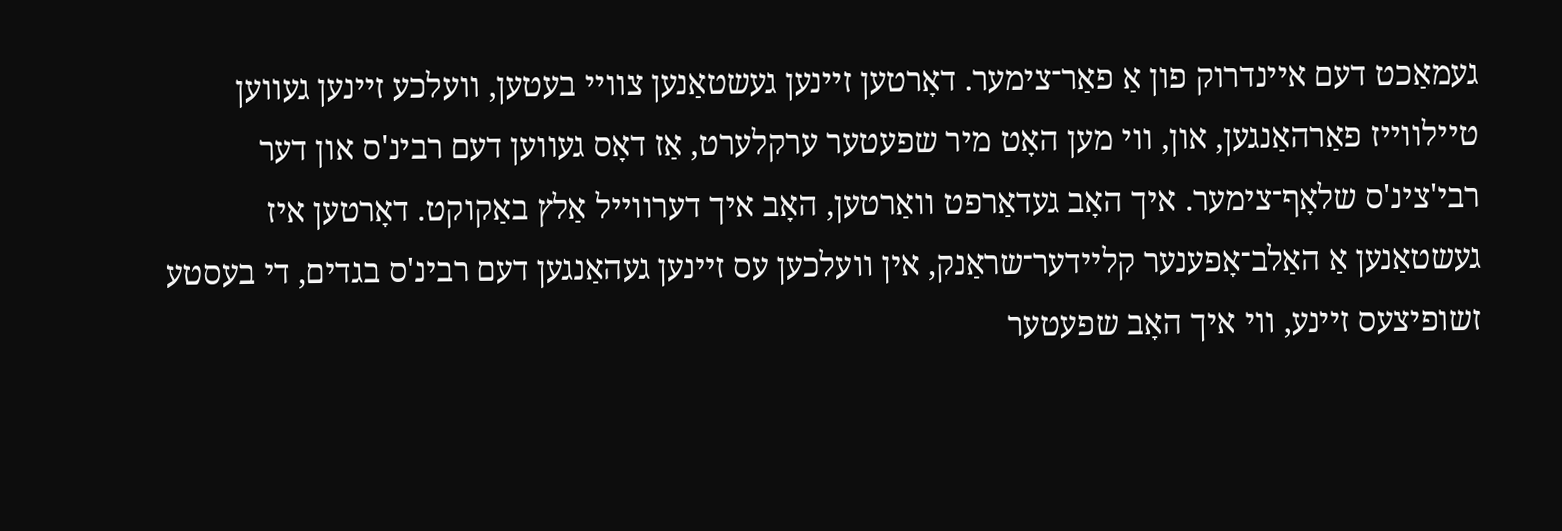געמאַכט דעם איינדרוק פון אַ פאַר־צימער. דאָרטען זיינען געשטאַנען צוויי בעטען, וועלכע זיינען געווען טיילווייז פאַרהאַנגען, און, ווי מען האָט מיר שפעטער ערקלערט, אַז דאָס געווען דעם רבינ'ס און דער רבי'צינ'ס שלאָף־צימער. איך האָב געדאַרפט וואַרטען, האָב איך דערווייל אַלץ באַקוקט. דאָרטען איז געשטאַנען אַ האַלב־אָפענער קליידער־שראַנק, אין וועלכען עס זיינען געהאַנגען דעם רבינ'ס בגדים, די בעסטע זשופיצעס זיינע, ווי איך האָב שפעטער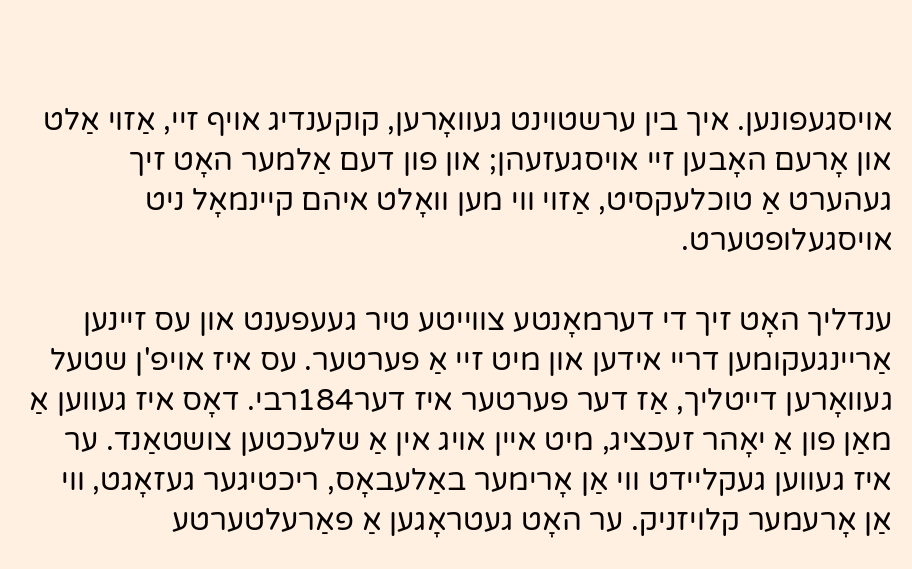אויסגעפונען. איך בין ערשטוינט געוואָרען, קוקענדיג אויף זיי, אַזוי אַלט און אָרעם האָבען זיי אויסגעזעהן; און פון דעם אַלמער האָט זיך געהערט אַ טוכלעקסיט, אַזוי ווי מען וואָלט איהם קיינמאָל ניט אויסגעלופטערט.

ענדליך האָט זיך די דערמאָנטע צווייטע טיר געעפענט און עס זיינען אַריינגעקומען דריי אידען און מיט זיי אַ פערטער. עס איז אויפ'ן שטעל געוואָרען דייטליך, אַז דער פערטער איז דער184רבי. דאָס איז געווען אַ מאַן פון אַ יאָהר זעכציג, מיט איין אויג אין אַ שלעכטען צושטאַנד. ער איז געווען געקליידט ווי אַן אָרימער באַלעבאָס, ריכטיגער געזאָגט, ווי אַן אָרעמער קלויזניק. ער האָט געטראָגען אַ פאַרעלטערטע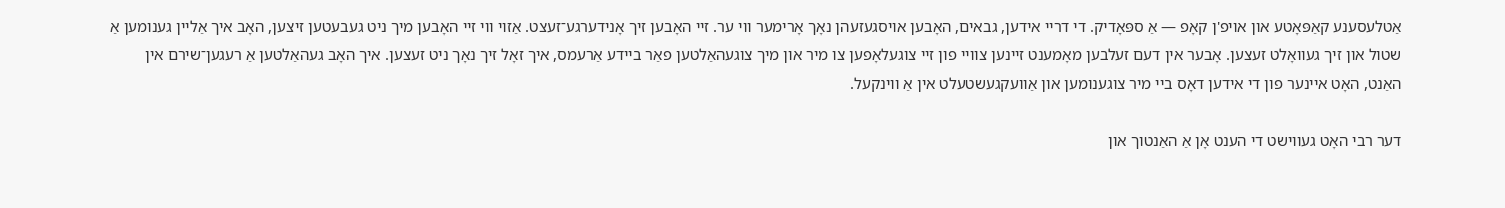אַטלעסענע קאַפּאָטע און אויפ'ן קאָפ — אַ ספּאָדיק. די דריי אידען, גבאים, האָבען אויסגעזעהן נאָך אָרימער ווי ער. זיי האָבען זיך אָנידערגע־זעצט. אַזוי ווי זיי האָבען מיך ניט געבעטען זיצען, האָב איך אַליין גענומען אַ שטול און זיך געוואָלט זעצען. אָבער אין דעם זעלבען מאָמענט זיינען צוויי פון זיי צוגעלאָפען צו מיר און מיך צוגעהאַלטען פאַר ביידע אַרעמס, איך זאָל זיך נאָך ניט זעצען. איך האָב געהאַלטען אַ רעגען־שירם אין האַנט, האָט איינער פון די אידען דאָס ביי מיר צוגענומען און אַוועקגעשטעלט אין אַ ווינקעל.

דער רבי האָט געווישט די הענט אָן אַ האַנטוך און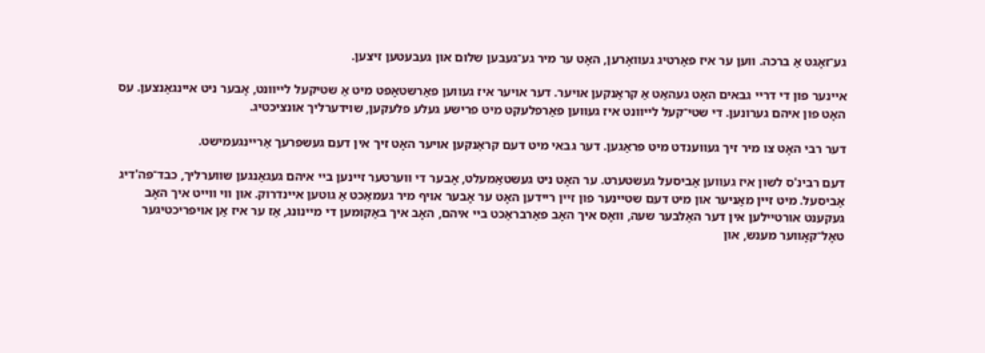גע־זאָגט אַ ברכה. ווען ער איז פאַרטיג געוואָרען, האָט ער מיר גע־געבען שלום און געבעטען זיצען.

איינער פון די דריי גבאים האָט געהאַט אַ קראַנקען אויער. דער אויער איז געווען פאַרשטאָפט מיט אַ שטיקעל לייוונט, אָבער ניט איינגאַנצען. עס האָט פון איהם גערונען. די שטי־קעל לייוונט איז געווען פאַרפלעקט מיט פרישע געלע פלעקען, שוידערליך אונציכטיג.

דער רבי האָט צו מיר זיך געווענדט מיט פראַגען. דער גבאי מיט דעם קראַנקען אויער האָט זיך אין דעם געשפרעך אַריינגעמישט.

דעם רבינ'ס לשון איז געווען אַביסעל געשטערט. ער האָט ניט געשטאַמעלט, אָבער די ווערטער זיינען ביי איהם געגאַנגען שווערליך, כבד־פּה'דיג אַביסעל. מיט זיין מאַניער און מיט דעם שטיינער פון זיין ריידען האָט ער אָבער אויף מיר געמאַכט אַ גוטען איינדרוק. און ווי ווייט איך האָב געקענט אורטיילען אין דער האַלבער שעה, וואָס איך האָב פאַרבראַכט ביי איהם, האָב איך באַקומען די מיינונג, אַז ער איז אַן אויפריכטיגער טאָל־קאָווער מענש, און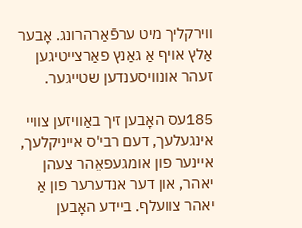ווירקליך מיט ערפֿאַרהרונג. אָבער אַלץ אויף אַ גאַנץ פאַרצייטיגען זעהר אונוויסענדען שטייגער.

185עס האָבען זיך באַוויזען צוויי אינגעלעך, דעם רבי'ס אייניקלעך, איינער פון אומגעפאֵהר צעהן יאהר, און דער אנדערער פון אַ יאהר צוועלף. ביידע האָבען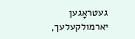געטראָגען יארמולקעלעך,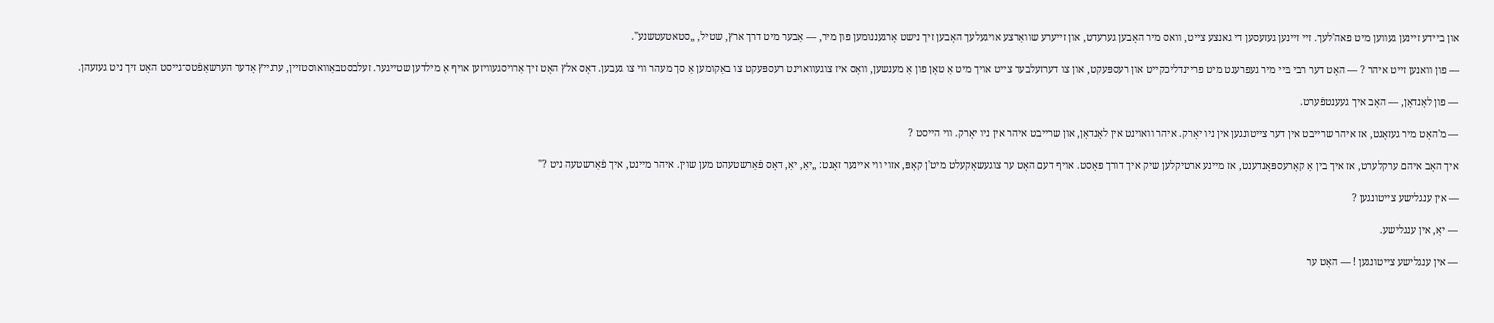און ביידע זיינען געווען מיט פאה'לעך. זיי זיינען געזעסען די גאנצע צייט, וואס מיר האָבען גערעדט, און זייערע שוואַרצע אויגעלעך האָבען זיך נישט אָרגעננומען פון מיר, — אַבער מיט דרך ארץ, שטיל, „סטאטעטשנע".

— פון וואנען זייט איהר ? — האָט דער רבי בּיי מיר געפרעגט מיט פריינדליכקייט און רעספּעקט, און צו דערזעלבער צייט אויך מיט אַ טאָן פון אַ מענשען, וואָס איז צוגעוואוינט רעספּעקט צו באַקומען אַ סך מעהר ווי צו געבען. דאָס אלץ האָט זיך אַרויסגעוויזען אויף אַ מילדען שטייגער. זעלבסטבאַוואוסטזיין, ערגייץ אָדער הערשאַפֿטס־גייסט האָט זיך ניט געזעהן.

— פון לאָנדאָן, — האָב איך געענטפֿערט.

— מ'האָט מיר געזאָגט, אז איהר שרייבט אין דער צייטונגען אין ניו יאָרק. איהר וואוינט אין לאָנדאָן, און שרייבט איהר אין ניו יאָרק. ווי הייסט ?

איך האָב איהם ערקלערט, אז איך בין אַ קאָרעספּאָנדענט, אז מיינע ארטיקלען שיק איך דורך פּאָסט. אויף דעם האָט ער צוגעשאָקעלט מיט'ן קאָפּ, אזוי ווי איינער זאָגט: „יאַ, יאַ, דאָס פֿאַרשטעהט מען שוין. איהר מיינט, איך פֿאַרשטעה ניט ?"

— אין ענגלישע צייטונגען ?

— יאָ, אין ענגלישע.

— אין ענגלישע צייטונגען ! — האָט ער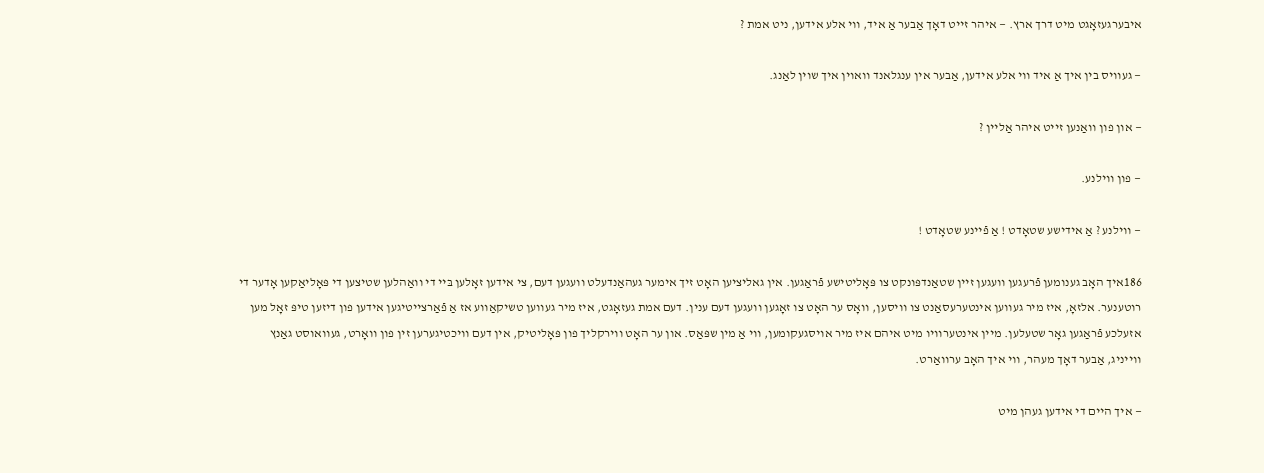איבערגעזאָגט מיט דרך ארץ. — איהר זייט דאָך אַבער אַ איד, ווי אלע אידען, ניט אמת ?

— געוויס בין איך אַ איד ווי אלע אידען, אַבער אין ענגלאנד וואוין איך שוין לאַנג.

— און פון וואַנען זייט איהר אַליין ?

— פון ווילנע.

— ווילנע ? אַ אידישע שטאָדט ! אַ פֿיינע שטאָדט !

186איך האָב גענומען פֿרעגען וועגען זיין שטאַנדפּונקט צו פּאָליטישע פֿראַגען. אין גאליציען האָט זיך אימער געהאַנדעלט וועגען דעם, צי אידען זאָלען בּיי די וואַהלען שטיצען די פּאָליאַקען אָדער די רוטענער. אלזאָ, איז מיר געווען אינטערעסאַנט צו וויסען, וואָס ער האָט צו זאָגען וועגען דעם ענין. דעם אמת געזאָגט, איז מיר געווען טשיקאַווע אז אַ פֿאַרצייטיגען אידען פון דיזען טיפּ זאָל מען אזעלכע פֿראַגען גאָר שטעלען. מיין אינטערוויו מיט איהם איז מיר אויסגעקומען, ווי אַ מין שפּאַס. און ער האָט ווירקליך פון פּאָליטיק, אין דעם וויכטיגערען זין פון וואָרט, געוואוסט גאַנץ ווייניג, אַבער דאָך מעהר, ווי איך האָב ערוואַרט.

— איך היים די אידען געהן מיט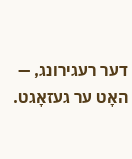דער רעגירונג, — האָט ער געזאָגט.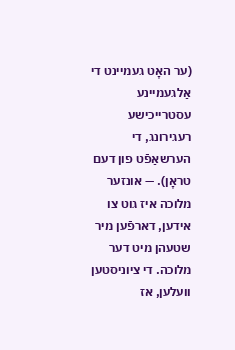(ער האָט געמיינט די אַלגעמיינע עסטרייכישע רעגירונג, די הערשאַפֿט פון דעם טראָן). — אונזער מלוכה איז גוט צו אידען, דארפֿען מיר שטעהן מיט דער מלוכה. די ציוניסטען וועלען, אז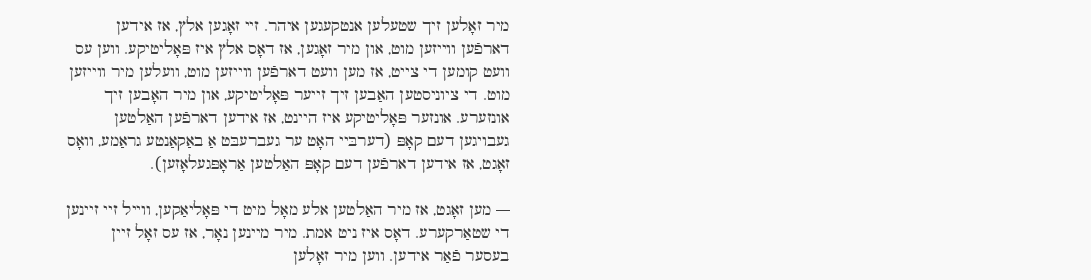מיר זאָלען זיך שטעלען אנטקעגען איהר. זיי זאָגען אלץ, אז אידען דארפֿען ווייזען מוט, און מיר זאָגען, אז דאָס אלץ איז פּאָליטיקע. ווען עס וועט קומען די צייט, אז מען וועט דארפֿען ווייזען מוט, וועלען מיר ווייזען מוט. די ציוניסטען האַבען זיך זייער פּאָליטיקע, און מיר האָבען זיך אונזערע. אונזער פּאָליטיקע איז היינט, אז אידען דארפֿען האַלטען געבויגען דעם קאָפּ (דערבּיי האָט ער געברעבּט אַ באַקאַנטע גראַמע, וואָס זאָגט, אז אידען דארפֿען דעם קאָפּ האַלטען אַראָפּגעלאָזען).

— מען זאָגט, אז מיר האַלטען אלע מאָל מיט די פּאָליאַקען, ווייל זיי זיינען די שטאַרקערע. דאָס איז ניט אמת. מיר מיינען נאָר, אז עס זאָל זיין בעסער פֿאַר אידען. ווען מיר זאָלען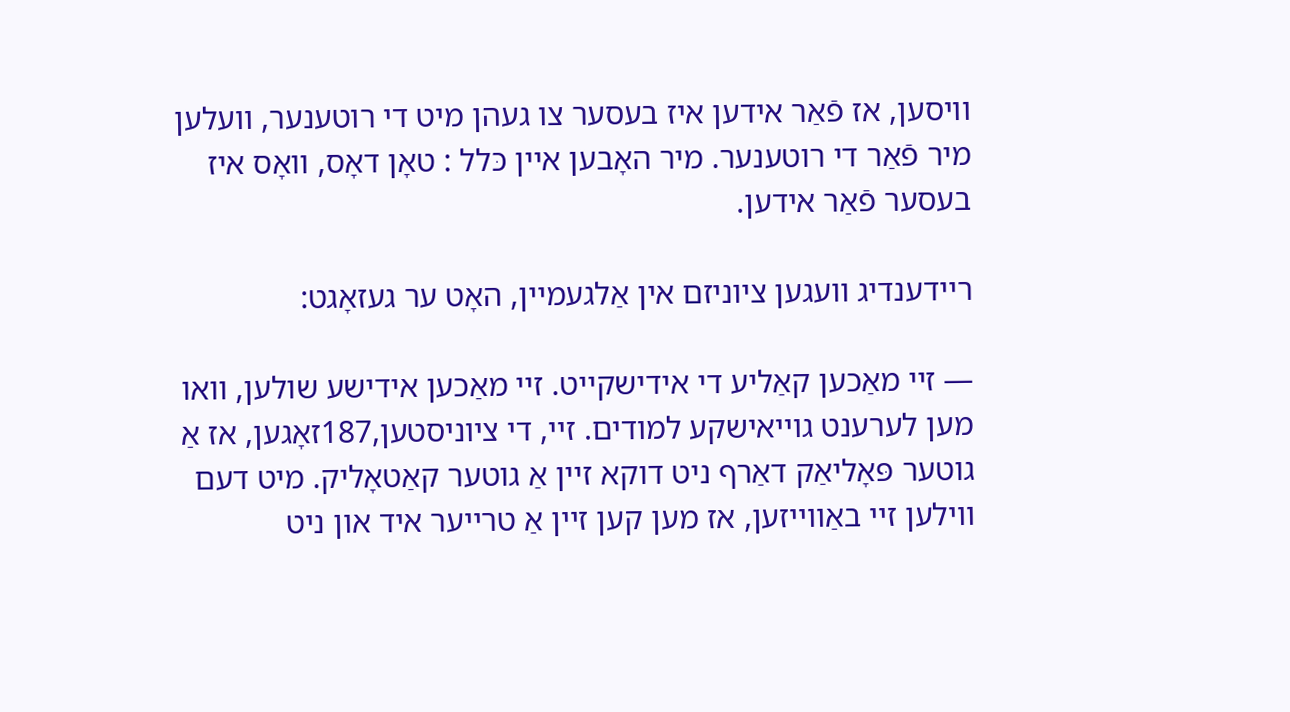וויסען, אז פֿאַר אידען איז בעסער צו געהן מיט די רוטענער, וועלען מיר פֿאַר די רוטענער. מיר האָבען איין כּלל : טאָן דאָס, וואָס איז בעסער פֿאַר אידען.

ריידענדיג וועגען ציוניזם אין אַלגעמיין, האָט ער געזאָגט:

— זיי מאַכען קאַליע די אידישקייט. זיי מאַכען אידישע שולען, וואו מען לערענט גוייאישקע למודים. זיי, די ציוניסטען,187זאָגען, אז אַ גוטער פּאָליאַק דאַרף ניט דוקא זיין אַ גוטער קאַטאָליק. מיט דעם ווילען זיי באַווייזען, אז מען קען זיין אַ טרייער איד און ניט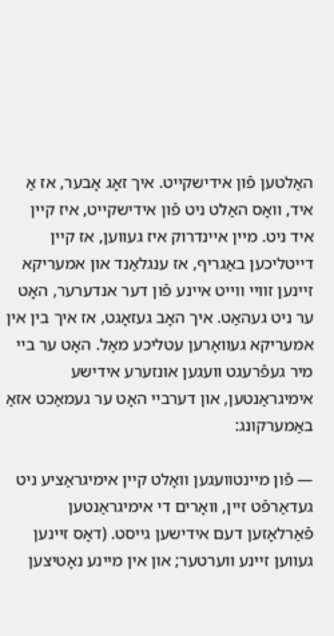האַלטען פֿון אידישקייט. איך זאָג אָבער, אז אַ איד, וואָס האַלט ניט פֿון אידישקייט, איז קיין איד ניט. מיין איינדרוק איז געווען, אז קיין דייטליכען באַגריף, אז ענגלאַנד און אמעריקא זיינען זוויי ווייט איינע פֿון דער אנדערער, האָט ער ניט געהאַט. איך האָב געזאָגט, אז איך בין אין אמעריקא געוואָרען עטליכע מאָל. האָט ער בײ מיר געפֿרעגט וועגען אונזערע אידישע אימיגראַנטען, און דערבײ האָט ער געמאַכט אזאַ באַמערקונג:

— פֿון מיינטוועגען וואָלט קיין אימיגראַציע ניט געדאַרפֿט זיין, וואָרים די אימיגראַנטען פֿאַרלאָזען דעם אידישען גייסט. (דאָס זיינען געווען זיינע ווערטער; און אין מיינע נאָטיצען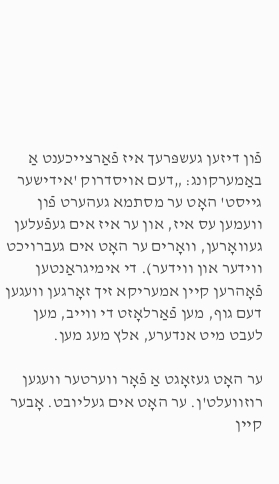פֿון דיזען געשפּרעך איז פֿאַרצייכענט אַ באַמערקונג: „דעם אויסדרוק 'אידישער גייסט' האָט ער מסתמא געהערט פֿון וועמען עס איז, און ער איז אים געפֿעלען געוואָרען, וואָרים ער האָט אים געברויכט ווידער און ווידער). די אימיגראַנטען פֿאָהרען קיין אמעריקא זיך זאָרגען וועגען דעם גוף, מען פֿאַרלאָזט די ווייב, מען לעבט מיט אנדערע, אלץ מעג מען.

ער האָט געזאָגט אַ פֿאָר ווערטער וועגען רוזוועלט'ן. ער האָט אים געליובט. אָבער קיין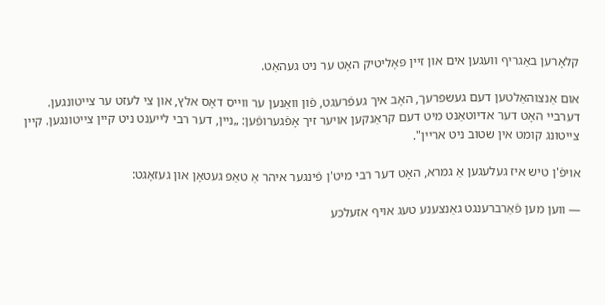קלאָרען באַגריף וועגען אים און זיין פּאָליטיק האָט ער ניט געהאַט.

אום אַנצוהאַלטען דעם געשפּרעך, האָב איך געפֿרעגט, פֿון וואַנען ער ווייס דאָס אלץ, און צי לעזט ער צייטונגען. דערבײ האָט דער אדיוטאַנט מיט דעם קראַנקען אויער זיך אָפֿגערופֿען: „ניין, דער רבי לייענט ניט קיין צייטונגען. קיין צייטונג קומט אין שטוב ניט אריין".

אויפֿ'ן טיש איז געלעגען אַ גמרא, האָט דער רבי מיט'ן פֿינגער איהר אַ טאַפּ געטאָן און געזאָגט:

— ווען מען פֿאַרברענגט גאַנצענע טעג אויף אזעלכע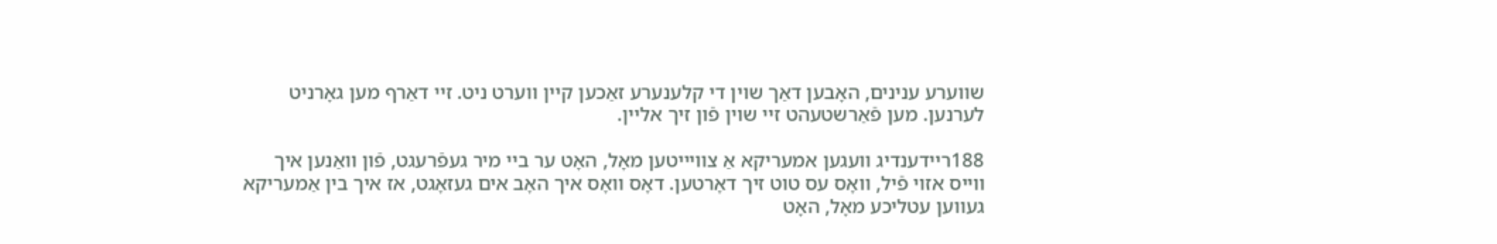שווערע ענינים, האָבען דאַך שוין די קלענערע זאַכען קיין ווערט ניט. זיי דאַרף מען גאָרניט לערנען. מען פֿאַרשטעהט זיי שוין פֿון זיך אליין.

188ריידענדיג וועגען אמעריקא אַ צוויייטען מאָל, האָט ער בײ מיר געפֿרעגט, פֿון וואַנען איך ווייס אזוי פֿיל, וואָס עס טוט זיך דאָרטען. דאָס וואָס איך האָב אים געזאָגט, אז איך בין אַמעריקא געווען עטליכע מאָל, האָט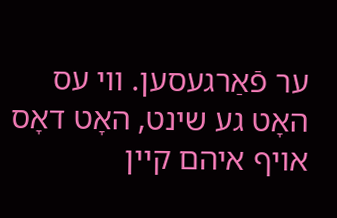ער פֿאַרגעסען. ווי עס האָט גע שינט, האָט דאָס אויף איהם קיין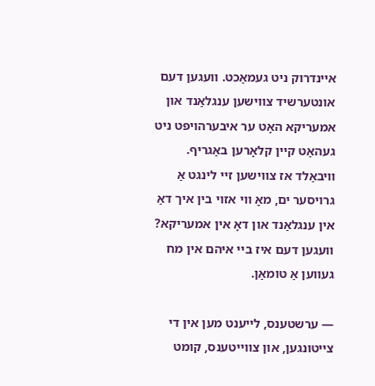איינדרוק ניט געמאַכט. וועגען דעם אונטערשיד צווישען ענגלאַנד און אמעריקא האָט ער איבערהויפּט ניט געהאַט קיין קלאָרען באַגריף. וויבאַלד אז צווישען זיי לינגט אַ גרויסער ים, מאָ ווי אזוי בין איך דאַ אין ענגלאַנד און דאָ אין אמעריקא? וועגען דעם איז בײ איהם אין מח געווען אַ טומאַן.

— ערשטענס, לייענט מען אין די צייטונגען, און צווייטענס, קומט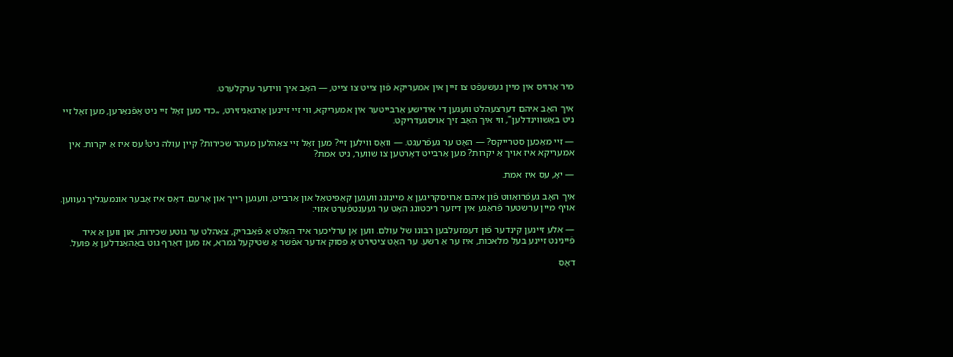מיר אַרויס אין מיין געשעפֿט צו זיין אין אמעריקא פֿון צייט צו צייט, — האָב איך ווידער ערקלערט.

איך האָב איהם דערצעהלט וועגען די אידישע אַרבייטער אין אמעריקא, ווי זיי זיינען אָרגאַניזירט, „כדי מען זאָל זיי ניט אָפֿנאַרען, מען זאָל זיי ניט באַשווינדלען", ווי איך האָב זיך אויסגעדריקט.

— זיי מאַכען סטרייקס? — האָט ער געפֿרעגט. — וואָס ווילען זיי? מען זאָל זיי צאַהלען מעהר שכירות? קיין עולה ניט! עס איז אַ יקרות. אין אמעריקא איז אויך אַ יקרות? מען אַרבייט דאָרטען צו שווער, ניט אמת?

— יאָ, עס איז אמת.

איך האָב געפֿרואַווט פֿון איהם אַרויסקריגען אַ מיינונג וועגען קאַפּיטאַל און אַרבייט, וועגען רייך און אָרעם. דאָס איז אָבער אונמעגליך געווען. אויף מיין ערשטער פֿראַגע אין דיזער ריכטונג האָט ער געענטפֿערט אזוי:

— אלע זיינען קינדער פֿון דעמזעלבען רבונו של עולם. ווען אַן ערליכער איד האַלט אַ פֿאַבריק, צאַהלט ער גוטע שכירות, און ווען אַ איד פֿיינינט זיינע בעל מלאכות, איז ער אַ רשע. ער האָט ציטירט אַ פּסוק אדער אפֿשר אַ שטיקעל גמרא, אז מען דאַרף גוט באַהאַנדלען אַ פּועל.

דאָס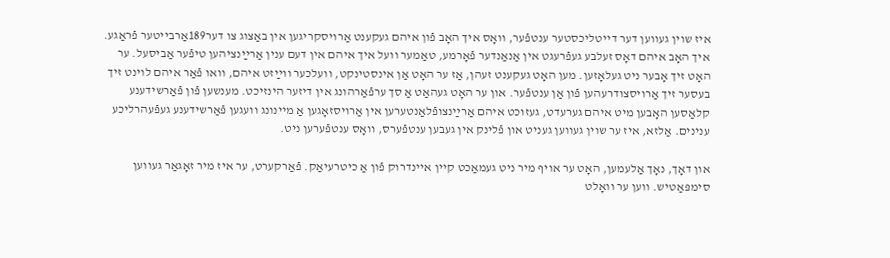איז שוין געווען דער דייטליכסטער ענטפֿער, וואָס איך האָב פֿון איהם געקענט אַרויסקריגען אין באַצוג צו דער189אַרבייטער פֿראַגע. איך האָב איהם דאָס זעלבע געפֿרעגט אין אַנאַנדער פֿאָרמע, טאַמער וועל איך איהם אין דעם ענין אַרײַנציהען טיפֿער אַביסעל. ער האָט זיך אָבער ניט געלאָזען. מען האָט געקענט זעהן, אַז ער האָט אַן אינסטינקט, וועלכער ווײַזט איהם, וואו פֿאַר איהם לוינט זיך בעסער זיך אַרויסצודרעהען פֿון אַן ענטפֿער. און ער האָט געהאַט אַ סך ערפֿאַרהונג אין דיזער הינזיכט. מענשען פֿון פֿאַרשידענע קלאַסען האָבען מיט איהם גערעדט, געזוכט איהם אַרײַנצופֿלאַנטערען אין אַרויסזאָגען אַ מיינונג וועגען פֿאַרשידענע געפֿעהרליכע ענינים. אַלזא, איז ער שוין געווען געניט און פֿלינק אין געבען ענטפֿערס, וואָס ענטפֿערען ניט.

און דאָך, נאָך אַלעמען, האָט ער אויף מיר ניט געמאַכט קיין איינדרוק פֿון אַ כיטרעיאַק. פֿאַרקערט, ער איז מיר זאָגאַר געווען סימפּאַטיש. ווען ער וואָלט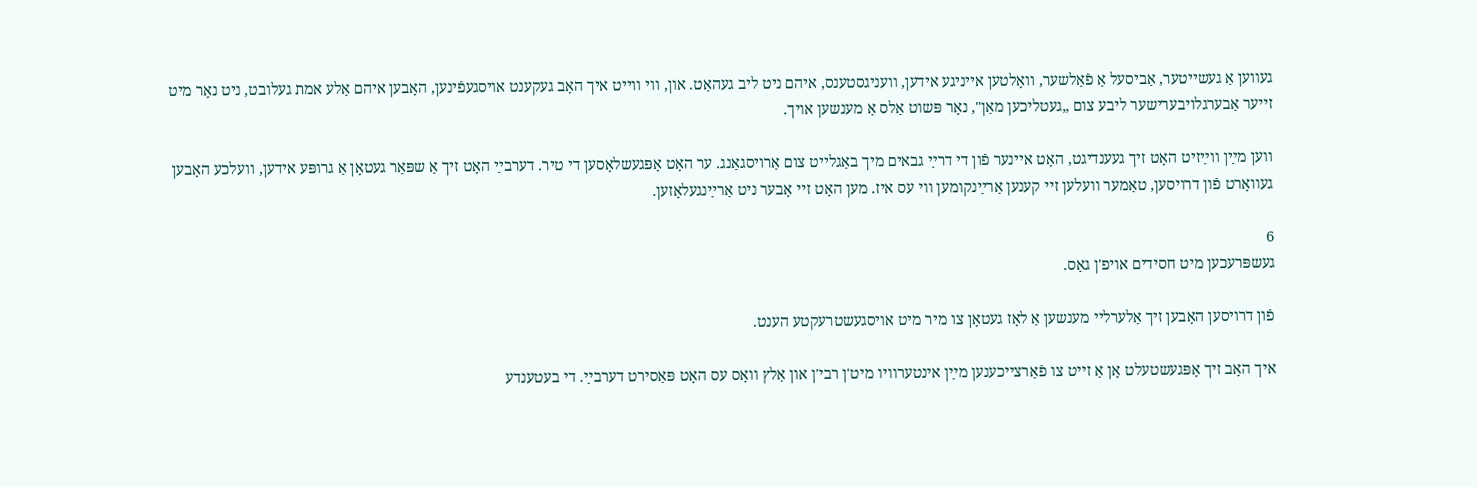געווען אַ געשייטער, אַביסעל אַ פֿאַלשער, וואָלטען אייניגע אידען, וועניגסטענס, איהם ניט ליב געהאַט. און, ווי ווייט איך האָב געקענט אויסגעפֿינען, האָבען איהם אַלע אמת געלובט, ניט נאָר מיט זייער אַבערגלויבערישער ליבע צום „געטליכען מאַן", נאָר פּשוט אַלס אַ מענשען אויך.

ווען מײַן ווײַזיט האָט זיך געענדיגט, האָט איינער פֿון די דרײַ גבאים מיך באַגלייט צום אַרויסגאַנג. ער האָט אָפּגעשלאָסען די טיר. דערבײַ האָט זיך אַ שפּאַר געטאָן אַ גרופּע אידען, וועלכע האָבען געוואָרט פֿון דרויסען, טאַמער וועלען זיי קענען אַרײַנקומען ווי עס איז. מען האָט זיי אָבער ניט אַרײַנגעלאָזען.

6
געשפּרעכען מיט חסידים אויפ'ן גאַס.

פֿון דרויסען האָבען זיך אַלערליי מענשען אַ לאָז געטאָן צו מיר מיט אויסגעשטרעקטע הענט.

איך האָב זיך אָפּגעשטעלט אָן אַ זייט צו פֿאַרצייכענען מײַן אינטערוויו מיט'ן רבי'ן און אַלץ וואָס עס האָט פּאַסירט דערבײַ. די בעטענדע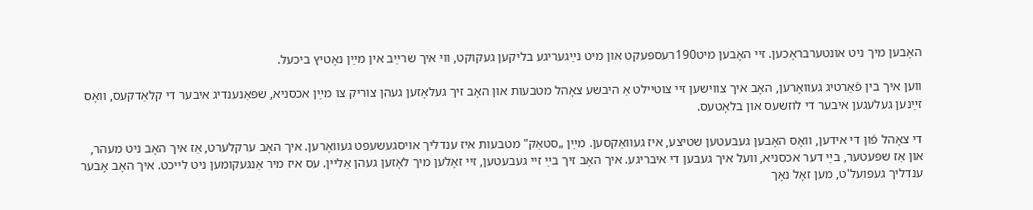האָבען מיך ניט אונטערבראָכען. זיי האָבען מיט190רעספּעקט און מיט נײַגעריגע בליקען געקוקט, ווי איך שרײַב אין מײַן נאָטיץ ביכעל.

ווען איך בין פֿאַרטיג געוואָרען, האָב איך צווישען זיי צוטיילט אַ היבשע צאָהל מטבעות און האָב זיך געלאָזען געהן צוריק צו מײַן אכסניא, שפּאַנענדיג איבער די קלאַדקעס, וואָס זײַנען געלעגען איבער די לוזשעס און בלאָטעס.

די צאָהל פֿון די אידען, וואָס האָבען געבעטען שטיצע, איז געוואַקסען. מײַן „סטאַק" מטבעות איז ענדליך אויסגעשעפּט געוואָרען. איך האָב ערקלערט, אַז איך האָב ניט מעהר, און אַז שפּעטער, בײַ דער אכסניא, וועל איך געבען די איבריגע. איך האָב זיך בײַ זיי געבעטען, זיי זאָלען מיך לאָזען געהן אַליין. עס איז מיר אַנגעקומען ניט לייכט. איך האָב אָבער ענדליך געפּועל'ט, מען זאָל נאָך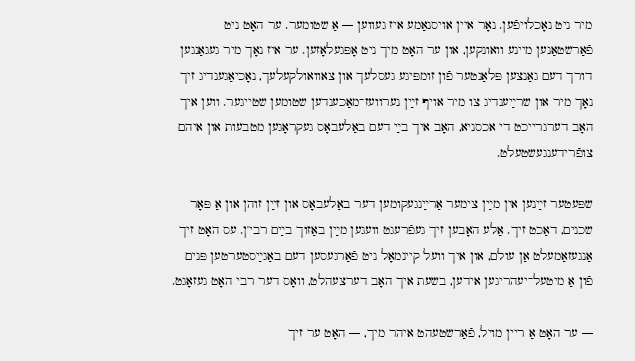מיר ניט נאָכלויפֿען. נאָר איין אויסנאַמע איז געווען — אַ שטומער. ער האָט ניט פֿאַרשטאַנען מיינע וואונקען, און ער האָט מיך ניט אָפּגעלאָזען. ער איז נאָך מיר געגאַנגען דורך דעם גאַנצען פּלאַנטער פֿון זומפּיגע געסלעך און צאוואולקעלעך, נאָכיאַגענדיג זיך נאָך מיר און שרײַענדיג צו מיר אויף זײַן נערוועז־מאַכענדען שטומען שטייגער. ווען איך האָב דערגרייכט די אכסניא, האָב איך בײַ דעם באַלעבאָס געקראָגען מטבעות און איהם צופֿרידענגעשטעלט.

שפּעטער זײַנען אין מײַן צימער אַרײַנגעקומען דער באַלעבאָס און זײַן זוהן און אַ פּאָר שכנים, דאַכט זיך. אַלע האָבען זיך געפֿרעגט וועגען מײַן באַזוך בײַם רבי'ן. עס האָט זיך אַנגעזאַמעלט אַן עולם, און איך וועל קיינמאָל ניט פֿאַרגעסען דעם באַגײַסטערטען פּנים פֿון אַ מיטעל־יעהריגען אידען, בשעת איך האָב דערצעהלט, וואָס דער רבי האָט געזאָגט.

— ער האָט אַ ריין מויל, פֿאַרשטעהט איהר מיך, — האָט ער זיך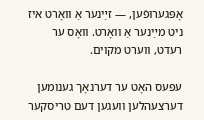אָפּגערופֿען, — זײַנער אַ וואָרט איז ניט מײַנער אַ וואָרט. וואָס ער רעדט, ווערט מקוים.

עפּעס האָט ער דערנאָך גענומען דערצעהלען וועגען דעם טריסקער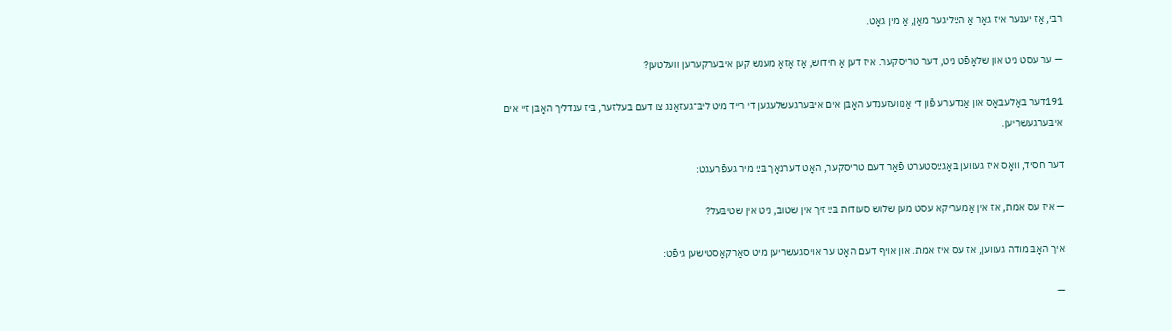רבי, אַז יענער איז גאָר אַ הײַליגער מאַן, אַ מין גאָט.

— ער עסט ניט און שלאָפֿט ניט, דער טריסקער. איז דען אַ חידוש, אַז אַזאַ מענש קען איבערקערען וועלטען?

191דער באַלעבאָס און אַנדערע פֿון די אַנוועזענדע האָבּן אים איבּערגעשלעגען די רייד מיט ליבּ־געזאַנג צו דעם בעלזער, בּיז ענדליך האָבּן זיי אים איבּערגעשריען.

דער חסיד, וואָס איז געווען בּאַגײַסטערט פֿאַר דעם טריסקער, האָט דערנאָך בּײַ מיר געפֿרעגט:

— איז עס אמת, אז אין אַמעריקא עסט מען שלוש סעודות בּײַ זיך אין שטוב, ניט אין שטיבּעל?

איך האָבּ מודה געווען, אז עס איז אמת. און אויף דעם האָט ער אויסגעשריען מיט סאַרקאַסטישען גיפֿט:

—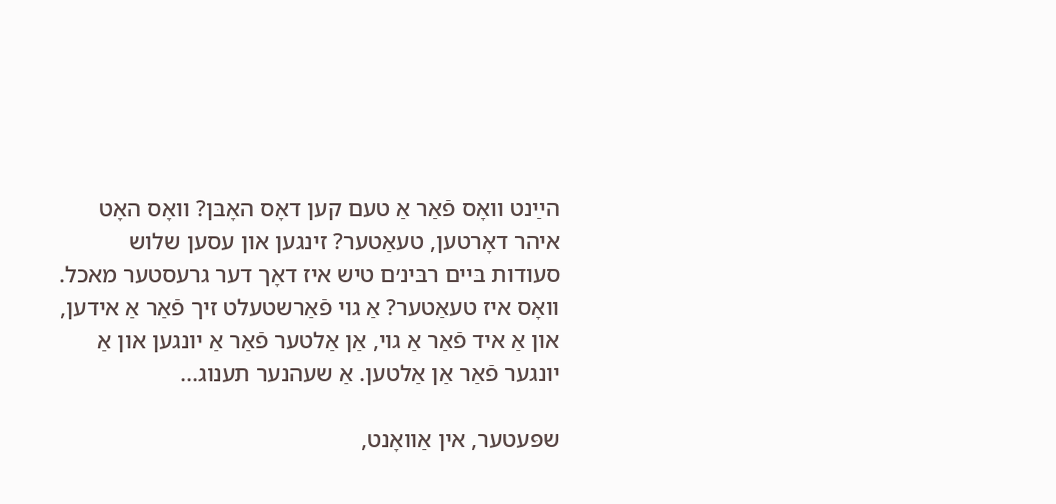הײַנט וואָס פֿאַר אַ טעם קען דאָס האָבּן? וואָס האָט איהר דאָרטען, טעאַטער? זינגען און עסען שלוש סעודות בּיים רבּינ׳ם טיש איז דאָך דער גרעסטער מאכל. וואָס איז טעאַטער? אַ גוי פֿאַרשטעלט זיך פֿאַר אַ אידען, און אַ איד פֿאַר אַ גוי, אַן אַלטער פֿאַר אַ יונגען און אַ יונגער פֿאַר אַן אַלטען. אַ שעהנער תענוג...

שפּעטער, אין אַוואָנט,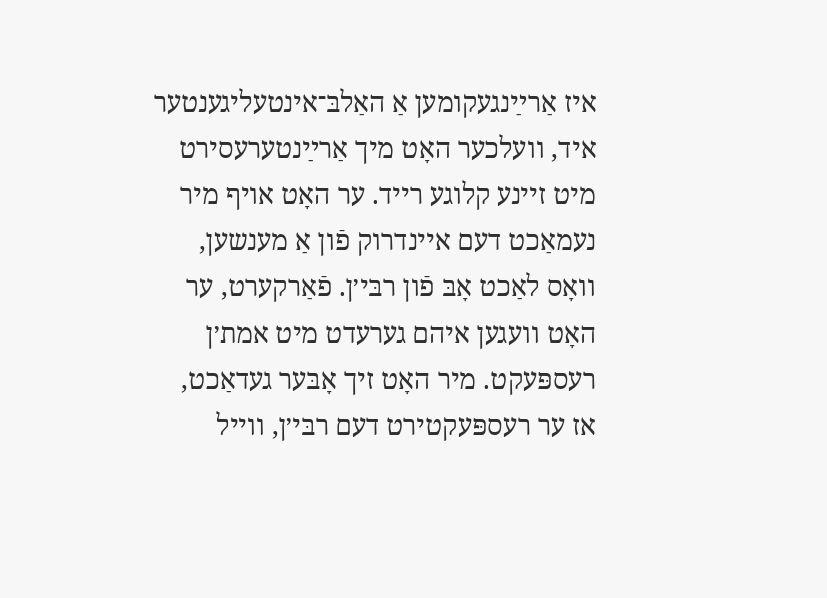איז אַרײַנגעקומען אַ האַלבּ־אינטעליגענטער איד, וועלכער האָט מיך אַרײַנטערעסירט מיט זיינע קלוגע רייד. ער האָט אויף מיר נעמאַכט דעם איינדרוק פֿון אַ מענשען, וואָס לאַכט אָבּ פֿון רבּי׳ן. פֿאַרקערט, ער האָט וועגען איהם גערעדט מיט אמת׳ן רעספּעקט. מיר האָט זיך אָבּער געדאַכט, אז ער רעספּעקטירט דעם רבּי׳ן, ווייל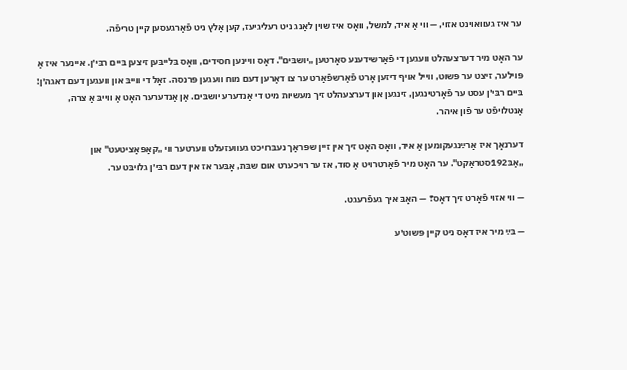ער איז געוואוינט אזוי, — ווי אַ איד, למשל, וואָס איז שוין לאַנג ניט רעליגיעז, קען אַלץ ניט פֿאַרגעסען קיין טריפֿה.

ער האָט מיר דערצעהלט וועגען די פֿאַרשידענע סאָרטען „יושבּים". דאָס וויינען חסידים, וואָס בּלייבּען זיצען בּיים רבּי׳ן. איינער איז אַ פּוילער, זיצט ער פּשוט, ווייל אויף דיזען אָרט פֿאַרשפֿאַרט ער צו דאַרען דעם מוח וועגען פּרנסה. זאָל די ווייבּ און וועגען דעם דאגה׳ן! בּיים רבּי׳ן עסט ער פֿאָרטינגען, זינגען און דערצעהלט זיך מעשיות מיט די אַנדערע יושבּים. אַן אַנדערער האָט אַ ווייבּ אַ צרה, אַנטלויפֿט ער פֿון איהר.

דערנאָך איז אַרײַנגעקומען אַ איד, וואָס האָט זיך אין זיין שפּראַך נעבּרויכט געוועזעלט ווערטער ווי „קאַפּאַציטעט" און „אַבּ192סטראַקט". ער האָט מיר פֿאַרטרויט אַ סוד, אז ער רויכערט אום שבּת, אָבּער אז אין דעם רבּי׳ן גלויבּט ער.

— ווי אזוי פֿאָרט זיך דאָס? — האָבּ איך געפֿרעגט.

— בּײַ מיר איז דאָס ניט קיין פּשוט׳ע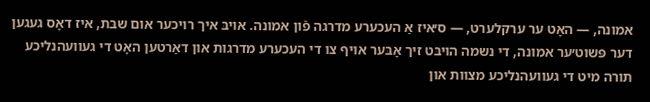אמונה, — האָט ער ערקלערט, — ס׳איז אַ העכערע מדרגה פֿון אמונה. אויבּ איך רויכער אום שבּת, איז דאָס געגען דער פּשוט׳ער אמונה, די נשמה הויבּט זיך אָבּער אויף צו די העכערע מדרגות און דאַרטען האָט די געוועהנליכע תורה מיט די געוועהנליכע מצוות און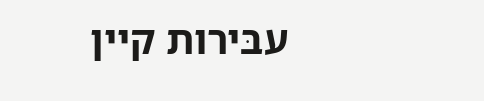עבּירות קיין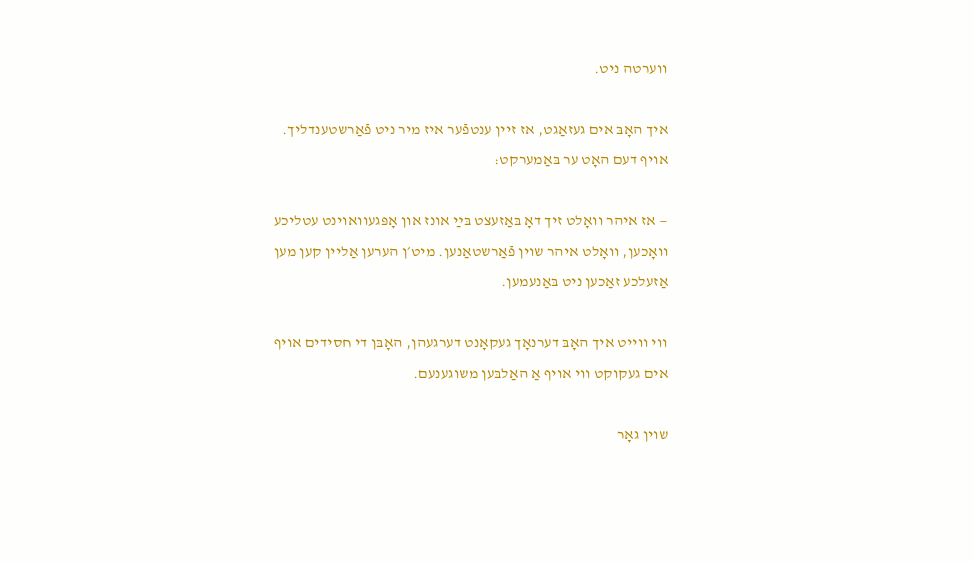ווערטה ניט.

איך האָבּ אים געזאַגט, אז זיין ענטפֿער איז מיר ניט פֿאַרשטענדליך. אויף דעם האָט ער בּאַמערקט:

— אז איהר וואָלט זיך דאָ בּאַזעצט בּײַ אונז און אָפּגעוואוינט עטליכע וואָכען, וואָלט איהר שוין פֿאַרשטאַנען. מיט׳ן הערען אַליין קען מען אַזעלכע זאַכען ניט בּאַנעמען.

ווי ווייט איך האָבּ דערנאָך געקאָנט דערגעהן, האָבּן די חסידים אויף אים געקוקט ווי אויף אַ האַלבּען משוגענעם.

שוין גאָר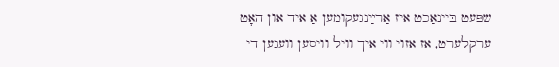שפּעט בּיינאַכט איז אַרײַנגעקומען אַ איד און האָט ערקלערט, אז אזוי ווי איך וויל וויסען וועגען די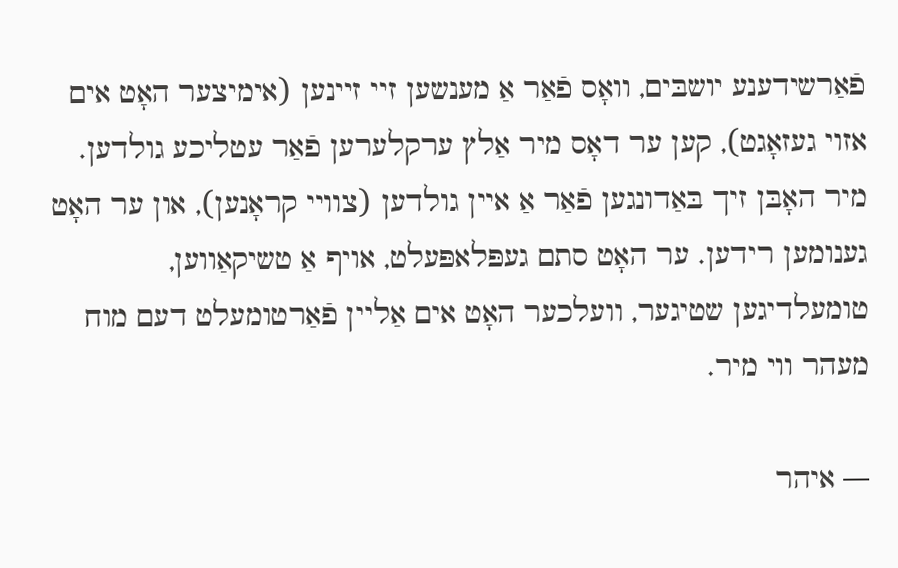פֿאַרשידענע יושבּים, וואָס פֿאַר אַ מענשען זיי זיינען (אימיצער האָט אים אזוי געזאָגט), קען ער דאָס מיר אַלץ ערקלערען פֿאַר עטליכע גולדען. מיר האָבּן זיך בּאַדונגען פֿאַר אַ איין גולדען (צוויי קראָנען), און ער האָט גענומען רידען. ער האָט סתם געפּלאפּעלט, אויף אַ טשיקאַווען, טומעלדיגען שטיגער, וועלכער האָט אים אַליין פֿאַרטומעלט דעם מוח מעהר ווי מיר.

— איהר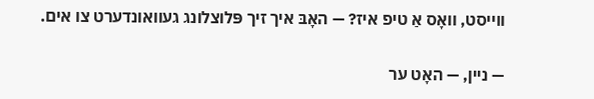ווייסט, וואָס אַ טיפ איז? — האָבּ איך זיך פּלוצלונג געוואונדערט צו אים.

— ניין, — האָט ער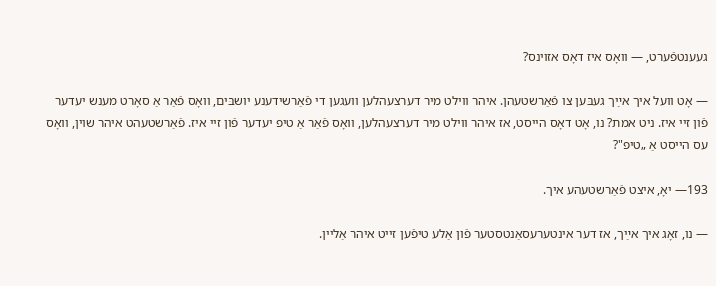געענטפֿערט, — וואָס איז דאָס אזוינס?

— אָט וועל איך אײַך געבּען צו פֿאַרשטעהן. איהר ווילט מיר דערצעהלען וועגען די פֿאַרשידענע יושבּים, וואָס פֿאַר אַ סאָרט מענש יעדער פֿון זיי איז. ניט אמת? נו, אָט דאָס הייסט, אז איהר ווילט מיר דערצעהלען, וואָס פֿאַר אַ טיפ יעדער פֿון זיי איז. פֿאַרשטעהט איהר שוין, וואָס עס הייסט אַ „טיפ"?

193— יאָ, איצט פֿאַרשטעהע איך.

— נו, זאָג איך אײַך, אז דער אינטערעסאַנטסטער פֿון אַלע טיפֿען זייט איהר אַליין.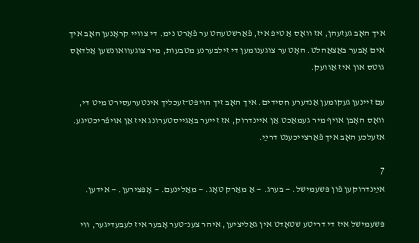איך האָבּ געזעהן, אז וואָס אַ טיפ איז, פֿאַרשטעהט ער פֿאָרט נימ. די צוויי קראָנען האָבּ איך אים אָבּער בּאַצאַהלט. האָט ער צוגענומען די זילבּערנע מטבעות, מיר צוגעוואונשען אַלדאָס גוטס און איז אַוועק.

עם זיינען געקומען אַנדערע חסידים. איך האָבּ זיך הויפּט־זעכליך אינטערעסירט מיט די, וואָס האָבּן אויף מיר געמאַכט אַן איינדרוק, אז זייער בּאַגייסטערונג איז אַן אויפֿריכטיגע. אזעלכע האָבּ איך פֿאַרצייכענט דרײַ.

7
אײַנדרוקען פֿון פּשעמישל. — בּערג. — אַ מאַרק טאָג. — מאַלינעם. — אָפּצירען. — אידען.

פּשעמישל איז די דריטע שטאָדט אין גאַליציען, איהר צענ־טער אָבּער איז לעבּעדיגער, ווי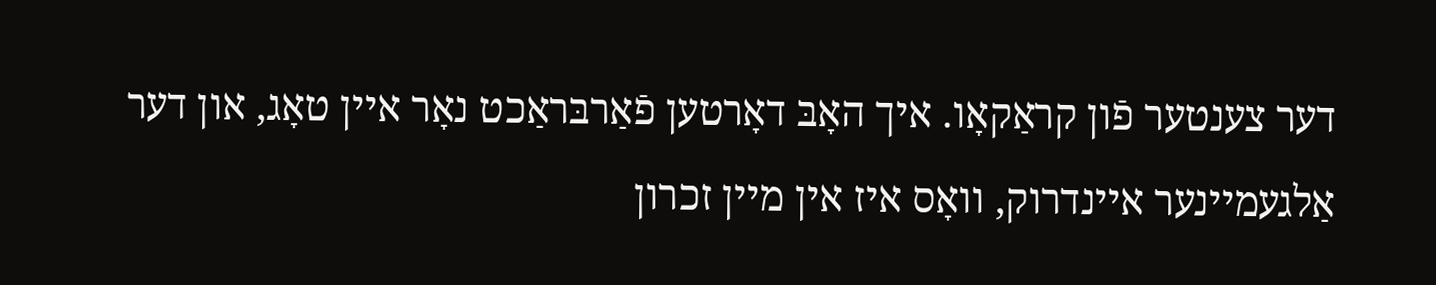דער צענטער פֿון קראַקאָו. איך האָבּ דאָרטען פֿאַרבּראַכט נאָר איין טאָג, און דער אַלגעמיינער איינדרוק, וואָס איז אין מיין זכרון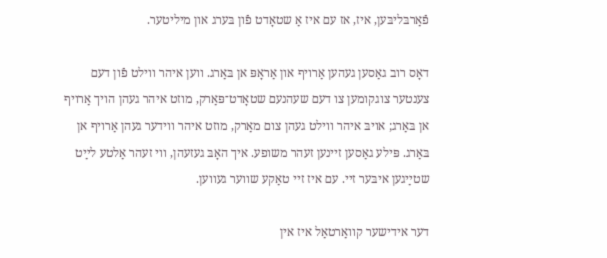פֿאַרבּליבּען, איז, אז עם איז אַ שטאָדט פֿון בּערג און מיליטער.

דאָס רוב גאַסען געהען אַרויף און אַראָפּ אן בּאַרג. ווען איהר ווילט פֿון דעם צענטער צוגקומען צו דעם שעהנעם שטאָדט־פּאַרק, מוזט איהר געהן הויך אַרויף אן בּאַרג; אויבּ איהר ווילט געהן צום מאַרק, מוזט איהר ווידער געהן אַרויף אן בּאַרג. פּילע גאַסען זיינען זעהר משופע. איך האָבּ געזעהן, ווי זעהר אַלטע לײַט שטײַגען איבּער זיי. עם איז זיי טאַקע שווער געווען.

דער אידישער קוואַרטאַל איז אין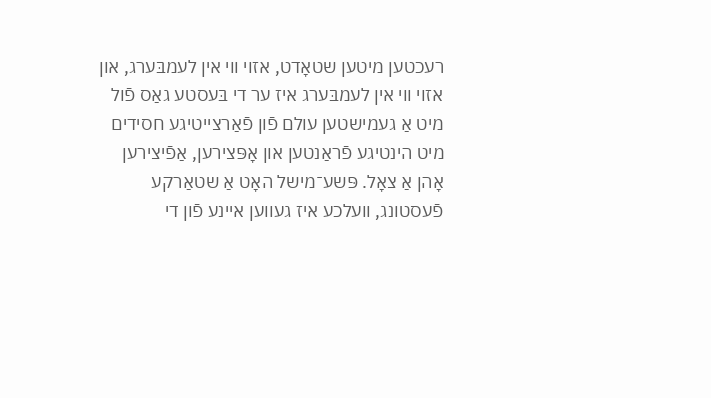רעכטען מיטען שטאָדט, אזוי ווי אין לעמבּערג, און אזוי ווי אין לעמבּערג איז ער די בּעסטע גאַס פֿול מיט אַ געמישטען עולם פֿון פֿאַרצייטיגע חסידים מיט הינטיגע פֿראַנטען און אָפּצירען, אַפֿיצירען אָהן אַ צאָל. פּשע־מישל האָט אַ שטאַרקע פֿעסטונג, וועלכע איז געווען איינע פֿון די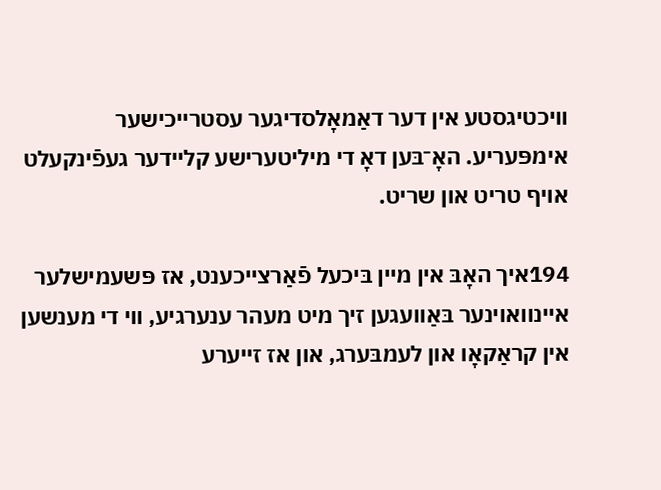וויכטיגסטע אין דער דאַמאָלסדיגער עסטרייכישער אימפּעריע. האָ־בּען דאָ די מיליטערישע קליידער געפֿינקעלט אויף טריט און שריט.

194איך האָבּ אין מיין בּיכעל פֿאַרצייכענט, אז פּשעמישלער איינוואוינער בּאַוועגען זיך מיט מעהר ענערגיע, ווי די מענשען אין קראַקאָו און לעמבּערג, און אז זייערע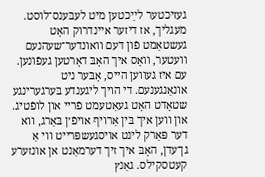געזיכטער לײַכטען מיט לעבּענס־לוסט. מעגליך, אז דיזער איינדרוק האָט געשטאַמט פֿון דעם וואונדער־שעהנעם וועטער, וואָס איך האָבּ דאָרטען געפֿונען. עם איז געווען הייס, אָבּער ניט אונאַנגענעם. די הויך ליגענדע בּערגערינגע שטאָדט האָט געאַטעמט פֿריי און לופֿטיג. און ווען איך בּין אַרויף אויפֿ׳ן בּאַרג, ווא דער פּאַרק לינט אויסגעשפּרייט ווי אַ גן־עדן, האָבּ איך זיך דערמאַנט אן אונזערע קעטסקילס. גאַנץ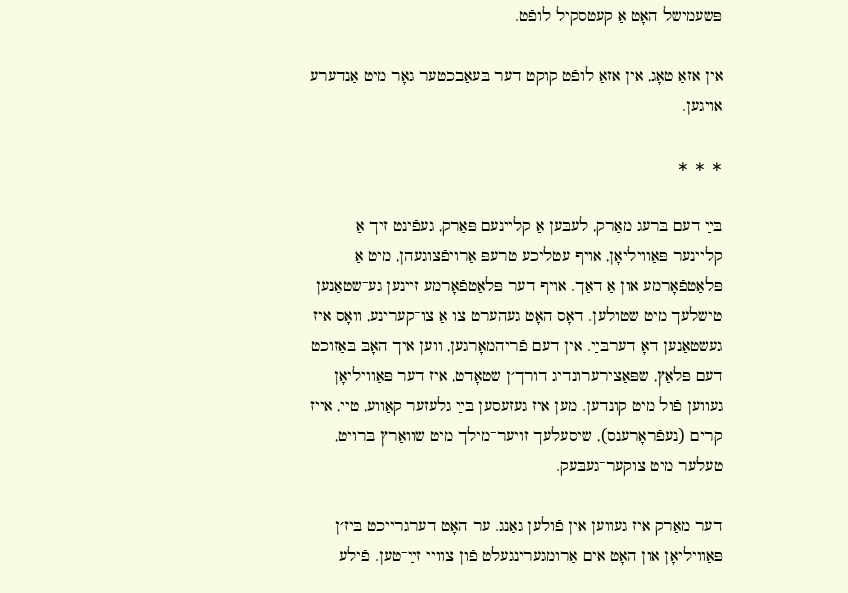פּשעמישל האָט אַ קעטסקיל לופֿט.

אין אזאַ טאָג, אין אזאַ לופֿט קוקט דער בּעאַבכטער גאָר מיט אַנדערע אויגען.

∗ ∗ ∗

בּײַ דעם בּרעג מאַרק, לעבּען אַ קליינעם פּאַרק, געפֿינט זיך אַ קליינער פּאַוויליאָן, אויף עטליכע טרעפּ אַרויפֿצוגעהן, מיט אַ פּלאַטפֿאָרמע און אַ דאַך. אויף דער פּלאַטפֿאָרמע זיינען גע־שטאַנען טישלעך מיט שטולען. דאָס האָט געהערט צו אַ צו־קערינע, וואָס איז געשטאַנען דאָ דערבּײַ. אין דעם פֿריהמאָרגען, ווען איך האָבּ בּאַזוכט דעם פּלאַץ, שפּאַצירערונדיג דורך׳ן שטאָדט, איז דער פּאַוויליאָן געווען פֿול מיט קונדען. מען איז געזעסען בּײַ גלעזער קאַווע, טיי, אייז קרים (נעפֿראָרענס), שיסעלעך זויער־מילך מיט שוואַרץ בּרויט, טעלער מיט צוקער־געבּעק.

דער מאַרק איז געווען אין פֿולען גאַנג. ער האָט דערגרייכט בּיז׳ן פּאַוויליאָן און האָט אים אַרומגערינגעלט פֿון צוויי זײַ־טען. פֿילע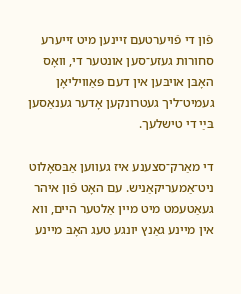פֿון די פֿויערטעם זיינען מיט זייערע סחורות געזע־סען אונטער די, וואָס האָבּן אויבּען אין דעם פּאַוויליאָן געמיט־ליך געטרונקען אָדער גענאַסען בּײַ די טישלעך.

די מאַרק־סצענע איז געווען אַבּסאָלוט ניט־אַמעריקאַניש. עם האָט פֿון איהר געאַטעמט מיט מיין אַלטער היים, ווא אין מיינע גאַנץ יונגע טעג האָבּ מיינע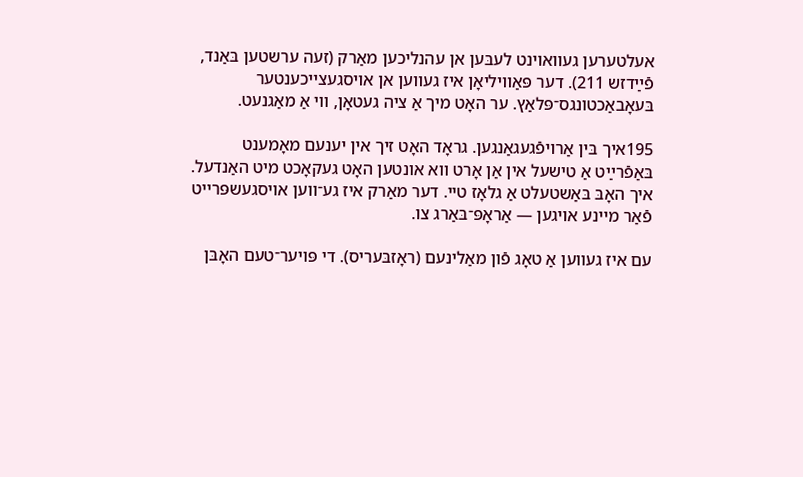אעלטערען געוואוינט לעבּען אן עהנליכען מאַרק (זעה ערשטען בּאַנד, פֿײַדזש 211). דער פּאַוויליאָן איז געווען אן אויסגעצייכענטער בּעאָבאַכטונגס־פּלאַץ. ער האָט מיך אַ ציה געטאָן, ווי אַ מאַגנעט.

195איך בּין אַרויפֿגעגאַנגען. גראָד האָט זיך אין יענעם מאָמענט בּאַפֿרײַט אַ טישעל אין אַן אָרט ווא אונטען האָט געקאָכט מיט האַנדעל. איך האָבּ בּאַשטעלט אַ גלאָז טיי. דער מאַרק איז גע־ווען אויסגעשפּרייט פֿאַר מיינע אויגען — אַראָפּ־בּאַרג צו.

עם איז געווען אַ טאָג פֿון מאַלינעם (ראָזבּעריס). די פּויער־טעם האָבּן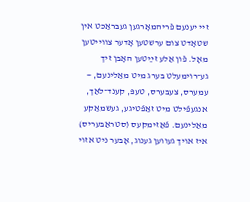זיי יענעם פֿריהמאָרגען געבּראַכט אין שטאָדט צום ערשטען אָדער צווייטען מאָל. פֿון אַלע זײַטען האָבּן זיך גע־רוימעלט בּערג מיט מאַלינעם, — עמערס, צעבּערס, טעפּ, קענד־לאַך, אנגעפֿילט מיט זאַפֿטיגע, געשמאַקע מאַלינעם. פֿאַזימקעס (סטראַבּעריס) איז אויך געווען גענוג, אָבּער ניט אזוי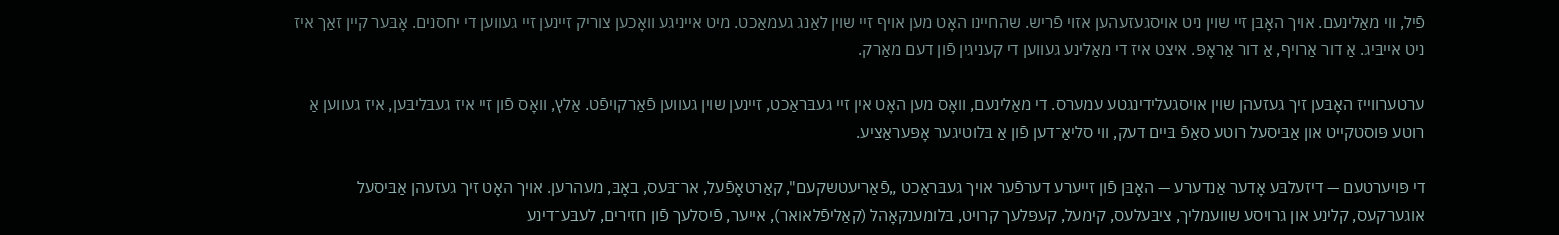פֿיל, ווי מאַלינעם. אויך האָבּן זיי שוין ניט אויסגעזעהען אזוי פֿריש. שהחיינו האָט מען אויף זיי שוין לאַנג געמאַכט. מיט אייניגע וואָכען צוריק זיינען זיי געווען די יחסנים. אָבּער קיין זאַך איז ניט אייבּיג. אַ דור אַרויף, אַ דור אַראָפּ. איצט איז די מאַלינע געווען די קעניגין פֿון דעם מאַרק.

ערטערווייז האָבּען זיך געזעהן שוין אויסגעלידינגטע עמערס. די מאַלינעם, וואָס מען האָט אין זיי געבּראַכט, זיינען שוין געווען פֿאַרקויפֿט. אַלץ, וואָס פֿון זיי איז געבּליבּען, איז געווען אַ רוטע פּוסטקייט און אַבּיסעל רוטע סאַפֿ בּיים דעק, ווי סליאַ־דען פֿון אַ בּלוטיגער אָפּעראַציע.

די פּויערטעם — דיזעלבּע אָדער אַנדערע — האָבּן פֿון זייערע דערפֿער אויך געבּראַכט „פֿאַריעטשקעם", קאַרטאָפֿעל, אר־בּעס, באָבּ, מעהרען. אויך האָט זיך געזעהן אַבּיסעל אוגערקעס, קלינע און גרויסע שוועמליך, ציבּעלעס, קימעל, קעפּלעך קרויט, בּלומענקאָהל (קאַליפֿלאואר), אייער, פֿיסלעך פֿון חזירים, לעבּע־דינע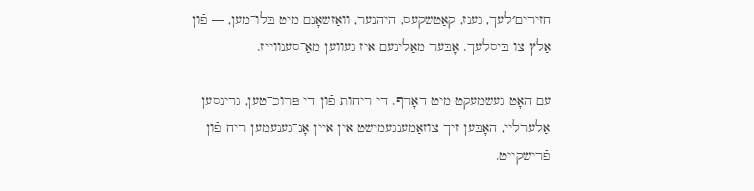חזירים׳לעך, גענז, קאַטשקעס, היהנער, וואַזשאָנם מיט בּלו־מען, — פֿון אַלץ צו בּיסלעך. אָבּער מאַלינעם איז געווען מאַ־סענווייז.

עם האָט געשמעקט מיט דאָרף. די ריחות פֿון די פּרוכ־טען, גרינסען אַלערליי, האָבּען זיך צוזאַמענגעמישט אין איין אָנ־גענעמען ריח פֿון פֿרישקייט.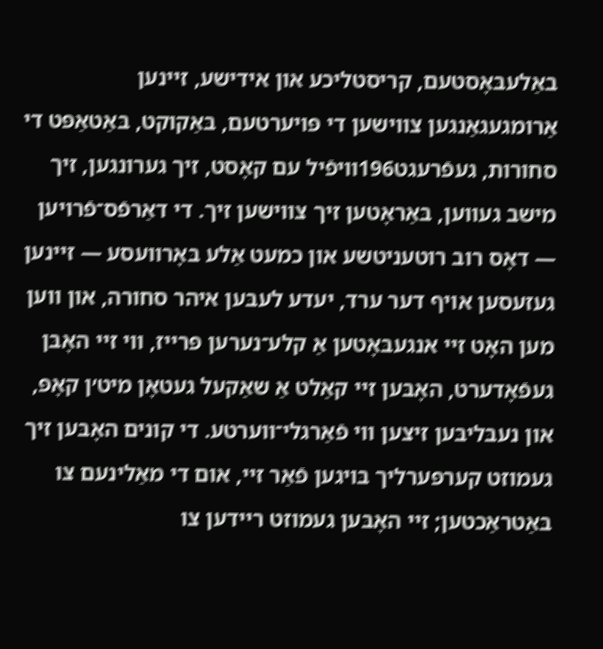באַלעבּאָסטעם, קריסטליכע און אידישע, זיינען אַרומגעגאַנגען צווישען די פּויערטעם, בּאַקוקט, בּאַטאַפּט די סחורות, געפֿרעגט196וויפֿיל עם קאָסט, זיך גערונגען, זיך מישב געווען, בּאַראָטען זיך צווישען זיך. די דאַרפֿס־פֿרויען — דאָס רוב רוטעניטשע און כמעט אַלע בּאָרוועסע — זיינען געזעסען אויף דער ערד, יעדע לעבּען איהר סחורה, און ווען מען האָט זיי אנגעבּאָטען אַ קלע־נערען פּרייז, ווי זיי האָבּן געפֿאָדערט, האָבּען זיי קאַלט אַ שאַקעל געטאָן מיט׳ן קאָפּ, און נעבּליבּען זיצען ווי פֿאַרגלי־ווערטע. די קונים האָבּען זיך געמוזט קערפּערליך בּויגען פֿאַר זיי, אום די מאַלינעם צו בּאַטראַכטען; זיי האָבּען געמוזט ריידען צו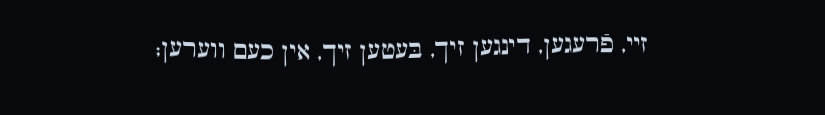זיי, פֿרעגען, דינגען זיך, בּעטען זיך, אין כעם ווערען;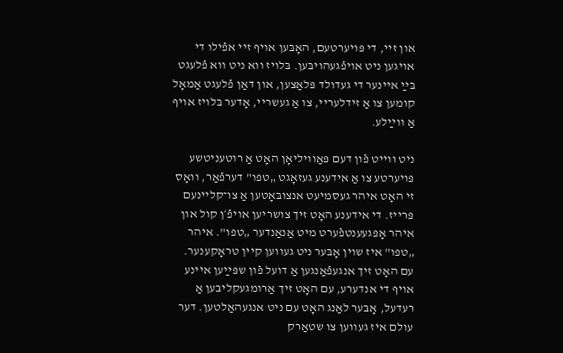און זיי, די פּויערטעם, האָבּען אויף זיי אפֿילו די אויגען ניט אויפֿגעהויבּען. בּלויז ווא ניט ווא פֿלעגט בּײַ איינער די געדולד פּלאַצען, און דאַן פֿלעגט אַמאָל קומען צו אַ זידלעריי, צו אַ געשריי, אָדער בּלויז אויף אַ ווײַלע.

ניט ווייט פֿון דעם פּאַוויליאָן האָט אַ רוטעניטשע פּויערטע צו אַ אידענע געזאָגט „טפו" דערפֿאַר, וואָס זי האָט איהר געסמיעט אנצובּאָטען אַ צו־קליינעם פּרייז. די אידענע האָט זיך צושריען אויפֿ׳ן קול און איהר אָפּגעענטפֿערט מיט אַנאַנדער „טפו". איהר „טפו" איז שוין אָבּער ניט געווען קיין טראָקענער. עם האָט זיך אנגעפֿאַנגען אַ דועל פֿון שפּײַען איינע אויף די אנדערע, עם האָט זיך אַרומגעקליבּען אַ רעדעל, אָבּער לאַנג האָט עם ניט אנגעהאַלטען. דער עולם איז געווען צו שטאַרק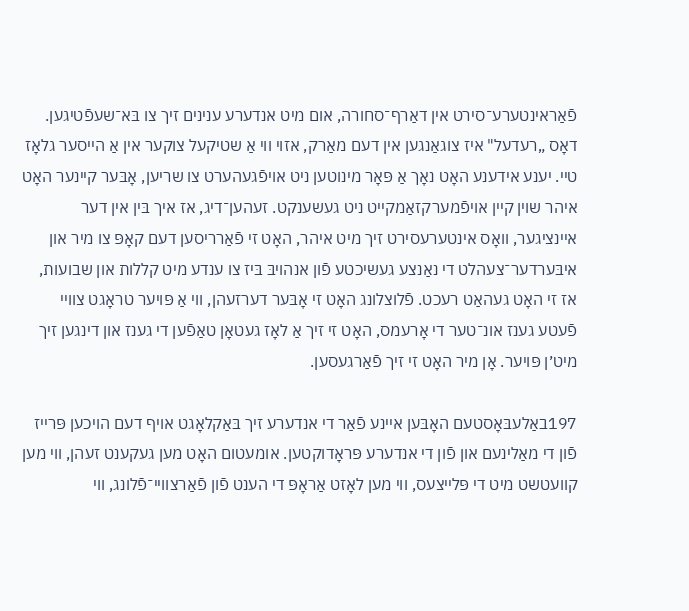פֿאַראינטערע־סירט אין דאַרף־סחורה, אום מיט אנדערע ענינים זיך צו בּא־שעפֿטיגען. דאָס „רעדעל" איז צוגאַנגען אין דעם מאַרק, אזוי ווי אַ שטיקעל צוקער אין אַ הייסער גלאָז טיי. יענע אידענע האָט נאָך אַ פּאָר מינוטען ניט אויפֿגעהערט צו שריען, אָבּער קיינער האָט איהר שוין קיין אויפֿמערקזאַמקייט ניט געשענקט. זעהען־דיג, אז איך בּין אין דער איינציגער, וואָס אינטערעסירט זיך מיט איהר, האָט זי פֿאַרריסען דעם קאָפּ צו מיר און איבּערדער־צעהלט די נאַנצע געשיכטע פֿון אנהויבּ בּיז צו ענדע מיט קללות און שבועות, אז זי האָט געהאַט רעכט. פֿלוצלונג האָט זי אָבּער דערזעהן, ווי אַ פּויער טראָגט צוויי פֿעטע גענז אונ־טער די אָרעמס, האָט זי זיך אַ לאָז געטאָן טאַפֿען די גענז און דינגען זיך מיט׳ן פּויער. אָן מיר האָט זי זיך פֿאַרגעסען.

197באַלעבּאָסטעם האָבּען איינע פֿאַר די אנדערע זיך בּאַקלאָגט אויף דעם הויכען פּרייז פֿון די מאַלינעם און פֿון די אנדערע פּראָדוקטען. אומעטום האָט מען געקענט זעהן, ווי מען קוועטשט מיט די פּלייצעס, ווי מען לאָזט אַראָפּ די הענט פֿון פֿאַרצוויי־פֿלונג, ווי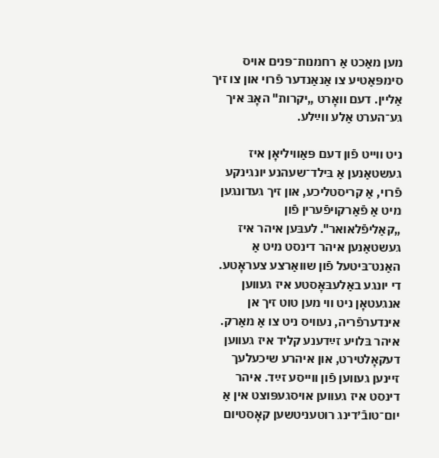מען מאַכט אַ רחמנות־פּנים אויס סימפּאַטיע צו אַנאַנדער פֿרוי און צו זיך אַליין. דעם וואָרט „יקרות" האָבּ איך גע־הערט אַלע ווײַלע.

ניט ווייט פֿון דעם פּאַוויליאָן איז געשטאַנען אַ בּילד־שעהנע יונגינקע פֿרוי, אַ קריסטליכע, און זיך געדונגען מיט אַ פֿאַרקויפֿערין פֿון „קאַליפֿלאואר". לעבּען איהר איז געשטאַנען איהר דינסט מיט אַ האַנט־בּיטעל פֿון שוואַרצע צעראָטע. די יונגע באַלעבּאָסטע איז געווען אנגעטאָן ניט ווי מען טוט זיך אן אינדערפֿריה, נעוויס ניט צו אַ מאַרק. איהר בּלויע זײַדענע קליד איז געווען דעקאָלטירט, און איהרע שיכעלעך זיינען געווען פֿון ווייסע זײַד. איהר דינסט איז געווען אויסגעפּוצט אין אַ יום־טובֿ׳דינג רוטעניטשען קאָסטיום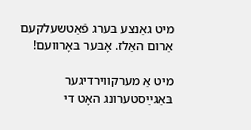מיט גאַנצע בּערג פֿאַטשעלקעם אַרום האַלז. אָבּער בּאָרוועם!

מיט אַ מערקווירדיגער בּאַגײַסטערונג האָט די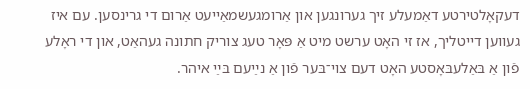דעקאָלטירטע דאַמעלע זיך גערונגען און אַרומגעשמאַייעט אַרום די גרינסען. עם איז געווען דייטליך, אז זי האָט ערשט מיט אַ פּאָר טעג צוריק חתונה געהאַט, און די ראָלע פֿון אַ בּאַלעבּאָסטע האָט דעם צוי־בּער פֿון אַ נײַעם בּײַ איהר.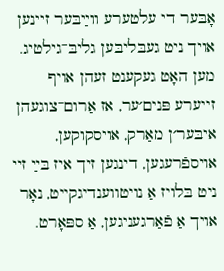אָבּער די עלטערע ווײַבּער זיינען אויך ניט געבּליבּען גליבּ־גילטיג. מען האָט געקענט זעהן אויף זייערע פּנים׳ער, אז אַרום־צוגעהן איבּער׳ן מאַרק, אויסקוקען, אויספֿרעגען, דינגען זיך איז בּײַ זיי ניט בּלויז אַ נויטווענדיגקייט, נאָר אויך אַ פֿאַרגעניגען, אַ ספּאָרט.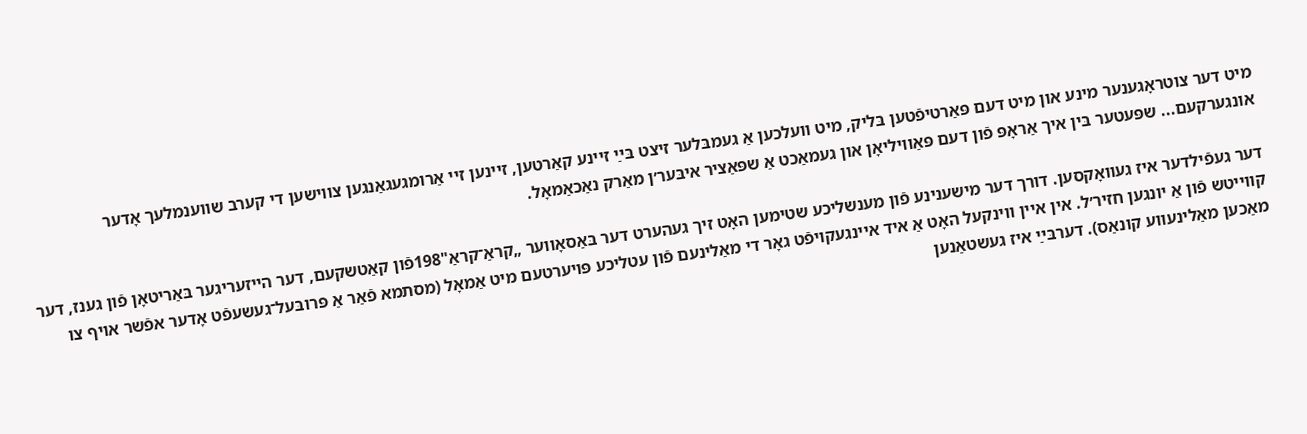מיט דער צוטראָגענער מינע און מיט דעם פּאַרטיפֿטען בּליק, מיט וועלכען אַ געמבּלער זיצט בּײַ זיינע קאַרטען, זיינען זיי אַרומגעגאַנגען צווישען די קערב שווענמלעך אָדער אונגערקעם... שפּעטער בּין איך אַראָפּ פֿון דעם פּאַוויליאָן און געמאַכט אַ שפּאַציר איבּער׳ן מאַרק נאַכאַמאָל.

דער געפֿילדער איז געוואָקסען. דורך דער מישענינע פֿון מענשליכע שטימען האָט זיך געהערט דער בּאַסאָווער „קראַ־קראַ"198פֿון קאַטשקעם, דער הייזעריגער בּאַריטאָן פֿון גענז, דער קווייטש פֿון אַ יונגען חזיר׳ל. אין איין ווינקעל האָט אַ איד איינגעקויפֿט גאָר די מאַלינעם פֿון עטליכע פּויערטעם מיט אַמאָל (מסתמא פֿאַר אַ פּרובּעל־געשעפֿט אָדער אפֿשר אויף צו מאַכען מאַלינעווע קונאַס). דערבּײַ איז געשטאַנען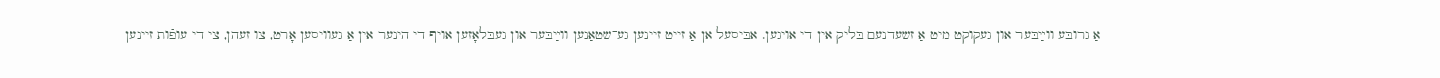אַ גרובּע ווײַבּער און געקוקט מיט אַ זשעדנעם בּליק אין די אויגען. אבּיסעל אן אַ זייט זיינען גע־שטאַנען ווײַבּער און געבּלאָזען אויף די הינער אין אַ געוויסען אָרט, צו זעהן, צי די עופֿות זיינען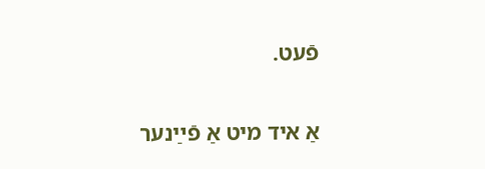פֿעט.

אַ איד מיט אַ פֿײַנער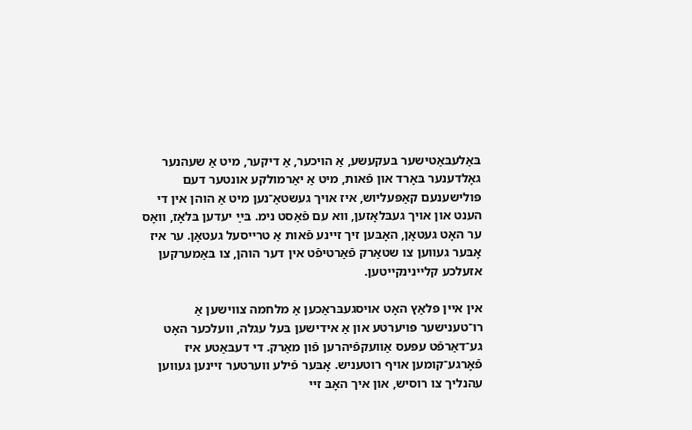בּאַלעבּאַטישער בּעקעשע, אַ הויכער, אַ דיקער, מיט אַ שעהנער גאָלדענער בּאָרד און פֿאות, מיט אַ יאַרמולקע אונטער דעם פּולישענעם קאַפּעליוש, איז אויך געשטאַ־נען מיט אַ הוהן אין די הענט און אויך געבּלאָזען, ווא עם פֿאַסט נימ. בּײַ יעדען בּלאָז, וואָס ער האָט געטאָן, האָבּען זיך זיינע פֿאות אַ טרייסעל געטאָן. ער איז אָבּער געווען צו שטאַרק פֿאַרטיפֿט אין דער הוהן, צו בּאַמערקען אזעלכע קליינינקייטען.

אין איין פּלאַץ האָט אויסגעבּראַכען אַ מלחמה צווישען אַ רו־טענישער פּויערטע און אַ אידישען בּעל עגלה, וועלכער האָט גע־דאַרפֿט עפּעס אַוועקפֿיהרען פֿון מאַרק. די דעבּאַטע איז פֿאָרגע־קומען אויף רוטעניש. אָבּער פֿילע ווערטער זיינען געווען עהנליך צו רוסיש, און איך האָבּ זיי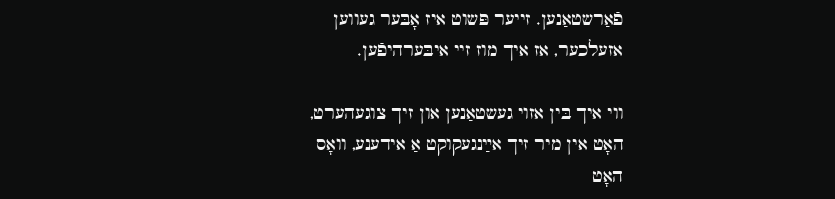פֿאַרשטאַנען. זייער פּשוט איז אָבּער געווען אזעלכער, אז איך מוז זיי איבּערהיפֿען.

ווי איך בּין אזוי געשטאַנען און זיך צוגעהערט, האָט אין מיר זיך אײַנגעקוקט אַ אידענע, וואָס האָט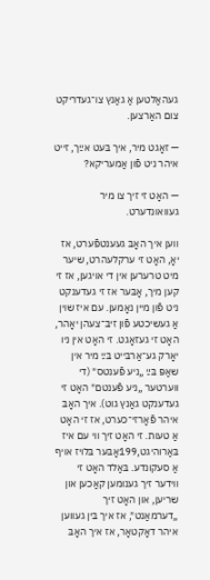געהאַלטען אַ גאַנץ צו־געדריקט צום האַרצען.

— זאָגט מיר, איך בּעט אײַך, זייט איהר ניט פֿון אַמעריקא?

— האָט זי זיך צו מיר געוואונדערט.

ווען איך האָבּ געענטפֿערט, אז יאָ, האָט זי ערקלעהרט, שיער מיט טרערען אין די אויגען, אז זי קען מיך, אָבּער אז זי געדענקט ניט פֿון מיין נאָמען. עם איז שוין אַ געשיכטע פֿון זיבּ־צעהן יאָהר, האָט זי געזאָגט. זי האָט אין ניו יאָרק גע־אַרבּייט בּײַ מיר אין שאַפּ בּײַ „ניע פֿענטס" (די ווערטער „ניע פֿענטם" האָט זי געדענקט גאַנץ גוט). איך האָבּ איהר פֿאָרזי־כערט, אז זי האָט אַ טעות. זי האָט זיך ווי עם איז בּאַרוהיגט,199אָבּער בּלויז אויף אַ סעקונדע. בּאַלד האָט זי ווידער זיך גענומען קאַכען און שריען, און האָט זיך „דערמאַנט", אז איך בּין געווען איהר דאָקטאָר, אז איך האָבּ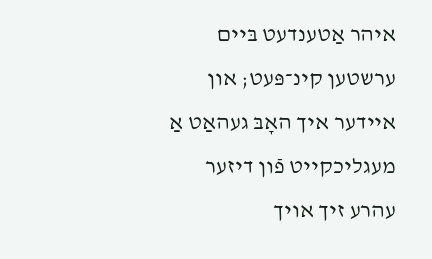איהר אַטענדעט בּיים ערשטען קינ־פּעט; און איידער איך האָבּ געהאַט אַ מעגליכקייט פֿון דיזער עהרע זיך אויך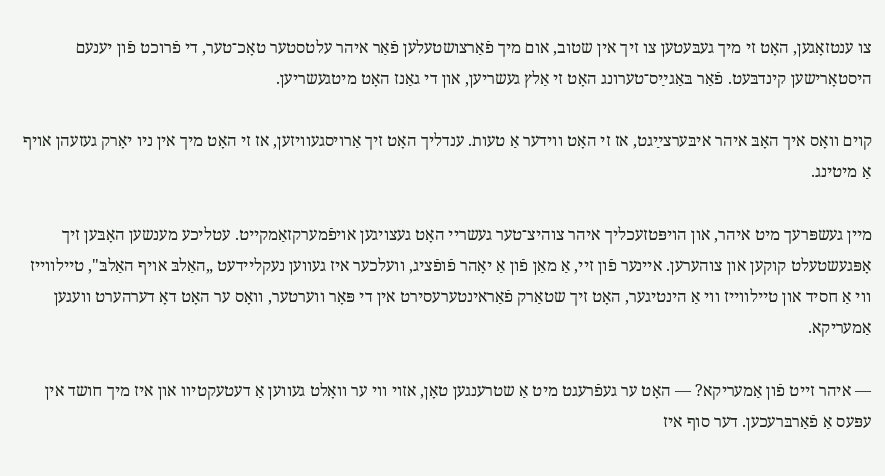צו ענטזאָגען, האָט זי מיך געבּעטען צו זיך אין שטוב, אום מיך פֿאַרצושטעלען פֿאַר איהר עלטסטער טאָכ־טער, די פֿרוכט פֿון יענעם היסטאָרישען קינדבּעט. פֿאַר בּאַגײַס־טערונג האָט זי אַלץ געשריען, און די גאַנז האָט מיטגעשריען.

קוים וואָס איך האָבּ איהר איבּערצײַגט, אז זי האָט ווידער אַ טעות. ענדליך האָט זיך אַרויסגעוויזען, אז זי האָט מיך אין ניו יאָרק געזעהן אויף אַ מיטינג.

מיין געשפּרעך מיט איהר, און הויפּטזעכליך איהר צוהיצ־טער געשריי האָט געצויגען אויפֿמערקזאַמקייט. עטליכע מענשען האָבּען זיך אָפּגעשטעלט קוקען און צוהערען. איינער פֿון זיי, אַ מאַן פֿון אַ יאָהר פֿופֿציג, וועלכער איז געווען נעקליידעט „האַלבּ אויף האַלבּ", טיילווייז ווי אַ חסיד און טיילווייז ווי אַ הינטיגער, האָט זיך שטאַרק פֿאַראינטערעסירט אין די פּאָר ווערטער, וואָס ער האָט דאָ דערהערט וועגען אַמעריקא.

— איהר זייט פֿון אַמעריקא? — האָט ער געפֿרעגט מיט אַ שטרענגען טאָן, אזוי ווי ער וואָלט געווען אַ דעטעקטיוו און איז מיך חושד אין עפּעס אַ פֿאַרבּרעכען. דער סוף איז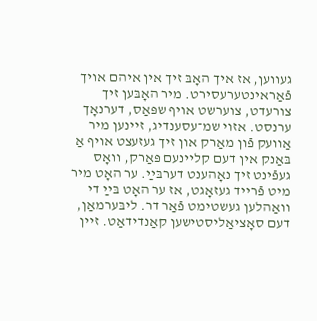געווען, אז איך האָבּ זיך אין איהם אויך פֿאַראינטערעסירט. מיר האָבּען זיך צורעדט, צוערשט אויף שפּאַס, דערנאָך ערנסט. אזוי שמ־עסענדיג, זיינען מיר אַוועק פֿון מאַרק און זיך געזעצט אויף אַ בּאַנק אין דעם קליינעם פּאַרק, וואָס געפֿינט זיך נאָהענט דערבּײַ. ער האָט מיר מיט פֿרייד געזאָגט, אז ער האָט בּײַ די וואַהלען געשטימט פֿאַר דר. ליבּערמאַן, דעם סאָציאַליסטישען קאַנדידאַט. זיין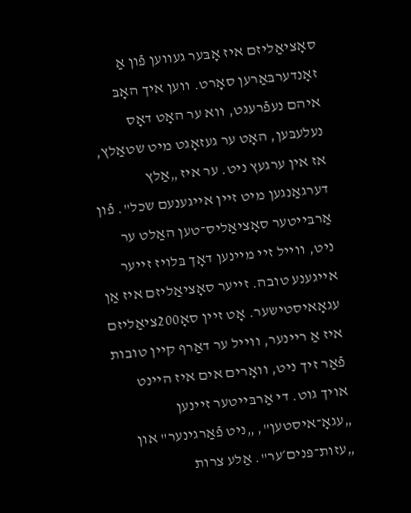סאָציאַליזם איז אָבּער געווען פֿון אַ זאָנדערבּאַרען סאָרט. ווען איך האָבּ איהם נעפֿרעגט, ווא ער האָט דאָס נעלעבּען, האָט ער געזאָגט מיט שטאַלץ, אז אין ערגעץ ניט. ער איז „אַלץ דערגאַנגען מיט זיין אייגענעם שכל". פֿון אַרבּייטער סאָציאַליס־טען האַלט ער ניט, ווייל זיי מיינען דאָך בּלויז זייער אייגענע טובה. זייער סאָציאַליזם איז אַן עגאָאיסטישער. אָט זיין סאָ200ציאַליזם איז אַ ריינער, ווייל ער דאַרף קיין טובות פֿאַר זיך ניט, וואָרים אים איז היינט אויך גוט. די אַרבּייטער זיינען „עגאָ־איסטען", „ניט פֿאַרגינער" און „עזות־פּנים׳ער". אַלע צרות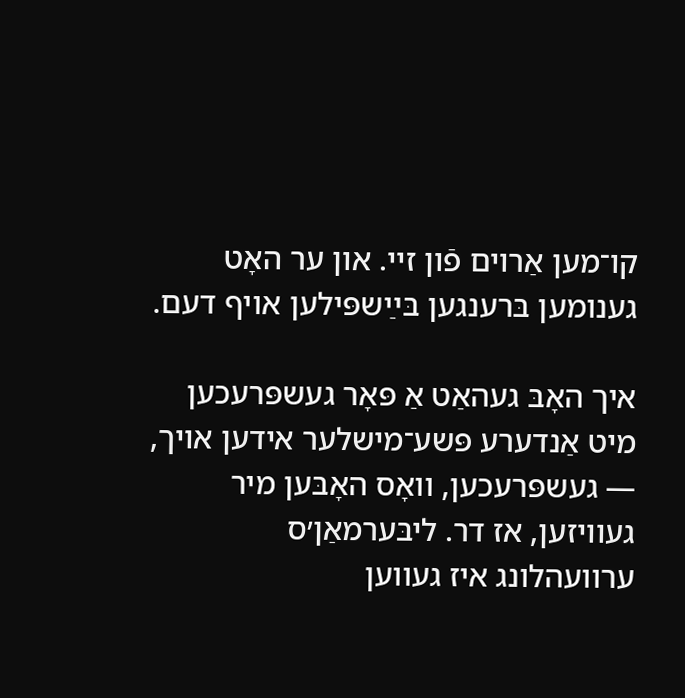קו־מען אַרוים פֿון זיי. און ער האָט גענומען בּרענגען בּײַשפּילען אויף דעם.

איך האָבּ געהאַט אַ פּאָר געשפּרעכען מיט אַנדערע פּשע־מישלער אידען אויך, — געשפּרעכען, וואָס האָבּען מיר געוויזען, אז דר. ליבּערמאַן׳ס ערוועהלונג איז געווען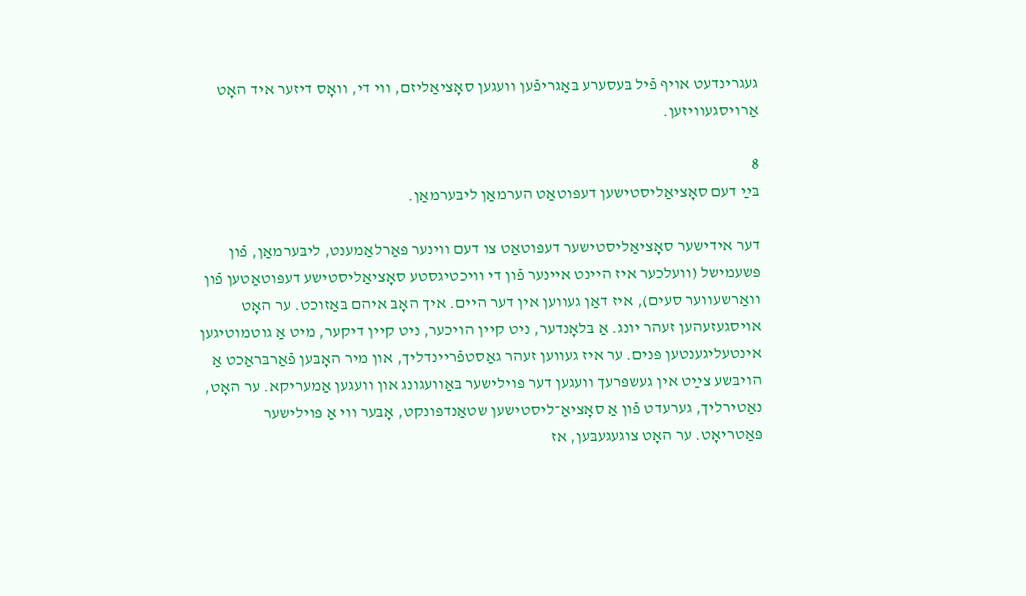געגרינדעט אויף פֿיל בּעסערע בּאַגריפֿען וועגען סאָציאַליזם, ווי די, וואָס דיזער איד האָט אַרויסגעוויזען.

8
בּײַ דעם סאָציאַליסטישען דעפּוטאַט הערמאַן ליבּערמאַן.

דער אידישער סאָציאַליסטישער דעפּוטאַט צו דעם ווינער פּאַרלאַמענט, ליבּערמאַן, פֿון פּשעמישל (וועלכער איז היינט איינער פֿון די וויכטיגסטע סאָציאַליסטישע דעפּוטאַטען פֿון וואַרשעווער סעים), איז דאַן געווען אין דער היים. איך האָבּ איהם בּאַזוכט. ער האָט אויסגעזעהען זעהר יונג. אַ בּלאָנדער, ניט קיין הויכער, ניט קיין דיקער, מיט אַ גוטמוטיגען אינטעליגענטען פּנים. ער איז געווען זעהר גאַסטפֿריינדליך, און מיר האָבּען פֿאַרבּראַכט אַ הויבּשע צײַט אין געשפּרעך וועגען דער פּוילישער בּאַוועגונג און וועגען אַמעריקא. ער האָט, נאַטירליך, גערעדט פֿון אַ סאָציאַ־ליסטישען שטאַנדפּונקט, אָבּער ווי אַ פּוילישער פּאַטריאָט. ער האָט צוגעגעבּען, אז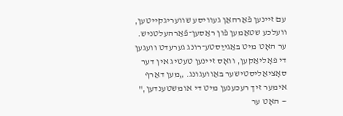עם זיינען פֿאַרהאַן געוויסע שוועריגקייטען, וועלכע שטאַמען פֿון ראַסען־פֿאַרהעלטניש. ער האָט מיט בּאַגײַסטע־רונג גערעדט וועגען די פּאָליאַקען, וואָס זיינען טעטיג אין דער סאָציאַליסטישער בּאַוועגונג. „מען דאַרף אימער זיך רעכענען מיט די אומשטענדען," — האָט ער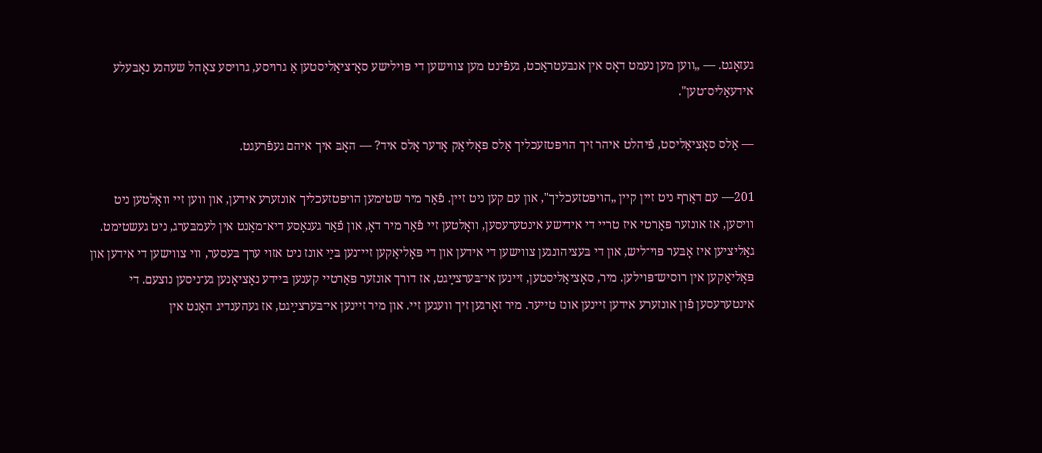געזאָגט. — „ווען מען נעמט דאָס אין אנבּעטראַכט, געפֿינט מען צווישען די פּוילישע סאָ־ציאַליסטען אַ גרויסע, גרויסע צאָהל שעהנע נאָבּעלע אידעאַליס־טען".

— אַלס סאָציאַליסט, פֿיהלט איהר זיך הויפּטזעכליך אַלס פּאָליאַק אָדער אַלס איד? — האָבּ איך איהם געפֿרעגט.

201— עם דאַרף ניט זיין קיין „הויפּטזעכליך", און עם קען ניט זיין. פֿאַר מיר שטימען הויפּטזעכליך אונזערע אידען, און ווען זיי וואָלטען ניט וויסען, אז אונזער פּאַרטי איז טריי די אידישע אינטערעסען, וואָלטען זיי פֿאַר מיר דאָ, און פֿאַר גענאָסע דיא־מאַנט אין לעמבּערג, ניט געשטימט. גאַליציען איז אָבּער פּוי־ליש, און די בּעציהונגען צווישען די אידען און די פּאָליאַקען זיי־נען בּײַ אונז ניט אזוי ערך בּעסער, ווי צווישען די אידען און פּאָליאַקען אין רוסיש־פּוילען. מיר, סאָציאַליסטען, זיינען אי־בּערצײַגט, אז דורך אונזער פּאַרטיי קענען בּיידע נאַציאָנען גע־ניסען נוצעם. די אינטערעסען פֿון אונזערע אידען זיינען אונז טייער. מיר זאָרגען זיך וועגען זיי. און מיר זיינען אי־בּערצײַגט, אז געהענדיג האַנט אין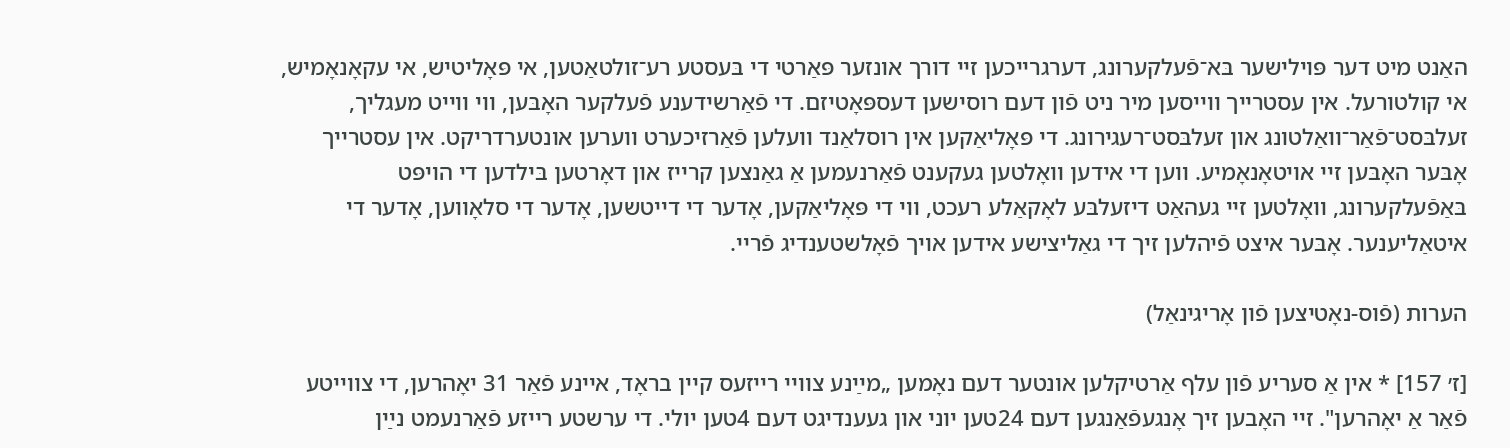האַנט מיט דער פּוילישער בּא־פֿעלקערונג, דערגרייכען זיי דורך אונזער פּאַרטי די בּעסטע רע־זולטאַטען, אי פּאָליטיש, אי עקאָנאָמיש, אי קולטורעל. אין עסטרייך ווייסען מיר ניט פֿון דעם רוסישען דעספּאָטיזם. די פֿאַרשידענע פֿעלקער האָבּען, ווי ווייט מעגליך, זעלבּסט־פֿאַר־וואַלטונג און זעלבּסט־רעגירונג. די פּאָליאַקען אין רוסלאַנד וועלען פֿאַרזיכערט ווערען אונטערדריקט. אין עסטרייך אָבּער האָבּען זיי אויטאָנאָמיע. ווען די אידען וואָלטען געקענט פֿאַרנעמען אַ גאַנצען קרייז און דאָרטען בּילדען די הויפּט בּאַפֿעלקערונג, וואָלטען זיי געהאַט דיזעלבּע לאָקאַלע רעכט, ווי די פּאָליאַקען, אָדער די דייטשען, אָדער די סלאָווען, אָדער די איטאַליענער. אָבּער איצט פֿיהלען זיך די גאַליצישע אידען אויך פֿאָלשטענדיג פֿריי.

הערות (פֿוס-נאָטיצען פֿון אָריגינאַל)

[ז׳ 157] * אין אַ סעריע פֿון עלף אַרטיקלען אונטער דעם נאָמען „מײַנע צוויי רייזעס קיין בראָד, איינע פֿאַר 31 יאָהרען, די צווייטע פֿאַר אַ יאָהרען". זיי האָבען זיך אָנגעפֿאַנגען דעם 24טען יוני און געענדיגט דעם 4טען יולי. די ערשטע רייזע פֿאַרנעמט נײַן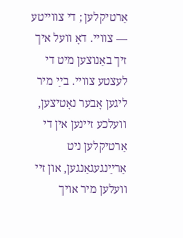אַרטיקלען ; די צווייטע — צוויי. דאָ וועל איך זיך באַנוצען מיט די לעצטע צוויי. בײַ מיר ליגען אָבער נאָטיצען, וועלכע זיינען אין די אַרטיקלען ניט אַרײַנגעגאַנגען, און זיי וועלען מיר אויך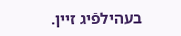בעהילפֿיג זיין.